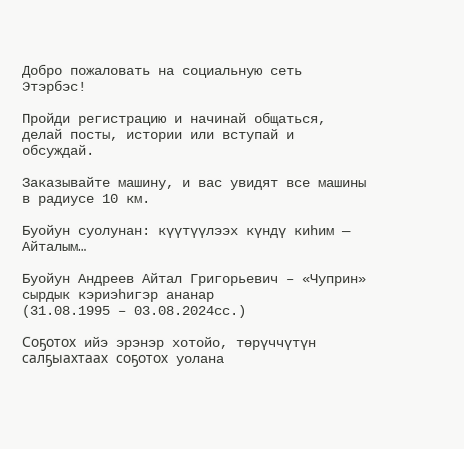Добро пожаловать на социальную сеть Этэрбэс!

Пройди регистрацию и начинай общаться, делай посты, истории или вступай и обсуждай.

Заказывайте машину, и вас увидят все машины в радиусе 10 км.

Буойун суолунан: күүтүүлээх күндү киһим — Айталым…

Буойун Андреев Айтал Григорьевич – «Чуприн» сырдык кэриэһигэр ананар
(31.08.1995 – 03.08.2024сс.)

Соҕотох ийэ эрэнэр хотойо, төрүччүтүн салҕыахтаах соҕотох уолана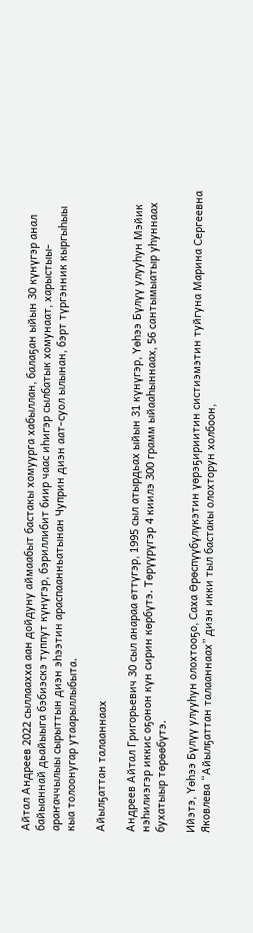Айтал Андреев 2022 сыллаахха аан дойдуну аймаабыт бастакы хомуурга хабыллан, балаҕан ыйын 30 күнүгэр анал байыаннай дьайыыга бэбиэскэ туппут күнүгэр, бэриллибит биир чаас иһигэр сылбатык хомунаат, харыстыы-араҥаччылыы сырыттын диэн эһээтин араспаанньатынан Чуприн диэн аат-суол ылынан, бэрт түргэнник кыргыһыы кыа толоонугар утаарыллыбыта.

Айылҕаттан талааннаах

Андреев Айтал Григорьевич 30 сыл анараа өттүгэр, 1995 сыл атырдьах ыйын 31 күнүгэр, Үөһээ Бүлүү улууһун Мэйик нэһилиэгэр иккис оҕонон күн сирин көрбүтэ. Төрүүрүгэр 4 киилэ 300 грамм ыйааһыннаах, 56 сантымыатыр уһуннаах бухатыыр төрөөбүтэ.

Ийэтэ, Үөһээ Бүлүү улууһун олохтооҕо, Саха Өрөспүүбүлүкэтин үөрэҕириитин систиэмэтин туйгуна Марина Сергеевна Яковлева “Айылҕаттан талааннаах” диэн икки тыл бастакы олохторун холбоон,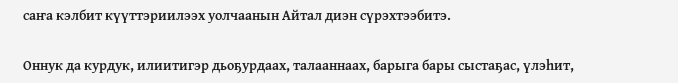саҥа кэлбит күүттэриилээх уолчаанын Айтал диэн сүрэхтээбитэ.

Оннук да курдук, илиитигэр дьоҕурдаах, талааннаах, барыга бары сыстаҕас, үлэһит,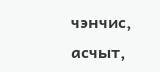чэнчис, асчыт,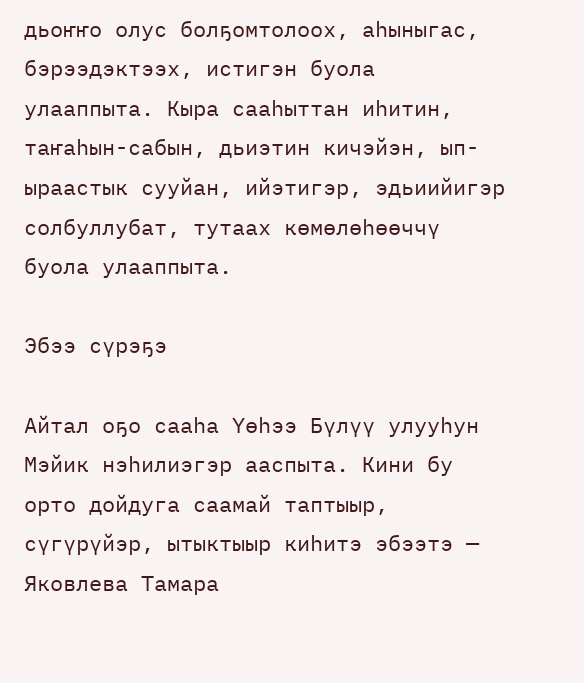дьоҥҥо олус болҕомтолоох, аһыныгас, бэрээдэктээх, истигэн буола улааппыта. Кыра сааһыттан иһитин, таҥаһын-сабын, дьиэтин кичэйэн, ып-ыраастык сууйан, ийэтигэр, эдьиийигэр солбуллубат, тутаах көмөлөһөөччү буола улааппыта.

Эбээ сүрэҕэ

Айтал оҕо сааһа Үөһээ Бүлүү улууһун Мэйик нэһилиэгэр ааспыта. Кини бу орто дойдуга саамай таптыыр, сүгүрүйэр, ытыктыыр киһитэ эбээтэ — Яковлева Тамара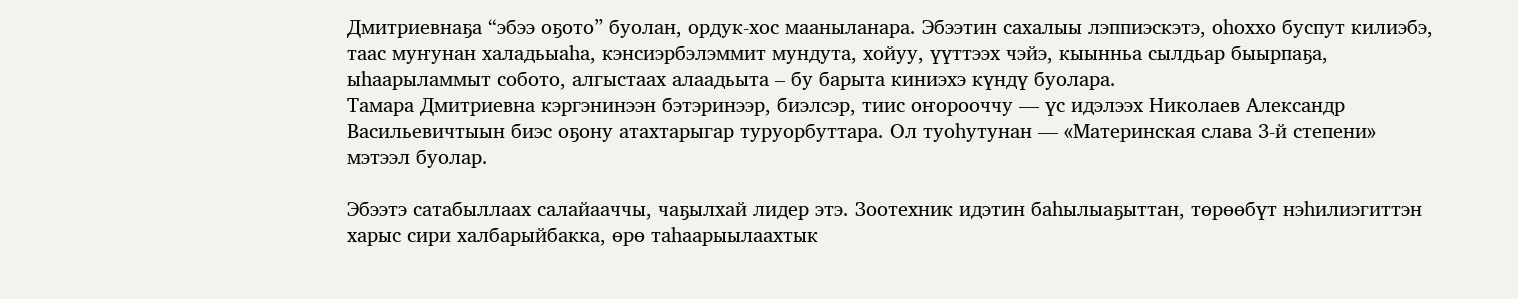Дмитриевнаҕа “эбээ оҕото” буолан, ордук-хос мааныланара. Эбээтин сахалыы лэппиэскэтэ, оһоххо буспут килиэбэ, таас муҥунан халадьыаһа, кэнсиэрбэлэммит мундута, хойуу, үүттээх чэйэ, кыынньа сылдьар быырпаҕа, ыһаарыламмыт собото, алгыстаах алаадьыта – бу барыта киниэхэ күндү буолара.
Тамара Дмитриевна кэргэнинээн бэтэринээр, биэлсэр, тиис оҥорооччу — үс идэлээх Николаев Александр Васильевичтыын биэс оҕону атахтарыгар туруорбуттара. Ол туоһутунан — «Материнская слава 3-й степени» мэтээл буолар.

Эбээтэ сатабыллаах салайааччы, чаҕылхай лидер этэ. Зоотехник идэтин баһылыаҕыттан, төрөөбүт нэһилиэгиттэн харыс сири халбарыйбакка, өрө таһаарыылаахтык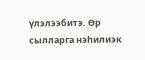үлэлээбитэ. Өр сылларга нэһилиэк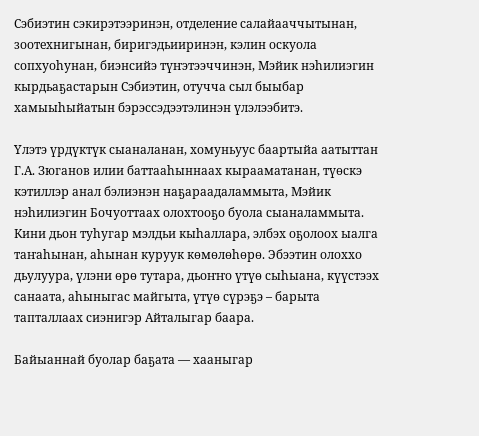Сэбиэтин сэкирэтээринэн, отделение салайааччытынан, зоотехнигынан, биригэдьииринэн, кэлин оскуола сопхуоһунан, биэнсийэ түҥэтээччинэн, Мэйик нэһилиэгин кырдьаҕастарын Сэбиэтин, отучча сыл быыбар хамыыһыйатын бэрэссэдээтэлинэн үлэлээбитэ.

Үлэтэ үрдүктүк сыаналанан, хомуньуус баартыйа аатыттан Г.А. Зюганов илии баттааһыннаах кырааматанан, түөскэ кэтиллэр анал бэлиэнэн наҕараадаламмыта, Мэйик нэһилиэгин Бочуоттаах олохтооҕо буола сыаналаммыта. Кини дьон туһугар мэлдьи кыһаллара, элбэх оҕолоох ыалга таҥаһынан, аһынан куруук көмөлөһөрө. Эбээтин олоххо дьулуура, үлэни өрө тутара, дьоҥҥо үтүө сыһыана, күүстээх санаата, аһыныгас майгыта, үтүө сүрэҕэ – барыта тапталлаах сиэнигэр Айталыгар баара.

Байыаннай буолар баҕата — хааныгар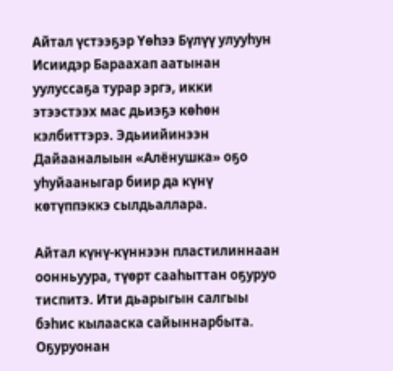Айтал үстээҕэр Үөһээ Бүлүү улууһун Исиидэр Бараахап аатынан уулуссаҕа турар эргэ, икки этээстээх мас дьиэҕэ көһөн кэлбиттэрэ. Эдьиийинээн Дайааналыын «Алёнушка» оҕо уһуйааныгар биир да күнү көтүппэккэ сылдьаллара.

Айтал күнү-күннээн пластилиннаан оонньуура, түөрт сааһыттан оҕуруо тиспитэ. Ити дьарыгын салгыы бэһис кылааска сайыннарбыта. Оҕуруонан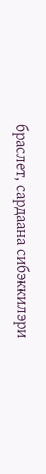браслет, сардаана сибэккилэри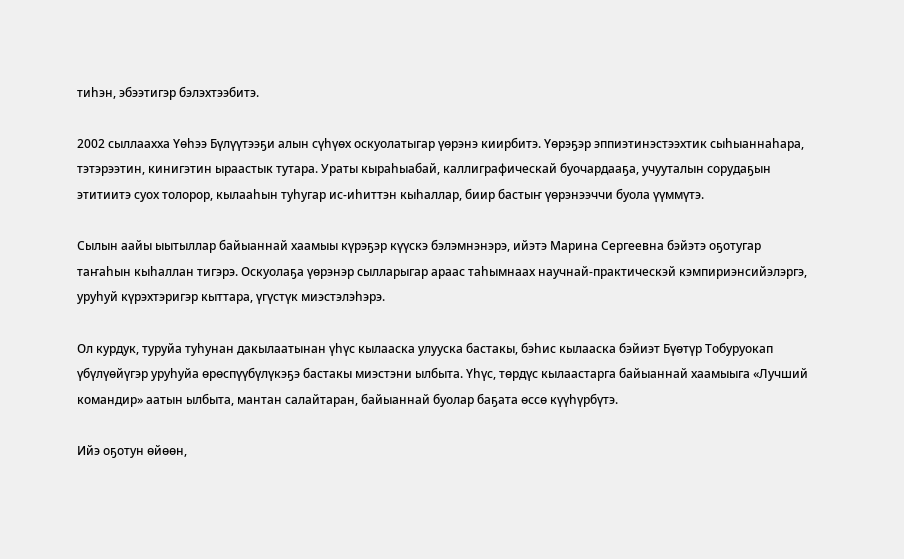тиһэн, эбээтигэр бэлэхтээбитэ.

2002 сыллаахха Үөһээ Бүлүүтээҕи алын сүһүөх оскуолатыгар үөрэнэ киирбитэ. Үөрэҕэр эппиэтинэстээхтик сыһыаннаһара, тэтэрээтин, кинигэтин ыраастык тутара. Ураты кыраһыабай, каллиграфическай буочардааҕа, учууталын сорудаҕын этитиитэ суох толорор, кылааһын туһугар ис-иһиттэн кыһаллар, биир бастыҥ үөрэнээччи буола үүммүтэ.

Сылын аайы ыытыллар байыаннай хаамыы күрэҕэр күүскэ бэлэмнэнэрэ, ийэтэ Марина Сергеевна бэйэтэ оҕотугар таҥаһын кыһаллан тигэрэ. Оскуолаҕа үөрэнэр сылларыгар араас таһымнаах научнай-практическэй кэмпириэнсийэлэргэ, уруһуй күрэхтэригэр кыттара, үгүстүк миэстэлэһэрэ.

Ол курдук, туруйа туһунан дакылаатынан үһүс кылааска улууска бастакы, бэһис кылааска бэйиэт Бүөтүр Тобуруокап үбүлүөйүгэр уруһуйа өрөспүүбүлүкэҕэ бастакы миэстэни ылбыта. Үһүс, төрдүс кылаастарга байыаннай хаамыыга «Лучший командир» аатын ылбыта, мантан салайтаран, байыаннай буолар баҕата өссө күүһүрбүтэ.

Ийэ оҕотун өйөөн,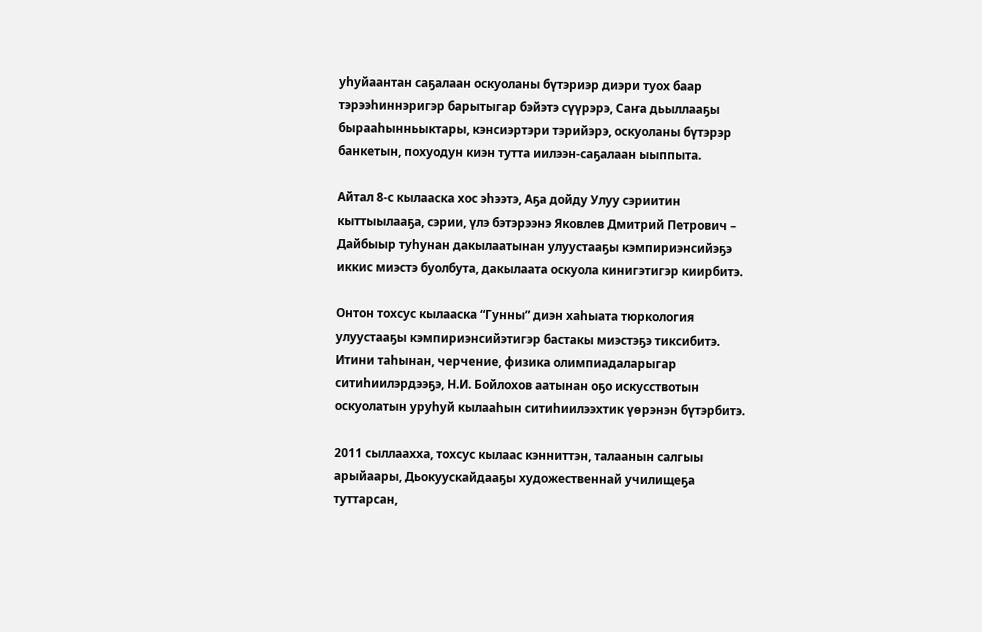уһуйаантан саҕалаан оскуоланы бүтэриэр диэри туох баар тэрээһиннэригэр барытыгар бэйэтэ сүүрэрэ, Саҥа дьыллааҕы бырааһынньыктары, кэнсиэртэри тэрийэрэ, оскуоланы бүтэрэр банкетын, похуодун киэн тутта иилээн-саҕалаан ыыппыта.

Айтал 8-с кылааска хос эһээтэ, Аҕа дойду Улуу сэриитин кыттыылааҕа, сэрии, үлэ бэтэрээнэ Яковлев Дмитрий Петрович – Дайбыыр туһунан дакылаатынан улуустааҕы кэмпириэнсийэҕэ иккис миэстэ буолбута, дакылаата оскуола кинигэтигэр киирбитэ.

Онтон тохсус кылааска “Гунны” диэн хаһыата тюркология улуустааҕы кэмпириэнсийэтигэр бастакы миэстэҕэ тиксибитэ. Итини таһынан, черчение, физика олимпиадаларыгар ситиһиилэрдээҕэ, Н.И. Бойлохов аатынан оҕо искусствотын оскуолатын уруһуй кылааһын ситиһиилээхтик үөрэнэн бүтэрбитэ.

2011 сыллаахха, тохсус кылаас кэнниттэн, талаанын салгыы арыйаары, Дьокуускайдааҕы художественнай училищеҕа туттарсан,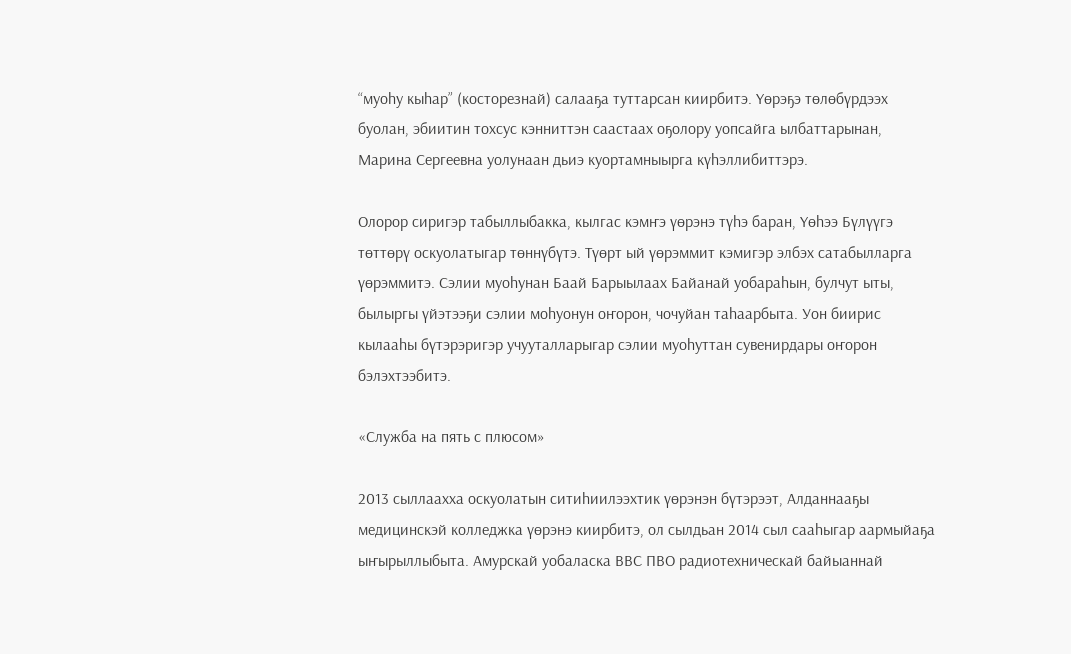“муоһу кыһар” (косторезнай) салааҕа туттарсан киирбитэ. Үөрэҕэ төлөбүрдээх буолан, эбиитин тохсус кэнниттэн саастаах оҕолору уопсайга ылбаттарынан, Марина Сергеевна уолунаан дьиэ куортамныырга күһэллибиттэрэ.

Олорор сиригэр табыллыбакка, кылгас кэмҥэ үөрэнэ түһэ баран, Үөһээ Бүлүүгэ төттөрү оскуолатыгар төннүбүтэ. Түөрт ый үөрэммит кэмигэр элбэх сатабылларга үөрэммитэ. Сэлии муоһунан Баай Барыылаах Байанай уобараһын, булчут ыты, былыргы үйэтээҕи сэлии моһуонун оҥорон, чочуйан таһаарбыта. Уон биирис кылааһы бүтэрэригэр учууталларыгар сэлии муоһуттан сувенирдары оҥорон бэлэхтээбитэ.

«Служба на пять с плюсом»

2013 сыллаахха оскуолатын ситиһиилээхтик үөрэнэн бүтэрээт, Алданнааҕы медицинскэй колледжка үөрэнэ киирбитэ, ол сылдьан 2014 сыл сааһыгар аармыйаҕа ыҥырыллыбыта. Амурскай уобаласка ВВС ПВО радиотехническай байыаннай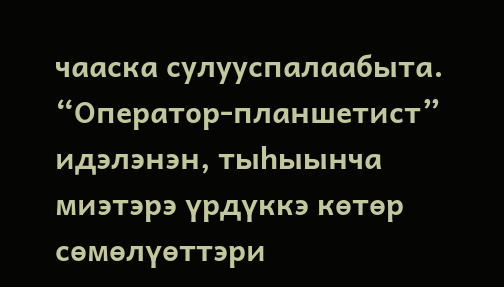чааска сулууспалаабыта. “Оператор-планшетист” идэлэнэн, тыһыынча миэтэрэ үрдүккэ көтөр сөмөлүөттэри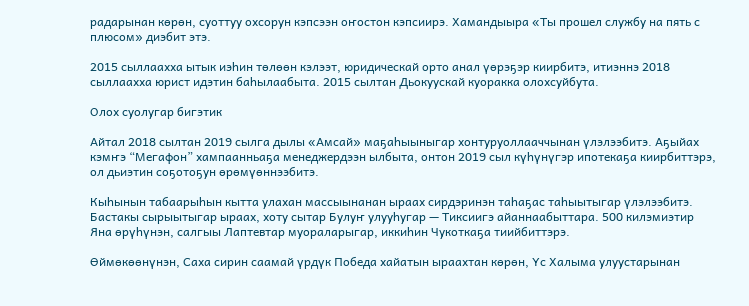радарынан көрөн, суоттуу охсорун кэпсээн оҥостон кэпсиирэ. Хамандыыра «Ты прошел службу на пять с плюсом» диэбит этэ.

2015 сыллаахха ытык иэһин төлөөн кэлээт, юридическай орто анал үөрэҕэр киирбитэ, итиэннэ 2018 сыллаахха юрист идэтин баһылаабыта. 2015 сылтан Дьокуускай куоракка олохсуйбута.

Олох суолугар бигэтик

Айтал 2018 сылтан 2019 сылга дылы «Амсай» маҕаһыыныгар хонтуруоллааччынан үлэлээбитэ. Аҕыйах кэмҥэ “Мегафон” хампаанньаҕа менеджердээн ылбыта, онтон 2019 сыл күһүнүгэр ипотекаҕа киирбиттэрэ, ол дьиэтин соҕотоҕун өрөмүөннээбитэ.

Кыһынын табаарыһын кытта улахан массыынанан ыраах сирдэринэн таһаҕас таһыытыгар үлэлээбитэ. Бастакы сырыытыгар ыраах, хоту сытар Булуҥ улууһугар — Тиксиигэ айаннаабыттара. 500 килэмиэтир Яна өрүһүнэн, салгыы Лаптевтар муораларыгар, иккиһин Чукоткаҕа тиийбиттэрэ.

Өймөкөөнүнэн, Саха сирин саамай үрдүк Победа хайатын ыраахтан көрөн, Үс Халыма улуустарынан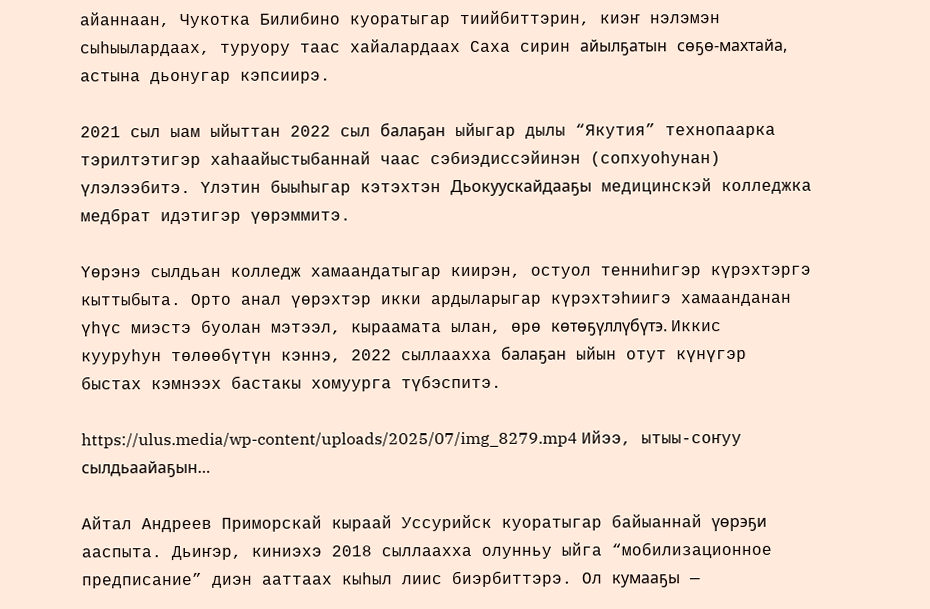айаннаан, Чукотка Билибино куоратыгар тиийбиттэрин, киэҥ нэлэмэн сыһыылардаах, туруору таас хайалардаах Саха сирин айылҕатын сөҕө-махтайа, астына дьонугар кэпсиирэ.

2021 сыл ыам ыйыттан 2022 сыл балаҕан ыйыгар дылы “Якутия” технопаарка тэрилтэтигэр хаһаайыстыбаннай чаас сэбиэдиссэйинэн (сопхуоһунан) үлэлээбитэ. Үлэтин быыһыгар кэтэхтэн Дьокуускайдааҕы медицинскэй колледжка медбрат идэтигэр үөрэммитэ.

Үөрэнэ сылдьан колледж хамаандатыгар киирэн, остуол тенниһигэр күрэхтэргэ кыттыбыта. Орто анал үөрэхтэр икки ардыларыгар күрэхтэһиигэ хамаанданан үһүс миэстэ буолан мэтээл, кыраамата ылан, өрө көтөҕүллүбүтэ. Иккис кууруһун төлөөбүтүн кэннэ, 2022 сыллаахха балаҕан ыйын отут күнүгэр быстах кэмнээх бастакы хомуурга түбэспитэ.

https://ulus.media/wp-content/uploads/2025/07/img_8279.mp4 Ийээ, ытыы-соҥуу сылдьаайаҕын…

Айтал Андреев Приморскай кыраай Уссурийск куоратыгар байыаннай үөрэҕи ааспыта. Дьиҥэр, киниэхэ 2018 сыллаахха олунньу ыйга “мобилизационное предписание” диэн ааттаах кыһыл лиис биэрбиттэрэ. Ол кумааҕы —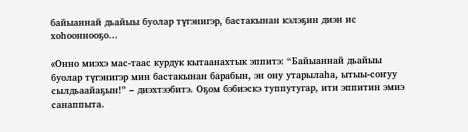байыаннай дьайыы буолар түгэнигэр, бастакынан кэлэҕин диэн ис хоһооннооҕо…

«Онно миэхэ мас-таас курдук кытаанахтык эппитэ: “Байыаннай дьайыы буолар түгэнигэр мин бастакынан барабын, эн ону утарылаһа, ытыы-соҥуу сылдьаайаҕын!” – диэхтээбитэ. Оҕом бэбиэскэ туппутугар, ити эппитин эмиэ санаппыта.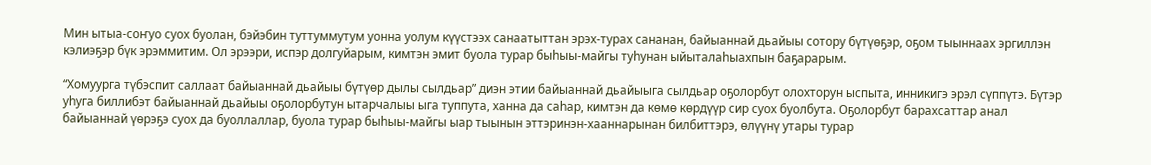Мин ытыа-соҥуо суох буолан, бэйэбин туттуммутум уонна уолум күүстээх санаатыттан эрэх-турах сананан, байыаннай дьайыы сотору бүтүөҕэр, оҕом тыыннаах эргиллэн кэлиэҕэр бүк эрэммитим. Ол эрээри, испэр долгуйарым, кимтэн эмит буола турар быһыы-майгы туһунан ыйыталаһыахпын баҕарарым.

“Хомуурга түбэспит саллаат байыаннай дьайыы бүтүөр дылы сылдьар” диэн этии байыаннай дьайыыга сылдьар оҕолорбут олохторун ыспыта, инникигэ эрэл сүппүтэ. Бүтэр уһуга биллибэт байыаннай дьайыы оҕолорбутун ытарчалыы ыга туппута, ханна да саһар, кимтэн да көмө көрдүүр сир суох буолбута. Оҕолорбут барахсаттар анал байыаннай үөрэҕэ суох да буоллаллар, буола турар быһыы-майгы ыар тыынын эттэринэн-хааннарынан билбиттэрэ, өлүүнү утары турар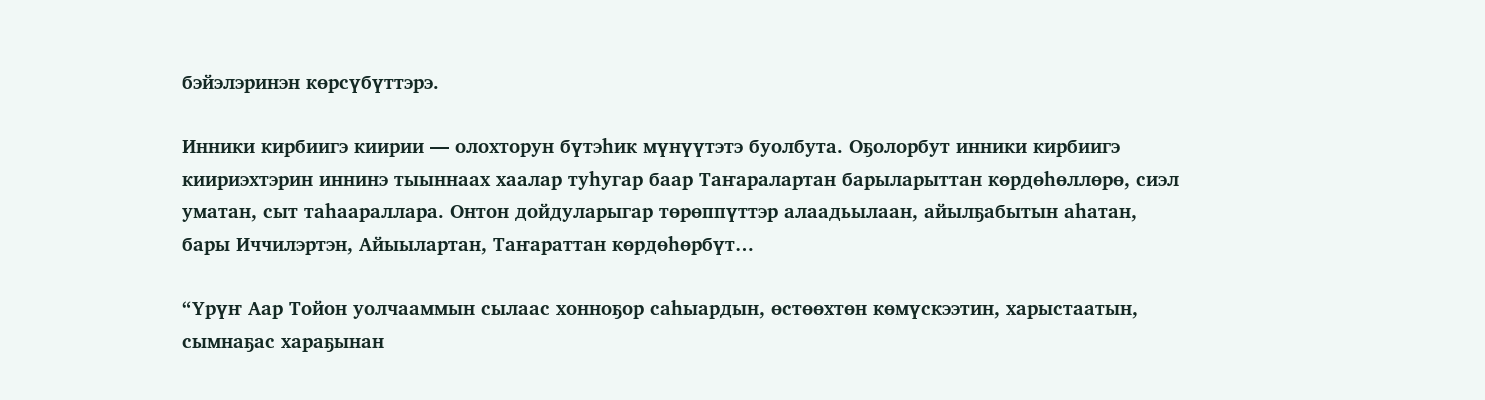бэйэлэринэн көрсүбүттэрэ.

Инники кирбиигэ киирии — олохторун бүтэһик мүнүүтэтэ буолбута. Оҕолорбут инники кирбиигэ киириэхтэрин иннинэ тыыннаах хаалар туһугар баар Таҥаралартан барыларыттан көрдөһөллөрө, сиэл уматан, сыт таһаараллара. Онтон дойдуларыгар төрөппүттэр алаадьылаан, айылҕабытын аһатан, бары Иччилэртэн, Айыылартан, Таҥараттан көрдөһөрбүт…

“Үрүҥ Аар Тойон уолчааммын сылаас хонноҕор саһыардын, өстөөхтөн көмүскээтин, харыстаатын, сымнаҕас хараҕынан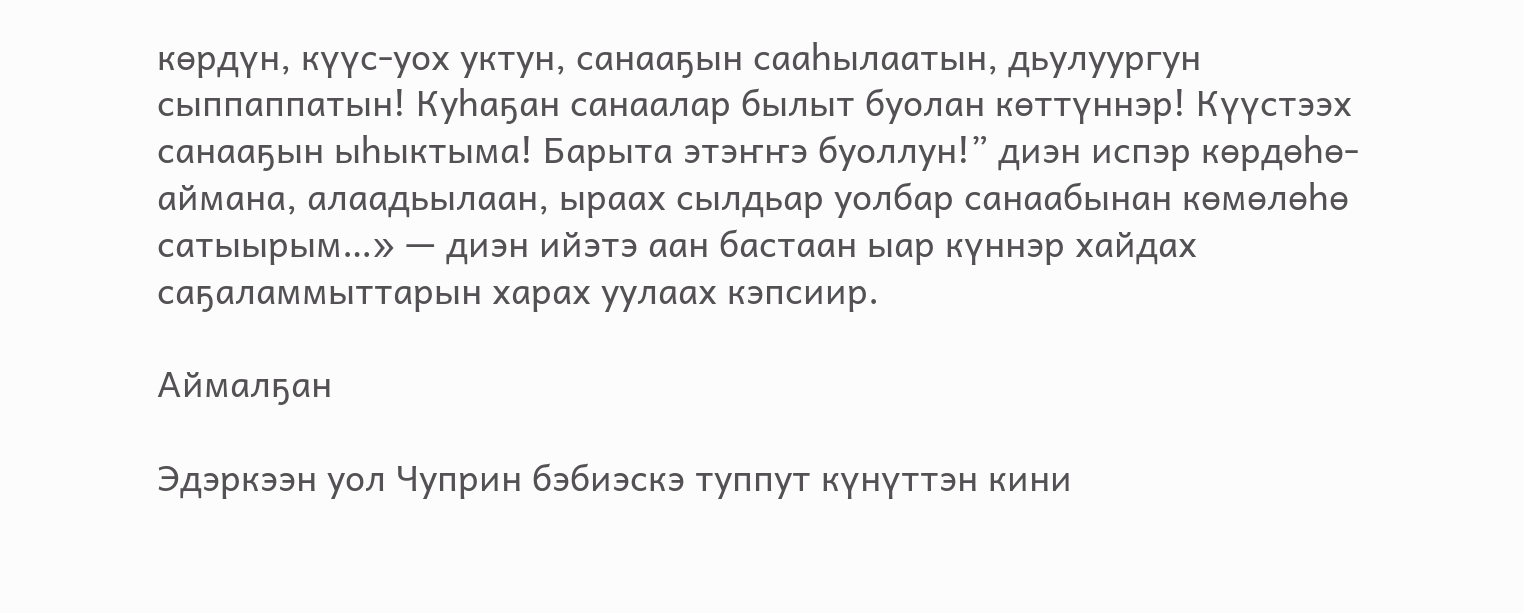көрдүн, күүс-уох уктун, санааҕын сааһылаатын, дьулуургун сыппаппатын! Куһаҕан санаалар былыт буолан көттүннэр! Күүстээх санааҕын ыһыктыма! Барыта этэҥҥэ буоллун!” диэн испэр көрдөһө-аймана, алаадьылаан, ыраах сылдьар уолбар санаабынан көмөлөһө сатыырым…» — диэн ийэтэ аан бастаан ыар күннэр хайдах саҕаламмыттарын харах уулаах кэпсиир.

Аймалҕан

Эдэркээн уол Чуприн бэбиэскэ туппут күнүттэн кини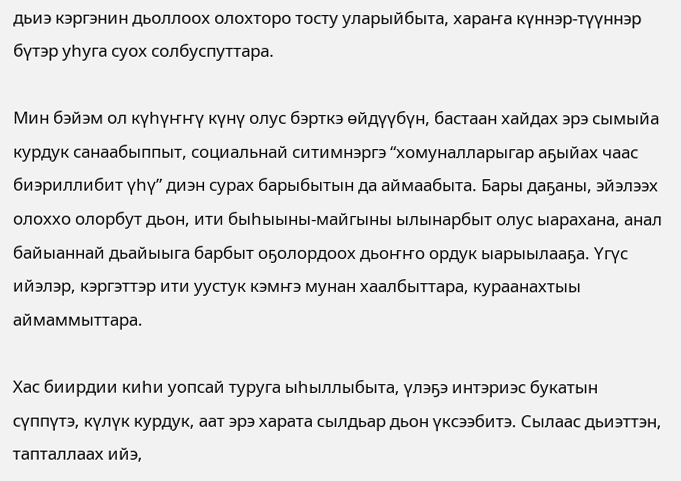дьиэ кэргэнин дьоллоох олохторо тосту уларыйбыта, хараҥа күннэр-түүннэр бүтэр уһуга суох солбуспуттара.

Мин бэйэм ол күһүҥҥү күнү олус бэрткэ өйдүүбүн, бастаан хайдах эрэ сымыйа курдук санаабыппыт, социальнай ситимнэргэ “хомуналларыгар аҕыйах чаас биэриллибит үһү” диэн сурах барыбытын да аймаабыта. Бары даҕаны, эйэлээх олоххо олорбут дьон, ити быһыыны-майгыны ылынарбыт олус ыарахана, анал байыаннай дьайыыга барбыт оҕолордоох дьоҥҥо ордук ыарыылааҕа. Үгүс ийэлэр, кэргэттэр ити уустук кэмҥэ мунан хаалбыттара, кураанахтыы аймаммыттара.

Хас биирдии киһи уопсай туруга ыһыллыбыта, үлэҕэ интэриэс букатын сүппүтэ, күлүк курдук, аат эрэ харата сылдьар дьон үксээбитэ. Сылаас дьиэттэн, тапталлаах ийэ,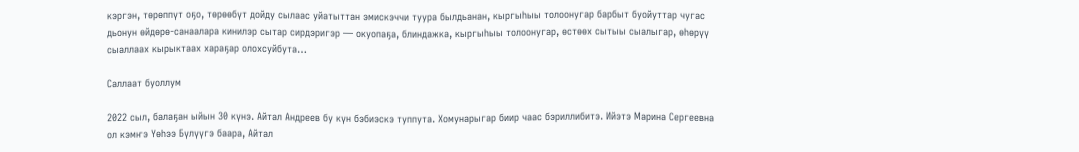кэргэн, төрөппүт оҕо, төрөөбүт дойду сылаас уйатыттан эмискэччи туура былдьанан, кыргыһыы толоонугар барбыт буойуттар чугас дьонун өйдөрө-санаалара кинилэр сытар сирдэригэр — окуопаҕа, блиндажка, кыргыһыы толоонугар, өстөөх сытыы сыалыгар, өһөрүү сыаллаах кырыктаах хараҕар олохсуйбута…

Саллаат буоллум

2022 сыл, балаҕан ыйын 30 күнэ. Айтал Андреев бу күн бэбиэскэ туппута. Хомунарыгар биир чаас бэриллибитэ. Ийэтэ Марина Сергеевна ол кэмҥэ Үөһээ Бүлүүгэ баара, Айтал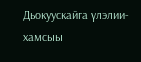Дьокуускайга үлэлии-хамсыы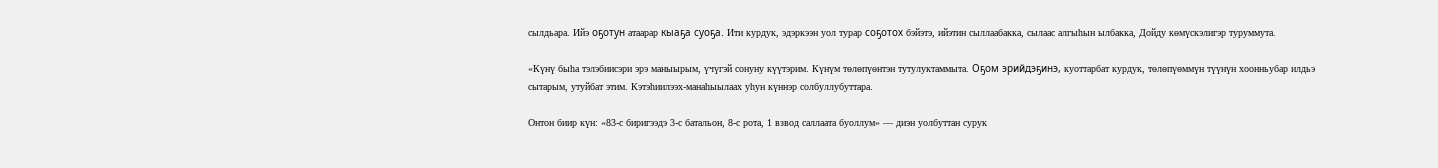сылдьара. Ийэ оҕотун атаарар кыаҕа суоҕа. Ити курдук, эдэркээн уол турар соҕотох бэйэтэ, ийэтин сыллаабакка, сылаас алгыһын ылбакка, Дойду көмүскэлигэр туруммута.

«Күнү быһа тэлэбиисэри эрэ маныырым, үчүгэй сонуну күүтэрим. Күнүм төлөпүөнтэн тутулуктаммыта. Оҕом эрийдэҕинэ, куоттарбат курдук, төлөпүөммүн түүнүн хоонньубар илдьэ сытарым, утуйбат этим. Кэтэһиилээх-манаһыылаах уһун күннэр солбуллубуттара.

Онтон биир күн: «83-с биригээдэ 3-с батальон, 8-с рота, 1 взвод саллаата буоллум» — диэн уолбуттан сурук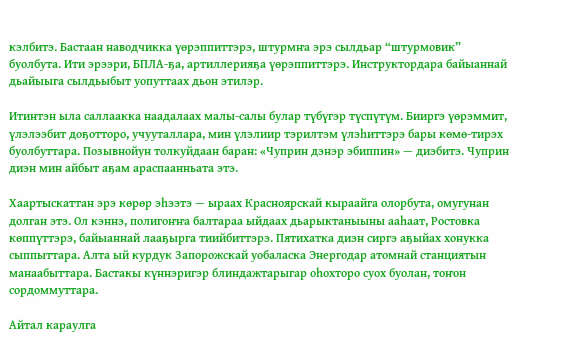кэлбитэ. Бастаан наводчикка үөрэппиттэрэ, штурмҥа эрэ сылдьар “штурмовик” буолбута. Ити эрээри, БПЛА-ҕа, артиллерияҕа үөрэппиттэрэ. Инструктордара байыаннай дьайыыга сылдьыбыт уопуттаах дьон этилэр.

Итинтэн ыла саллаакка наадалаах малы-салы булар түбүгэр түспүтүм. Бииргэ үөрэммит, үлэлээбит доҕотторо, учууталлара, мин үлэлиир тэрилтэм үлэһиттэрэ бары көмө-тирэх буолбуттара. Позывнойун толкуйдаан баран: «Чуприн дэнэр эбиппин» — диэбитэ. Чуприн диэн мин айбыт аҕам араспаанньата этэ.

Хаартыскаттан эрэ көрөр эһээтэ — ыраах Красноярскай кыраайга олорбута, омугунан долган этэ. Ол кэннэ, полигоҥҥа балтараа ыйдаах дьарыктаныыны ааһаат, Ростовка көппүттэрэ, байыаннай лааҕырга тиийбиттэрэ. Пятихатка диэн сиргэ аҕыйах хонукка сыппыттара. Алта ый курдук Запорожскай уобаласка Энергодар атомнай станциятын манаабыттара. Бастакы күннэригэр блиндажтарыгар оһохторо суох буолан, тоҥон сордоммуттара.

Айтал караулга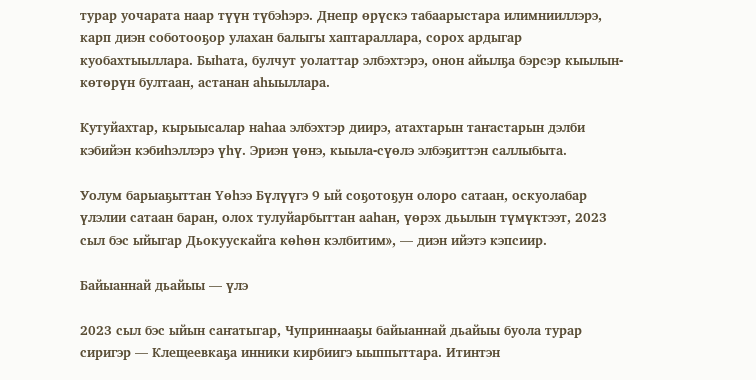турар уочарата наар түүн түбэһэрэ. Днепр өрүскэ табаарыстара илимнииллэрэ, карп диэн соботооҕор улахан балыгы хаптараллара, сорох ардыгар куобахтыыллара. Быһата, булчут уолаттар элбэхтэрэ, онон айылҕа бэрсэр кыылын-көтөрүн бултаан, астанан аһыыллара.

Кутуйахтар, кырыысалар наһаа элбэхтэр диирэ, атахтарын таҥастарын дэлби кэбийэн кэбиһэллэрэ үһү. Эриэн үөнэ, кыыла-сүөлэ элбэҕиттэн саллыбыта.

Уолум барыаҕыттан Үөһээ Бүлүүгэ 9 ый соҕотоҕун олоро сатаан, оскуолабар үлэлии сатаан баран, олох тулуйарбыттан ааһан, үөрэх дьылын түмүктээт, 2023 сыл бэс ыйыгар Дьокуускайга көһөн кэлбитим», — диэн ийэтэ кэпсиир.

Байыаннай дьайыы — үлэ

2023 сыл бэс ыйын саҥатыгар, Чуприннааҕы байыаннай дьайыы буола турар сиригэр — Клещеевкаҕа инники кирбиигэ ыыппыттара. Итинтэн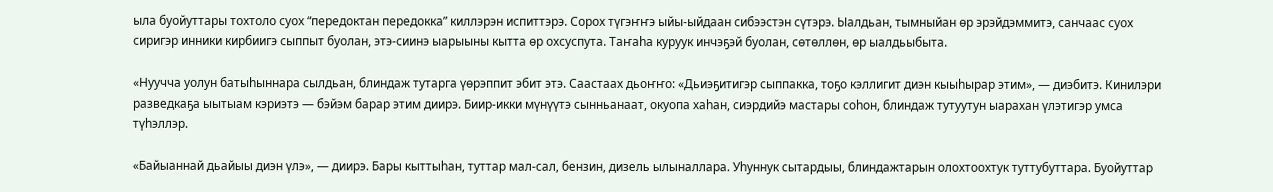ыла буойуттары тохтоло суох “передоктан передокка” киллэрэн испиттэрэ. Сорох түгэҥҥэ ыйы-ыйдаан сибээстэн сүтэрэ. Ыалдьан, тымныйан өр эрэйдэммитэ, санчаас суох сиригэр инники кирбиигэ сыппыт буолан, этэ-сиинэ ыарыыны кытта өр охсуспута. Таҥаһа куруук инчэҕэй буолан, сөтөллөн, өр ыалдьыбыта.

«Нуучча уолун батыһыннара сылдьан, блиндаж тутарга үөрэппит эбит этэ. Саастаах дьоҥҥо: «Дьиэҕитигэр сыппакка, тоҕо кэллигит диэн кыыһырар этим», — диэбитэ. Кинилэри разведкаҕа ыытыам кэриэтэ — бэйэм барар этим диирэ. Биир-икки мүнүүтэ сынньанаат, окуопа хаһан, сиэрдийэ мастары соһон, блиндаж тутуутун ыарахан үлэтигэр умса түһэллэр.

«Байыаннай дьайыы диэн үлэ», — диирэ. Бары кыттыһан, туттар мал-сал, бензин, дизель ылыналлара. Уһуннук сытардыы, блиндажтарын олохтоохтук туттубуттара. Буойуттар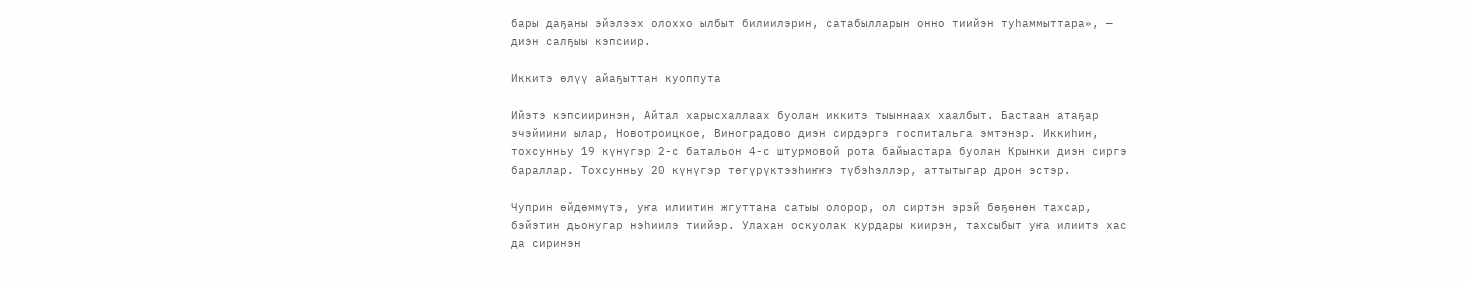бары даҕаны эйэлээх олоххо ылбыт билиилэрин, сатабылларын онно тиийэн туһаммыттара», — диэн салҕыы кэпсиир.

Иккитэ өлүү айаҕыттан куоппута

Ийэтэ кэпсииринэн, Айтал харысхаллаах буолан иккитэ тыыннаах хаалбыт. Бастаан атаҕар эчэйиини ылар, Новотроицкое, Виноградово диэн сирдэргэ госпитальга эмтэнэр. Иккиһин, тохсунньу 19 күнүгэр 2-с батальон 4-с штурмовой рота байыастара буолан Крынки диэн сиргэ бараллар. Тохсунньу 20 күнүгэр төгүрүктээһиҥҥэ түбэһэллэр, аттытыгар дрон эстэр.

Чуприн өйдөммүтэ, уҥа илиитин жгуттана сатыы олорор, ол сиртэн эрэй бөҕөнөн тахсар, бэйэтин дьонугар нэһиилэ тиийэр. Улахан оскуолак курдары киирэн, тахсыбыт уҥа илиитэ хас да сиринэн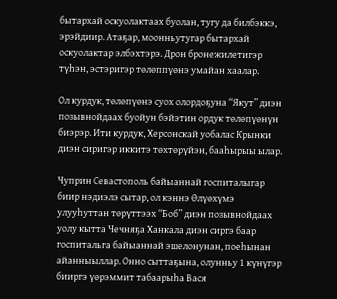бытархай оскуолактаах буолан, тугу да билбэккэ, эрэйдиир. Атаҕар, моонньутугар бытархай оскуолактар элбэхтэрэ. Дрон бронежилетигэр түһэн, эстэригэр төлөппүөнэ умайан хаалар.

Ол курдук, төлөпүөнэ суох олордоҕуна “Якут” диэн позывнойдаах буойун бэйэтин ордук төлөпүөнүн биэрэр. Ити курдук, Херсонскай уобалас Крынки диэн сиригэр иккитэ төхтөрүйэн, бааһырыы ылар.

Чуприн Севастополь байыаннай госпиталыгар биир нэдиэлэ сытар, ол кэннэ Өлүөхүмэ улууһуттан төрүттээх “Боб” диэн позывнойдаах уолу кытта Чечняҕа Ханкала диэн сиргэ баар госпитальга байыаннай эшелонунан, поеһынан айанныыллар. Онно сыттаҕына, олунньу 1 күнүгэр бииргэ үөрэммит табаарыһа Вася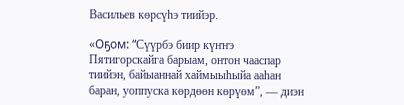Васильев көрсүһэ тиийэр.

«Оҕом: “Сүүрбэ биир күҥҥэ Пятигорскайга барыам, онтон чааспар тиийэн, байыаннай хаймыыһыйа ааһан баран, уоппуска көрдөөн көрүөм”, — диэн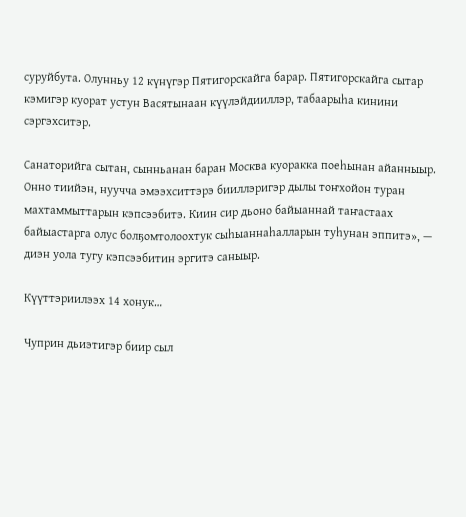суруйбута. Олунньу 12 күнүгэр Пятигорскайга барар. Пятигорскайга сытар кэмигэр куорат устун Васятынаан күүлэйдииллэр, табаарыһа кинини сэргэхситэр.

Санаторийга сытан, сынньанан баран Москва куоракка поеһынан айанныыр. Онно тиийэн, нуучча эмээхситтэрэ бииллэригэр дылы тоҥхойон туран махтаммыттарын кэпсээбитэ. Киин сир дьоно байыаннай таҥастаах байыастарга олус болҕомтолоохтук сыһыаннаһалларын туһунан эппитэ», — диэн уола тугу кэпсээбитин эргитэ саныыр.

Күүттэриилээх 14 хонук…

Чуприн дьиэтигэр биир сыл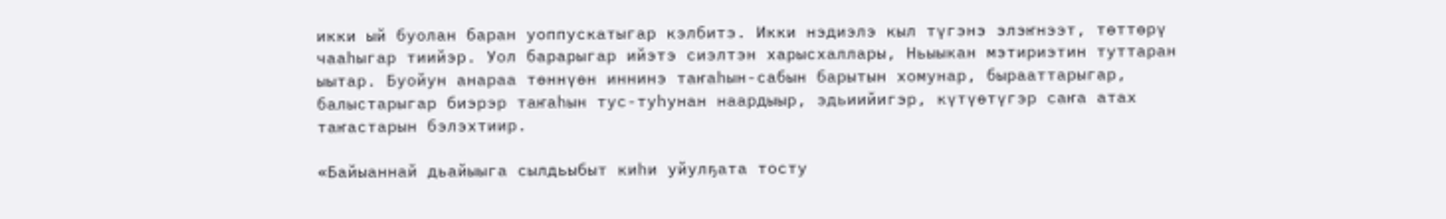икки ый буолан баран уоппускатыгар кэлбитэ. Икки нэдиэлэ кыл түгэнэ элэҥнээт, төттөрү чааһыгар тиийэр. Уол барарыгар ийэтэ сиэлтэн харысхаллары, Ньыыкан мэтириэтин туттаран ыытар. Буойун анараа төннүөн иннинэ таҥаһын-сабын барытын хомунар, бырааттарыгар, балыстарыгар биэрэр таҥаһын тус-туһунан наардыыр, эдьиийигэр, күтүөтүгэр саҥа атах таҥастарын бэлэхтиир.

«Байыаннай дьайыыга сылдьыбыт киһи уйулҕата тосту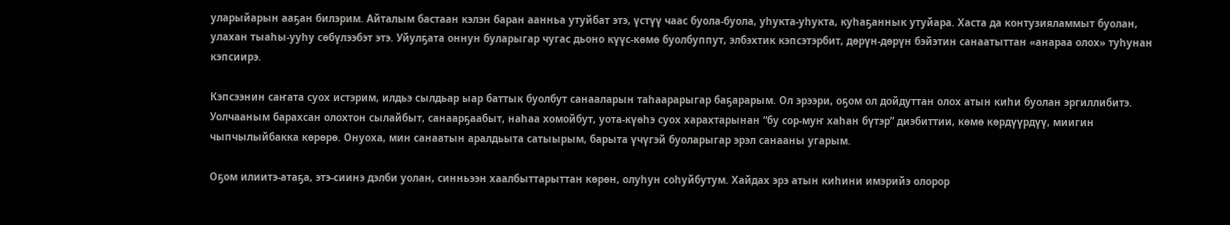уларыйарын ааҕан билэрим. Айталым бастаан кэлэн баран аанньа утуйбат этэ, үстүү чаас буола-буола, уһукта-уһукта, куһаҕаннык утуйара. Хаста да контузияламмыт буолан, улахан тыаһы-ууһу сөбүлээбэт этэ. Уйулҕата оннун буларыгар чугас дьоно күүс-көмө буолбуппут, элбэхтик кэпсэтэрбит, дөрүн-дөрүн бэйэтин санаатыттан «анараа олох» туһунан кэпсиирэ.

Кэпсээнин саҥата суох истэрим, илдьэ сылдьар ыар баттык буолбут санааларын таһаарарыгар баҕарарым. Ол эрээри, оҕом ол дойдуттан олох атын киһи буолан эргиллибитэ. Уолчааным барахсан олохтон сылайбыт, санаарҕаабыт, наһаа хомойбут, уота-күөһэ суох харахтарынан “бу сор-муҥ хаһан бүтэр” диэбиттии, көмө көрдүүрдүү, миигин чыпчылыйбакка көрөрө. Онуоха, мин санаатын аралдьыта сатыырым, барыта үчүгэй буоларыгар эрэл санааны угарым.

Оҕом илиитэ-атаҕа, этэ-сиинэ дэлби уолан, синньээн хаалбыттарыттан көрөн, олуһун соһуйбутум. Хайдах эрэ атын киһини имэрийэ олорор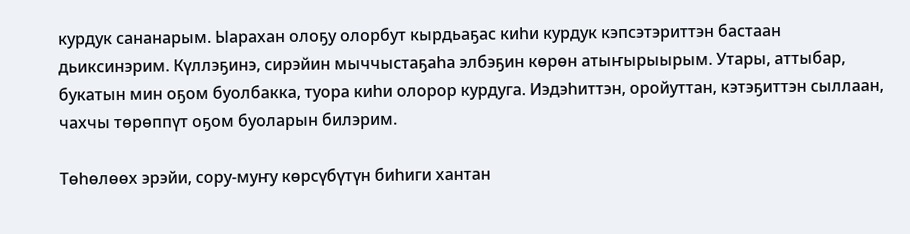курдук сананарым. Ыарахан олоҕу олорбут кырдьаҕас киһи курдук кэпсэтэриттэн бастаан дьиксинэрим. Күллэҕинэ, сирэйин мыччыстаҕаһа элбэҕин көрөн атыҥырыырым. Утары, аттыбар, букатын мин оҕом буолбакка, туора киһи олорор курдуга. Иэдэһиттэн, оройуттан, кэтэҕиттэн сыллаан, чахчы төрөппүт оҕом буоларын билэрим.

Төһөлөөх эрэйи, сору-муҥу көрсүбүтүн биһиги хантан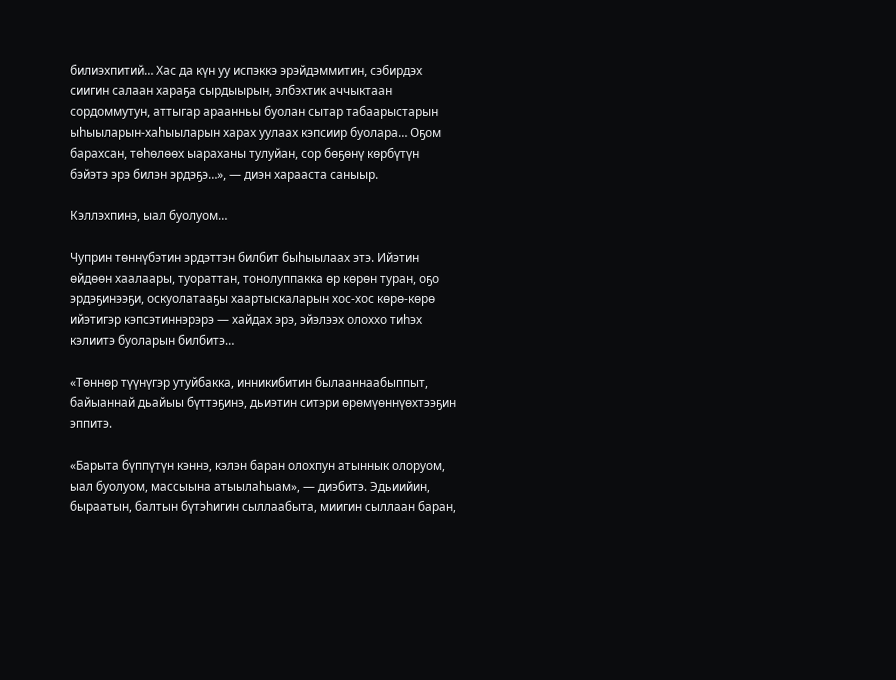билиэхпитий… Хас да күн уу испэккэ эрэйдэммитин, сэбирдэх сиигин салаан хараҕа сырдыырын, элбэхтик аччыктаан сордоммутун, аттыгар араанньы буолан сытар табаарыстарын ыһыыларын-хаһыыларын харах уулаах кэпсиир буолара… Оҕом барахсан, төһөлөөх ыараханы тулуйан, сор бөҕөнү көрбүтүн бэйэтэ эрэ билэн эрдэҕэ…», — диэн харааста саныыр.

Кэллэхпинэ, ыал буолуом…

Чуприн төннүбэтин эрдэттэн билбит быһыылаах этэ. Ийэтин өйдөөн хаалаары, туораттан, тонолуппакка өр көрөн туран, оҕо эрдэҕинээҕи, оскуолатааҕы хаартыскаларын хос-хос көрө-көрө ийэтигэр кэпсэтиннэрэрэ — хайдах эрэ, эйэлээх олоххо тиһэх кэлиитэ буоларын билбитэ…

«Төннөр түүнүгэр утуйбакка, инникибитин былааннаабыппыт, байыаннай дьайыы бүттэҕинэ, дьиэтин ситэри өрөмүөннүөхтээҕин эппитэ.

«Барыта бүппүтүн кэннэ, кэлэн баран олохпун атыннык олоруом, ыал буолуом, массыына атыылаһыам», — диэбитэ. Эдьиийин, быраатын, балтын бүтэһигин сыллаабыта, миигин сыллаан баран,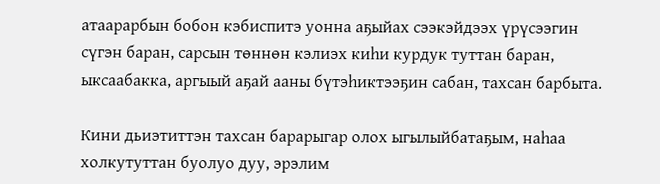атаарарбын бобон кэбиспитэ уонна аҕыйах сээкэйдээх үрүсээгин сүгэн баран, сарсын төннөн кэлиэх киһи курдук туттан баран, ыксаабакка, аргыый аҕай ааны бүтэһиктээҕин сабан, тахсан барбыта.

Кини дьиэтиттэн тахсан барарыгар олох ыгылыйбатаҕым, наһаа холкутуттан буолуо дуу, эрэлим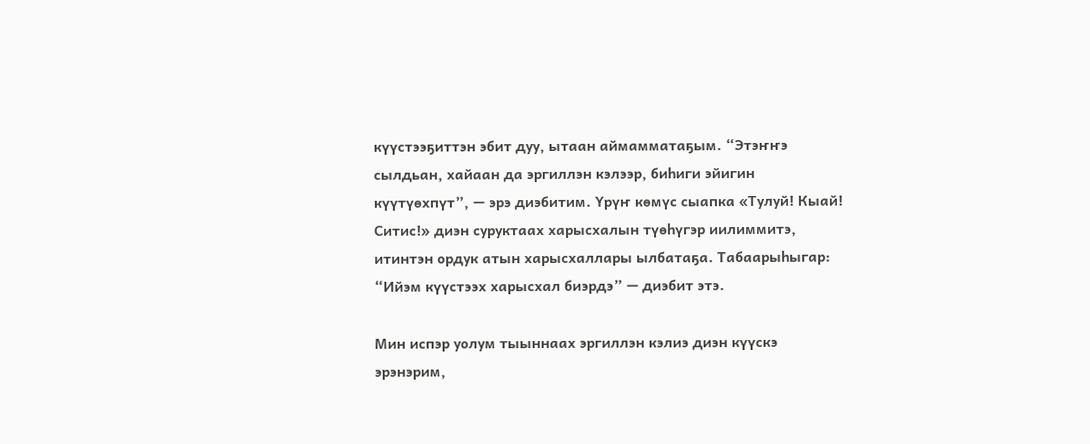күүстээҕиттэн эбит дуу, ытаан аймамматаҕым. “Этэҥҥэ сылдьан, хайаан да эргиллэн кэлээр, биһиги эйигин күүтүөхпүт”, — эрэ диэбитим. Үрүҥ көмүс сыапка «Тулуй! Кыай! Ситис!» диэн суруктаах харысхалын түөһүгэр иилиммитэ, итинтэн ордук атын харысхаллары ылбатаҕа. Табаарыһыгар: “Ийэм күүстээх харысхал биэрдэ” — диэбит этэ.

Мин испэр уолум тыыннаах эргиллэн кэлиэ диэн күүскэ эрэнэрим,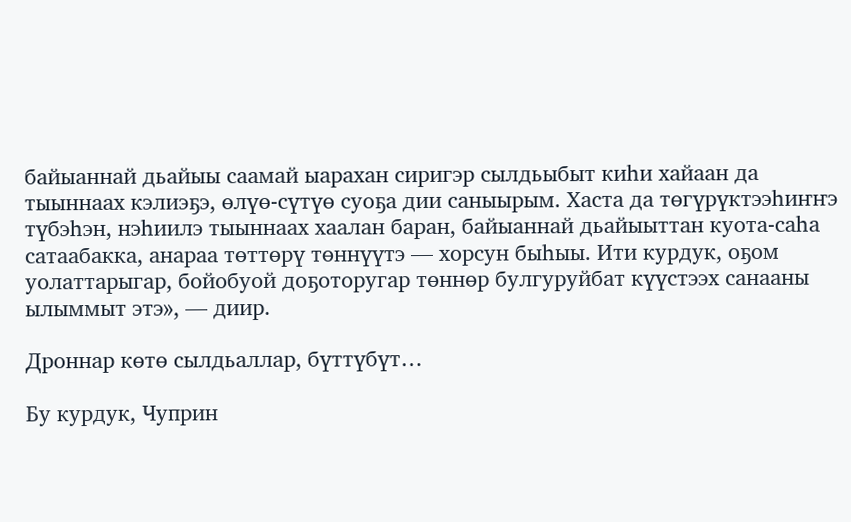байыаннай дьайыы саамай ыарахан сиригэр сылдьыбыт киһи хайаан да тыыннаах кэлиэҕэ, өлүө-сүтүө суоҕа дии саныырым. Хаста да төгүрүктээһиҥҥэ түбэһэн, нэһиилэ тыыннаах хаалан баран, байыаннай дьайыыттан куота-саһа сатаабакка, анараа төттөрү төннүүтэ — хорсун быһыы. Ити курдук, оҕом уолаттарыгар, бойобуой доҕоторугар төннөр булгуруйбат күүстээх санааны ылыммыт этэ», — диир.

Дроннар көтө сылдьаллар, бүттүбүт…

Бу курдук, Чуприн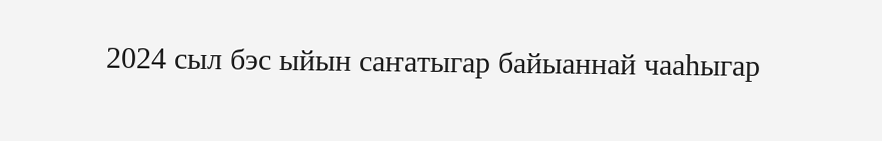2024 сыл бэс ыйын саҥатыгар байыаннай чааһыгар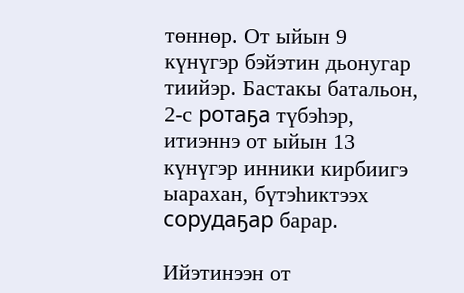төннөр. От ыйын 9 күнүгэр бэйэтин дьонугар тиийэр. Бастакы батальон, 2-с ротаҕа түбэһэр, итиэннэ от ыйын 13 күнүгэр инники кирбиигэ ыарахан, бүтэһиктээх сорудаҕар барар.

Ийэтинээн от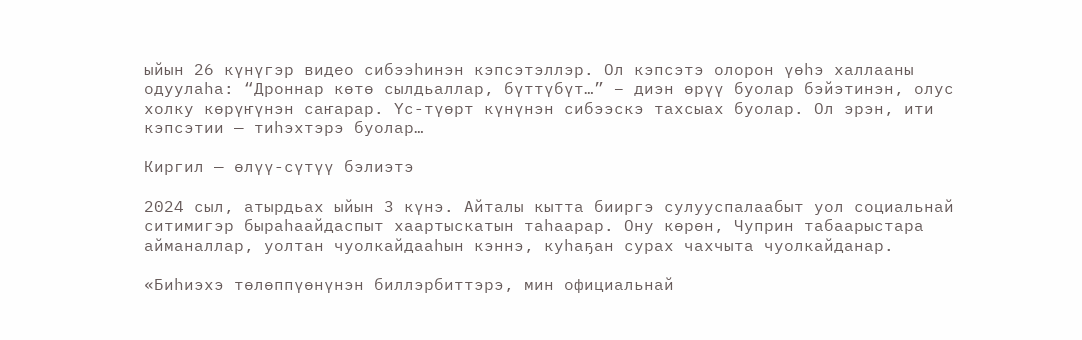ыйын 26 күнүгэр видео сибээһинэн кэпсэтэллэр. Ол кэпсэтэ олорон үөһэ халлааны одуулаһа: “Дроннар көтө сылдьаллар, бүттүбүт…” – диэн өрүү буолар бэйэтинэн, олус холку көрүҥүнэн саҥарар. Үс-түөрт күнүнэн сибээскэ тахсыах буолар. Ол эрэн, ити кэпсэтии — тиһэхтэрэ буолар…

Киргил — өлүү-сүтүү бэлиэтэ

2024 сыл, атырдьах ыйын 3 күнэ. Айталы кытта бииргэ сулууспалаабыт уол социальнай ситимигэр быраһаайдаспыт хаартыскатын таһаарар. Ону көрөн, Чуприн табаарыстара айманаллар, уолтан чуолкайдааһын кэннэ, куһаҕан сурах чахчыта чуолкайданар.

«Биһиэхэ төлөппүөнүнэн биллэрбиттэрэ, мин официальнай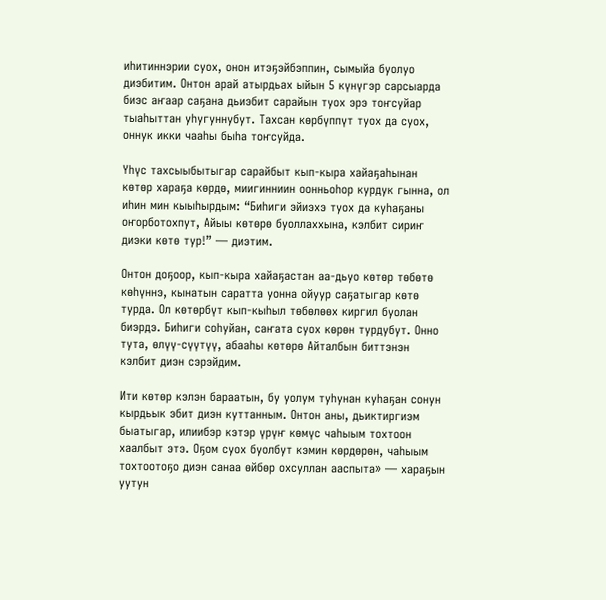иһитиннэрии суох, онон итэҕэйбэппин, сымыйа буолуо диэбитим. Онтон арай атырдьах ыйын 5 күнүгэр сарсыарда биэс аҥаар саҕана дьиэбит сарайын туох эрэ тоҥсуйар тыаһыттан уһугуннубут. Тахсан көрбүппүт туох да суох, оннук икки чааһы быһа тоҥсуйда.

Үһүс тахсыыбытыгар сарайбыт кып-кыра хайаҕаһынан көтөр хараҕа көрдө, миигинниин оонньоһор курдук гынна, ол иһин мин кыыһырдым: “Биһиги эйиэхэ туох да куһаҕаны оҥорботохпут, Айыы көтөрө буоллаххына, кэлбит сириҥ диэки көтө тур!” — диэтим.

Онтон доҕоор, кып-кыра хайаҕастан аа-дьуо көтөр төбөтө көһүннэ, кынатын саратта уонна ойуур саҕатыгар көтө турда. Ол көтөрбүт кып-кыһыл төбөлөөх киргил буолан биэрдэ. Биһиги соһуйан, саҥата суох көрөн турдубут. Онно тута, өлүү-сүүтүү, абааһы көтөрө Айталбын биттэнэн кэлбит диэн сэрэйдим.

Ити көтөр кэлэн бараатын, бу уолум туһунан куһаҕан сонун кырдьык эбит диэн куттанным. Онтон аны, дьиктиргиэм быатыгар, илиибэр кэтэр үрүҥ көмүс чаһыым тохтоон хаалбыт этэ. Оҕом суох буолбут кэмин көрдөрөн, чаһыым тохтоотоҕо диэн санаа өйбөр охсуллан ааспыта» — хараҕын уутун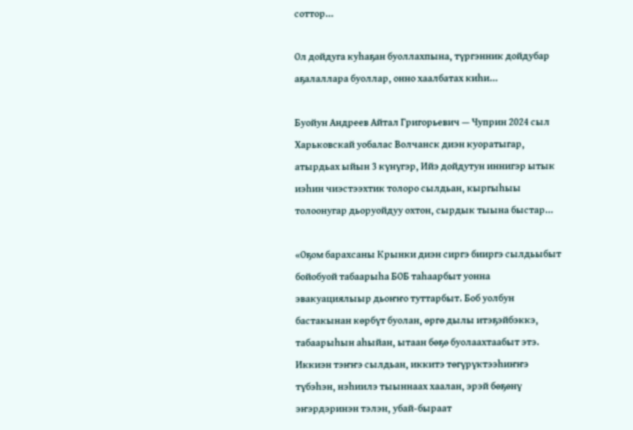соттор…

Ол дойдуга куһаҕан буоллахпына, түргэнник дойдубар аҕалаллара буоллар, онно хаалбатах киһи…

Буойун Андреев Айтал Григорьевич — Чуприн 2024 сыл Харьковскай уобалас Волчанск диэн куоратыгар, атырдьах ыйын 3 күнүгэр, Ийэ дойдутун иннигэр ытык иэһин чиэстээхтик толоро сылдьан, кыргыһыы толоонугар дьоруойдуу охтон, сырдык тыына быстар…

«Оҕом барахсаны Крынки диэн сиргэ бииргэ сылдьыбыт бойобуой табаарыһа БОБ таһаарбыт уонна эвакуациялыыр дьоҥҥо туттарбыт. Боб уолбун бастакынан көрбүт буолан, өргө дылы итэҕэйбэккэ, табаарыһын аһыйан, ытаан бөҕө буолаахтаабыт этэ. Иккиэн тэҥҥэ сылдьан, иккитэ төгүрүктээһиҥҥэ түбэһэн, нэһиилэ тыыннаах хаалан, эрэй бөҕөнү эҥэрдэринэн тэлэн, убай-быраат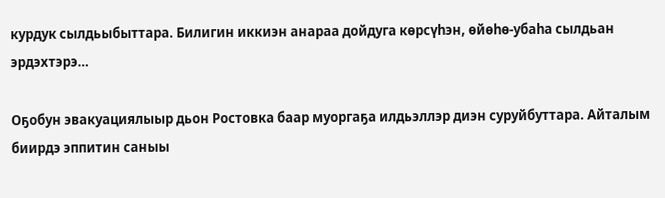курдук сылдьыбыттара. Билигин иккиэн анараа дойдуга көрсүһэн, өйөһө-убаһа сылдьан эрдэхтэрэ…

Оҕобун эвакуациялыыр дьон Ростовка баар муоргаҕа илдьэллэр диэн суруйбуттара. Айталым биирдэ эппитин саныы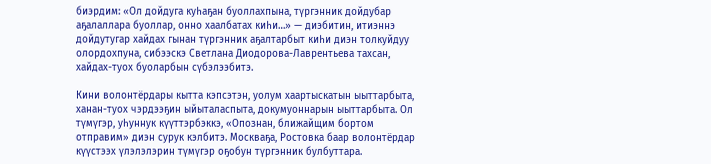биэрдим: «Ол дойдуга куһаҕан буоллахпына, түргэнник дойдубар аҕалаллара буоллар, онно хаалбатах киһи…» — диэбитин, итиэннэ дойдутугар хайдах гынан түргэнник аҕалтарбыт киһи диэн толкуйдуу олордохпуна, сибээскэ Светлана Диодорова-Лаврентьева тахсан, хайдах-туох буоларбын сүбэлээбитэ.

Кини волонтёрдары кытта кэпсэтэн, уолум хаартыскатын ыыттарбыта, ханан-туох чэрдээҕин ыйыталаспыта, докумуоннарын ыыттарбыта. Ол түмүгэр, уһуннук күүттэрбэккэ, «Опознан, ближайщим бортом отправим» диэн сурук кэлбитэ. Москваҕа, Ростовка баар волонтёрдар күүстээх үлэлэлэрин түмүгэр оҕобун түргэнник булбуттара.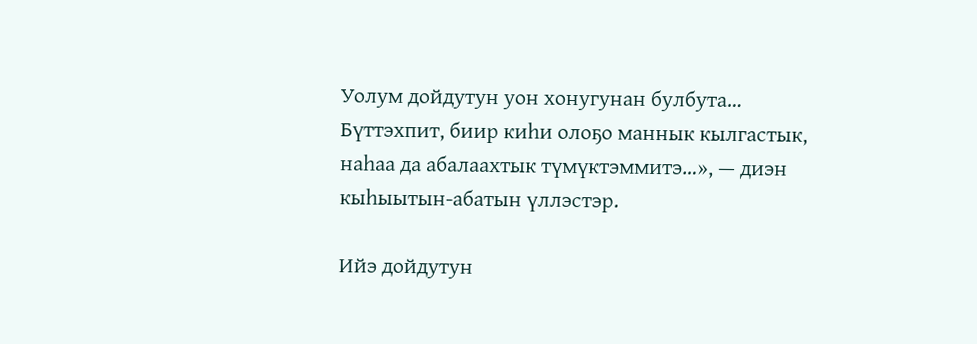Уолум дойдутун уон хонугунан булбута… Бүттэхпит, биир киһи олоҕо маннык кылгастык, наһаа да абалаахтык түмүктэммитэ…», — диэн кыһыытын-абатын үллэстэр.

Ийэ дойдутун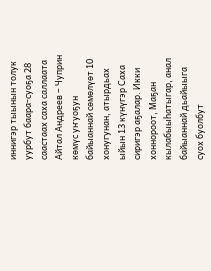иннигэр тыынын толук уурбут баара-суоҕа 28 саастаах саха саллаата Айтал Андреев – Чуприн көмүс уҥуоҕун байыаннай сөмөлүөт 10 хонугунан, атырдьах ыйын 13 күнүгэр Саха сиригэр аҕалар. Икки хоннороот, Маҕан кылабыыһатыгар, анал байыаннай дьайыыга суох буолбут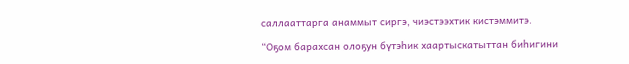саллааттарга анаммыт сиргэ, чиэстээхтик кистэммитэ.

“Оҕом барахсан олоҕун бүтэһик хаартыскатыттан биһигини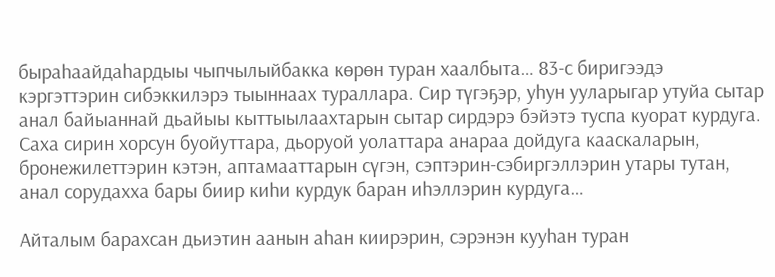быраһаайдаһардыы чыпчылыйбакка көрөн туран хаалбыта… 83-с биригээдэ кэргэттэрин сибэккилэрэ тыыннаах тураллара. Сир түгэҕэр, уһун ууларыгар утуйа сытар анал байыаннай дьайыы кыттыылаахтарын сытар сирдэрэ бэйэтэ туспа куорат курдуга. Саха сирин хорсун буойуттара, дьоруой уолаттара анараа дойдуга кааскаларын, бронежилеттэрин кэтэн, аптамааттарын сүгэн, сэптэрин-сэбиргэллэрин утары тутан, анал сорудахха бары биир киһи курдук баран иһэллэрин курдуга…

Айталым барахсан дьиэтин аанын аһан киирэрин, сэрэнэн кууһан туран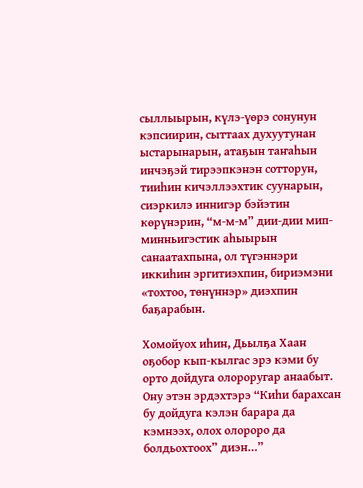сыллыырын, күлэ-үөрэ сонунун кэпсиирин, сыттаах духуутунан ыстарынарын, атаҕын таҥаһын инчэҕэй тирээпкэнэн сотторун, тииһин кичэллээхтик суунарын, сиэркилэ иннигэр бэйэтин көрүнэрин, “м-м-м” дии-дии мип-минньигэстик аһыырын санаатахпына, ол түгэннэри иккиһин эргитиэхпин, бириэмэни «тохтоо, төнүннэр» диэхпин баҕарабын.

Хомойуох иһин, Дьылҕа Хаан оҕобор кып-кылгас эрэ кэми бу орто дойдуга олороругар анаабыт. Ону этэн эрдэхтэрэ “Киһи барахсан бу дойдуга кэлэн барара да кэмнээх, олох олороро да болдьохтоох” диэн…”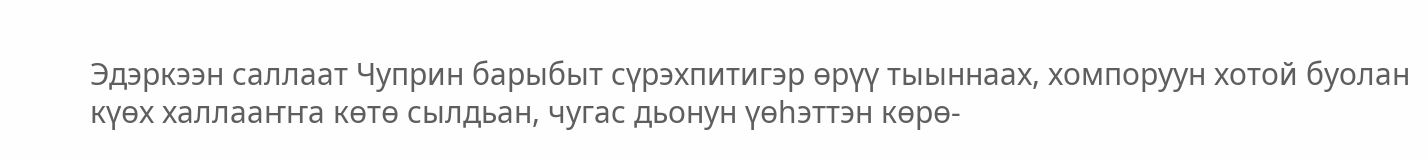Эдэркээн саллаат Чуприн барыбыт сүрэхпитигэр өрүү тыыннаах, хомпоруун хотой буолан күөх халлааҥҥа көтө сылдьан, чугас дьонун үөһэттэн көрө-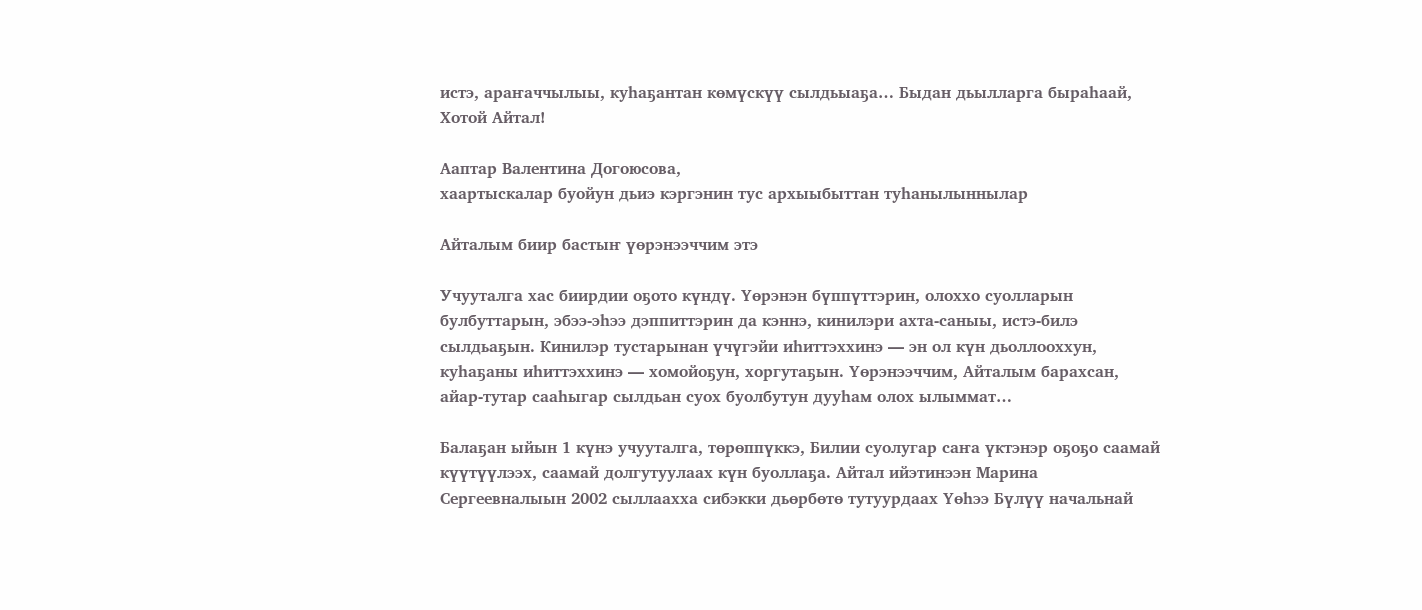истэ, араҥаччылыы, куһаҕантан көмүскүү сылдьыаҕа… Быдан дьылларга быраһаай, Хотой Айтал!

Ааптар Валентина Догоюсова,
хаартыскалар буойун дьиэ кэргэнин тус архыыбыттан туһанылыннылар

Айталым биир бастыҥ үөрэнээччим этэ

Учууталга хас биирдии оҕото күндү. Үөрэнэн бүппүттэрин, олоххо суолларын булбуттарын, эбээ-эһээ дэппиттэрин да кэннэ, кинилэри ахта-саныы, истэ-билэ сылдьаҕын. Кинилэр тустарынан үчүгэйи иһиттэххинэ — эн ол күн дьоллооххун, куһаҕаны иһиттэххинэ — хомойоҕун, хоргутаҕын. Үөрэнээччим, Айталым барахсан, айар-тутар сааһыгар сылдьан суох буолбутун дууһам олох ылыммат…

Балаҕан ыйын 1 күнэ учууталга, төрөппүккэ, Билии суолугар саҥа үктэнэр оҕоҕо саамай күүтүүлээх, саамай долгутуулаах күн буоллаҕа. Айтал ийэтинээн Марина Сергеевналыын 2002 сыллаахха сибэкки дьөрбөтө тутуурдаах Үөһээ Бүлүү начальнай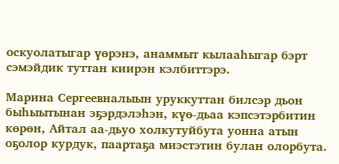оскуолатыгар үөрэнэ, анаммыт кылааһыгар бэрт сэмэйдик туттан киирэн кэлбиттэрэ.

Марина Сергеевналыын уруккуттан билсэр дьон быһыытынан эҕэрдэлэһэн, күө-дьаа кэпсэтэрбитин көрөн, Айтал аа-дьуо холкутуйбута уонна атын оҕолор курдук, паартаҕа миэстэтин булан олорбута.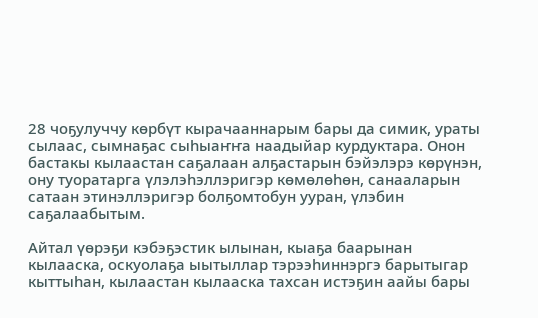28 чоҕулуччу көрбүт кырачааннарым бары да симик, ураты сылаас, сымнаҕас сыһыаҥҥа наадыйар курдуктара. Онон бастакы кылаастан саҕалаан алҕастарын бэйэлэрэ көрүнэн, ону туоратарга үлэлэһэллэригэр көмөлөһөн, санааларын сатаан этинэллэригэр болҕомтобун ууран, үлэбин саҕалаабытым.

Айтал үөрэҕи кэбэҕэстик ылынан, кыаҕа баарынан кылааска, оскуолаҕа ыытыллар тэрээһиннэргэ барытыгар кыттыһан, кылаастан кылааска тахсан истэҕин аайы бары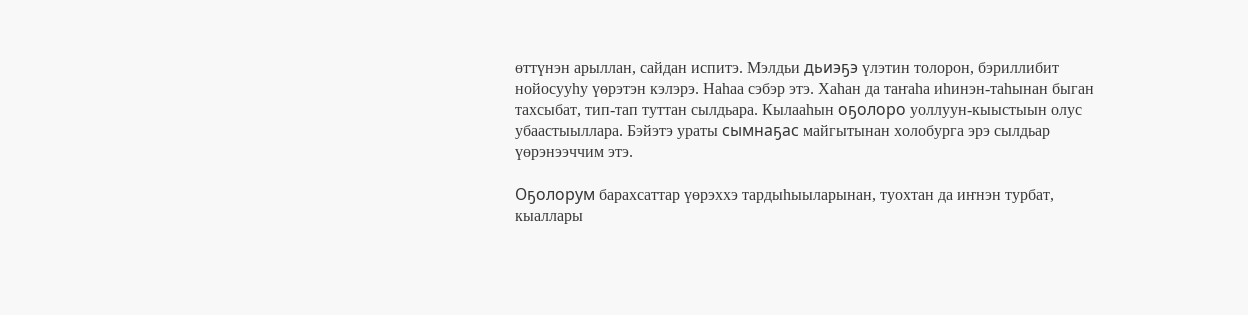өттүнэн арыллан, сайдан испитэ. Мэлдьи дьиэҕэ үлэтин толорон, бэриллибит нойосууһу үөрэтэн кэлэрэ. Наһаа сэбэр этэ. Хаһан да таҥаһа иһинэн-таһынан быган тахсыбат, тип-тап туттан сылдьара. Кылааһын оҕолоро уоллуун-кыыстыын олус убаастыыллара. Бэйэтэ ураты сымнаҕас майгытынан холобурга эрэ сылдьар үөрэнээччим этэ.

Оҕолорум барахсаттар үөрэххэ тардыһыыларынан, туохтан да иҥнэн турбат, кыаллары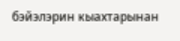бэйэлэрин кыахтарынан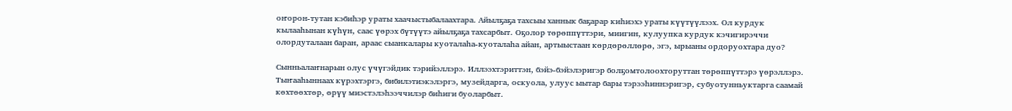оҥорон-тутан кэбиһэр ураты хаачыстыбалаахтара. Айылҕаҕа тахсыы ханнык баҕарар киһиэхэ ураты күүтүүлээх. Ол курдук кылааһынан күһүн, саас үөрэх бүтүүтэ айылҕаҕа тахсарбыт. Оҕолор төрөппүттэри, миигин, кулуупка курдук кэчигирэччи олордуталаан баран, араас сыанкалары куоталаһа-куоталаһа айан, артыыстаан көрдөрөллөрө, эгэ, ырыаны ордоруохтара дуо?

Сынньалаҥнарын олус үчүгэйдик тэрийэллэрэ. Иллээхтэриттэн, бэйэ-бэйэлэригэр болҕомтолоохторуттан төрөппүттэрэ үөрэллэрэ. Тыҥааһыннаах күрэхтэргэ, бибилэтиэкэлэргэ, музейдарга, оскуола, улуус ыытар бары тэрээһиннэригэр, субуотунньуктарга саамай көхтөөхтөр, өрүү миэстэлэһээччилэр биһиги буоларбыт.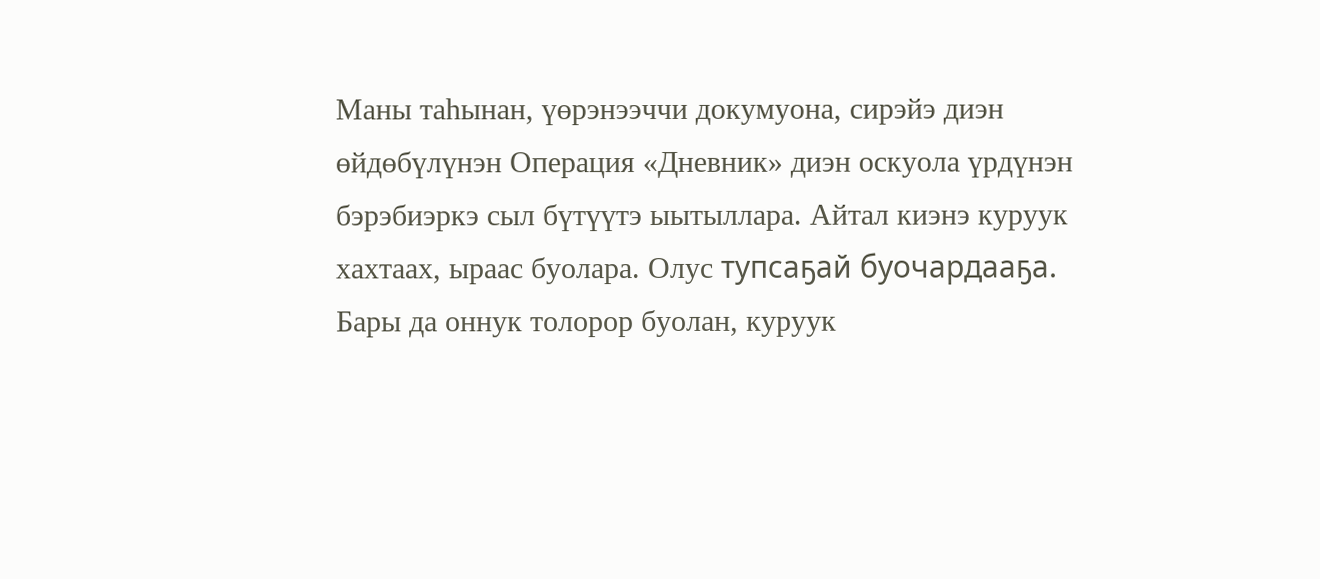Маны таһынан, үөрэнээччи докумуона, сирэйэ диэн өйдөбүлүнэн Операция «Дневник» диэн оскуола үрдүнэн бэрэбиэркэ сыл бүтүүтэ ыытыллара. Айтал киэнэ куруук хахтаах, ыраас буолара. Олус тупсаҕай буочардааҕа. Бары да оннук толорор буолан, куруук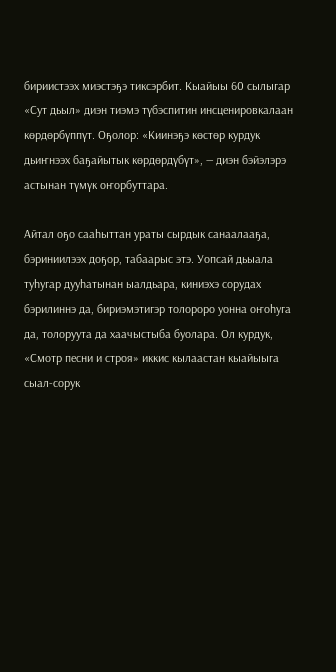бириистээх миэстэҕэ тиксэрбит. Кыайыы 60 сылыгар «Сут дьыл» диэн тиэмэ түбэспитин инсценировкалаан көрдөрбүппүт. Оҕолор: «Киинэҕэ көстөр курдук дьиҥнээх баҕайытык көрдөрдүбүт», — диэн бэйэлэрэ астынан түмүк оҥорбуттара.

Айтал оҕо сааһыттан ураты сырдык санаалааҕа, бэриниилээх доҕор, табаарыс этэ. Уопсай дьыала туһугар дууһатынан ыалдьара, киниэхэ сорудах бэрилиннэ да, бириэмэтигэр толороро уонна оҥоһуга да, толоруута да хаачыстыба буолара. Ол курдук, «Смотр песни и строя» иккис кылаастан кыайыыга сыал-сорук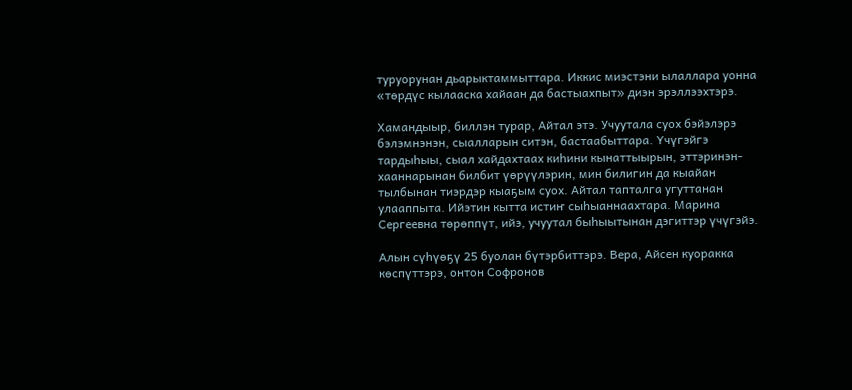туруорунан дьарыктаммыттара. Иккис миэстэни ылаллара уонна «төрдүс кылааска хайаан да бастыахпыт» диэн эрэллээхтэрэ.

Хамандыыр, биллэн турар, Айтал этэ. Учуутала суох бэйэлэрэ бэлэмнэнэн, сыалларын ситэн, бастаабыттара. Үчүгэйгэ тардыһыы, сыал хайдахтаах киһини кынаттыырын, эттэринэн-хааннарынан билбит үөрүүлэрин, мин билигин да кыайан тылбынан тиэрдэр кыаҕым суох. Айтал тапталга угуттанан улааппыта. Ийэтин кытта истиҥ сыһыаннаахтара. Марина Сергеевна төрөппүт, ийэ, учуутал быһыытынан дэгиттэр үчүгэйэ.

Алын сүһүөҕү 25 буолан бүтэрбиттэрэ. Вера, Айсен куоракка көспүттэрэ, онтон Софронов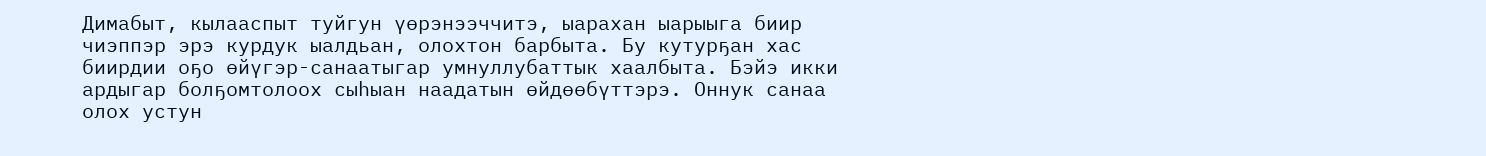Димабыт, кылааспыт туйгун үөрэнээччитэ, ыарахан ыарыыга биир чиэппэр эрэ курдук ыалдьан, олохтон барбыта. Бу кутурҕан хас биирдии оҕо өйүгэр-санаатыгар умнуллубаттык хаалбыта. Бэйэ икки ардыгар болҕомтолоох сыһыан наадатын өйдөөбүттэрэ. Оннук санаа олох устун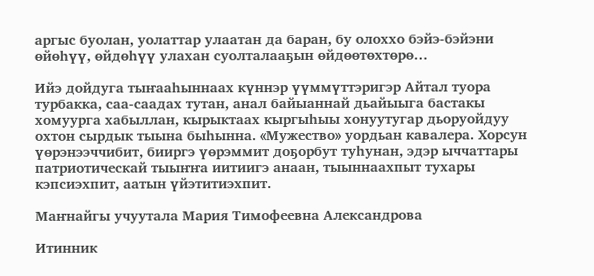аргыс буолан, уолаттар улаатан да баран, бу олоххо бэйэ-бэйэни өйөһүү, өйдөһүү улахан суолталааҕын өйдөөтөхтөрө…

Ийэ дойдуга тыҥааһыннаах күннэр үүммүттэригэр Айтал туора турбакка, саа-саадах тутан, анал байыаннай дьайыыга бастакы хомуурга хабыллан, кырыктаах кыргыһыы хонуутугар дьоруойдуу охтон сырдык тыына быһынна. «Мужество» уордьан кавалера. Хорсун үөрэнээччибит, бииргэ үөрэммит доҕорбут туһунан, эдэр ыччаттары патриотическай тыыҥҥа иитиигэ анаан, тыыннаахпыт тухары кэпсиэхпит, аатын үйэтитиэхпит.

Маҥнайгы учуутала Мария Тимофеевна Александрова

Итинник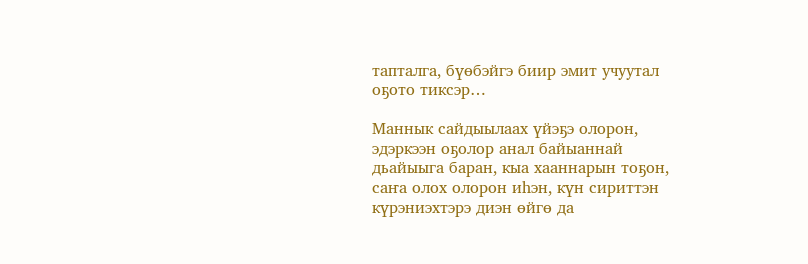тапталга, бүөбэйгэ биир эмит учуутал оҕото тиксэр…

Маннык сайдыылаах үйэҕэ олорон, эдэркээн оҕолор анал байыаннай дьайыыга баран, кыа хааннарын тоҕон, саҥа олох олорон иһэн, күн сириттэн күрэниэхтэрэ диэн өйгө да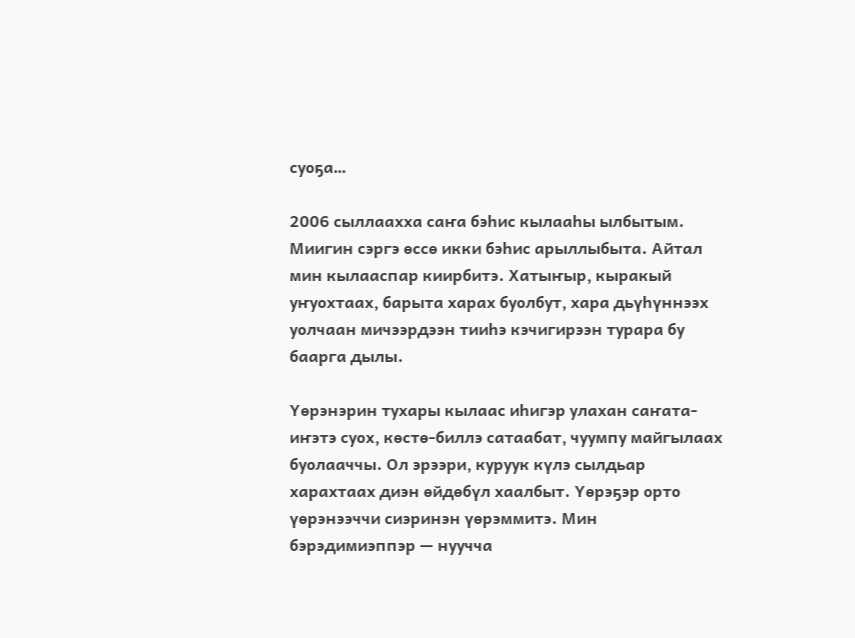суоҕа…

2006 сыллаахха саҥа бэһис кылааһы ылбытым. Миигин сэргэ өссө икки бэһис арыллыбыта. Айтал мин кылааспар киирбитэ. Хатыҥыр, кыракый уҥуохтаах, барыта харах буолбут, хара дьүһүннээх уолчаан мичээрдээн тииһэ кэчигирээн турара бу баарга дылы.

Үөрэнэрин тухары кылаас иһигэр улахан саҥата-иҥэтэ суох, көстө-биллэ сатаабат, чуумпу майгылаах буолааччы. Ол эрээри, куруук күлэ сылдьар харахтаах диэн өйдөбүл хаалбыт. Үөрэҕэр орто үөрэнээччи сиэринэн үөрэммитэ. Мин бэрэдимиэппэр — нуучча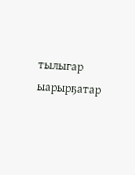тылыгар ыарырҕатар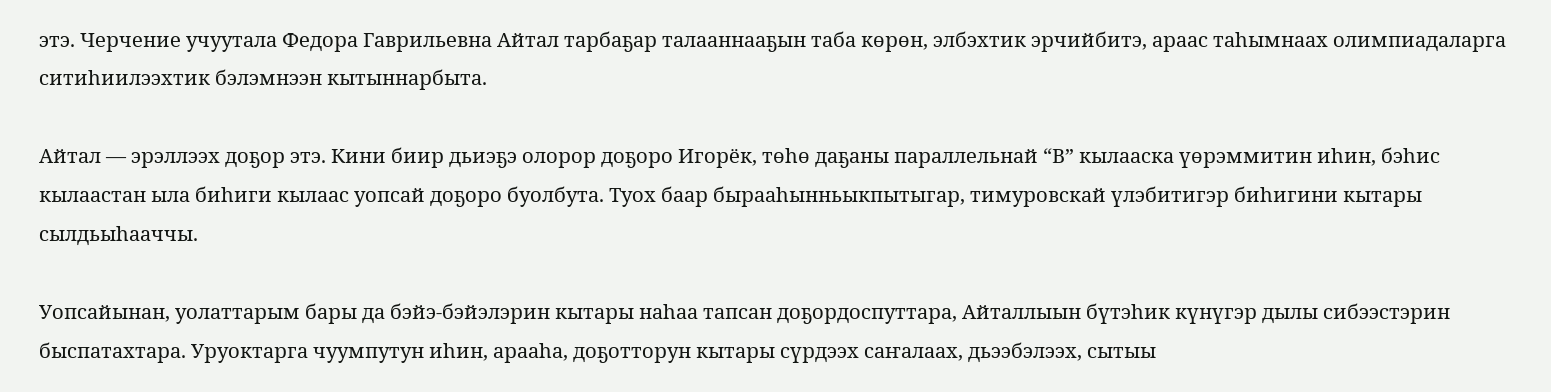этэ. Черчение учуутала Федора Гаврильевна Айтал тарбаҕар талааннааҕын таба көрөн, элбэхтик эрчийбитэ, араас таһымнаах олимпиадаларга ситиһиилээхтик бэлэмнээн кытыннарбыта.

Айтал — эрэллээх доҕор этэ. Кини биир дьиэҕэ олорор доҕоро Игорёк, төһө даҕаны параллельнай “В” кылааска үөрэммитин иһин, бэһис кылаастан ыла биһиги кылаас уопсай доҕоро буолбута. Туох баар бырааһынньыкпытыгар, тимуровскай үлэбитигэр биһигини кытары сылдьыһааччы.

Уопсайынан, уолаттарым бары да бэйэ-бэйэлэрин кытары наһаа тапсан доҕордоспуттара, Айталлыын бүтэһик күнүгэр дылы сибээстэрин быспатахтара. Уруоктарга чуумпутун иһин, арааһа, доҕотторун кытары сүрдээх саҥалаах, дьээбэлээх, сытыы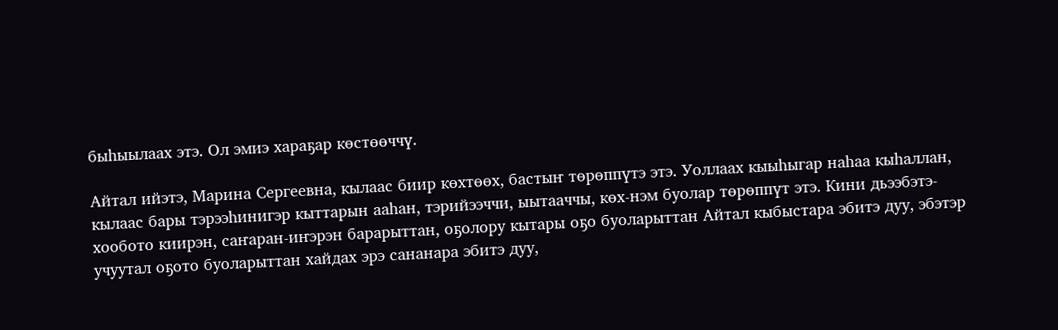быһыылаах этэ. Ол эмиэ хараҕар көстөөччү.

Айтал ийэтэ, Марина Сергеевна, кылаас биир көхтөөх, бастыҥ төрөппүтэ этэ. Уоллаах кыыһыгар наһаа кыһаллан, кылаас бары тэрээһинигэр кыттарын ааһан, тэрийээччи, ыытааччы, көх-нэм буолар төрөппүт этэ. Кини дьээбэтэ-хообото киирэн, саҥаран-иҥэрэн барарыттан, оҕолору кытары оҕо буоларыттан Айтал кыбыстара эбитэ дуу, эбэтэр учуутал оҕото буоларыттан хайдах эрэ сананара эбитэ дуу,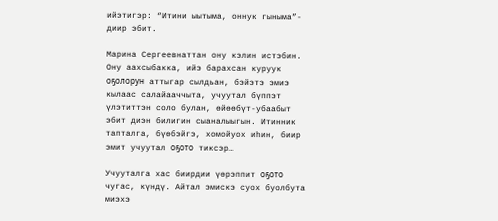ийэтигэр: “Итини ыытыма, оннук гыныма”- диир эбит.

Марина Сергеевнаттан ону кэлин истэбин. Ону аахсыбакка, ийэ барахсан куруук оҕолорун аттыгар сылдьан, бэйэтэ эмиэ кылаас салайааччыта, учуутал бүппэт үлэтиттэн соло булан, өйөөбүт-убаабыт эбит диэн билигин сыаналыыгын. Итинник тапталга, бүөбэйгэ, хомойуох иһин, биир эмит учуутал оҕото тиксэр…

Учууталга хас биирдии үөрэппит оҕото чугас, күндү. Айтал эмискэ суох буолбута миэхэ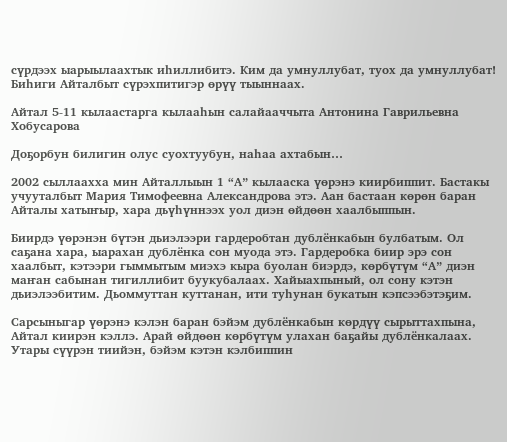сүрдээх ыарыылаахтык иһиллибитэ. Ким да умнуллубат, туох да умнуллубат! Биһиги Айталбыт сүрэхпитигэр өрүү тыыннаах.

Айтал 5-11 кылаастарга кылааһын салайааччыта Антонина Гаврильевна Хобусарова

Доҕорбун билигин олус суохтуубун, наһаа ахтабын…

2002 сыллаахха мин Айталлыын 1 “А” кылааска үөрэнэ киирбиппит. Бастакы учууталбыт Мария Тимофеевна Александрова этэ. Аан бастаан көрөн баран Айталы хатыҥыр, хара дьүһүннээх уол диэн өйдөөн хаалбыппын.

Биирдэ үөрэнэн бүтэн дьиэлээри гардеробтан дублёнкабын булбатым. Ол саҕана хара, ыарахан дублёнка сон муода этэ. Гардеробка биир эрэ сон хаалбыт, кэтээри гыммытым миэхэ кыра буолан биэрдэ, көрбүтүм “А” диэн маҥан сабынан тигиллибит буукубалаах. Хайыахпыный, ол сону кэтэн дьиэлээбитим. Дьоммуттан куттанан, ити туһунан букатын кэпсээбэтэҕим.

Сарсыныгар үөрэнэ кэлэн баран бэйэм дублёнкабын көрдүү сырыттахпына, Айтал киирэн кэллэ. Арай өйдөөн көрбүтүм улахан баҕайы дублёнкалаах. Утары сүүрэн тиийэн, бэйэм кэтэн кэлбиппин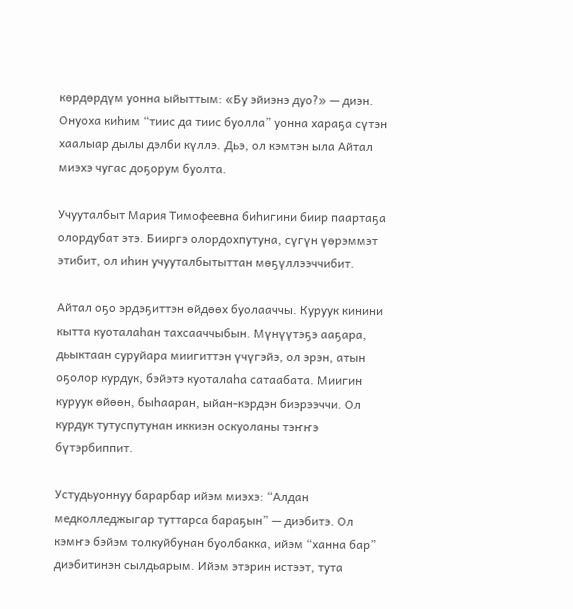көрдөрдүм уонна ыйыттым: «Бу эйиэнэ дуо?» — диэн. Онуоха киһим “тиис да тиис буолла” уонна хараҕа сүтэн хаалыар дылы дэлби күллэ. Дьэ, ол кэмтэн ыла Айтал миэхэ чугас доҕорум буолта.

Учууталбыт Мария Тимофеевна биһигини биир паартаҕа олордубат этэ. Бииргэ олордохпутуна, сүгүн үөрэммэт этибит, ол иһин учууталбытыттан мөҕүллээччибит.

Айтал оҕо эрдэҕиттэн өйдөөх буолааччы. Куруук кинини кытта куоталаһан тахсааччыбын. Мүнүүтэҕэ ааҕара, дьыктаан суруйара миигиттэн үчүгэйэ, ол эрэн, атын оҕолор курдук, бэйэтэ куоталаһа сатаабата. Миигин куруук өйөөн, быһааран, ыйан-кэрдэн биэрээччи. Ол курдук тутуспутунан иккиэн оскуоланы тэҥҥэ бүтэрбиппит.

Устудьуоннуу барарбар ийэм миэхэ: “Алдан медколледжыгар туттарса бараҕын” — диэбитэ. Ол кэмҥэ бэйэм толкуйбунан буолбакка, ийэм “ханна бар” диэбитинэн сылдьарым. Ийэм этэрин истээт, тута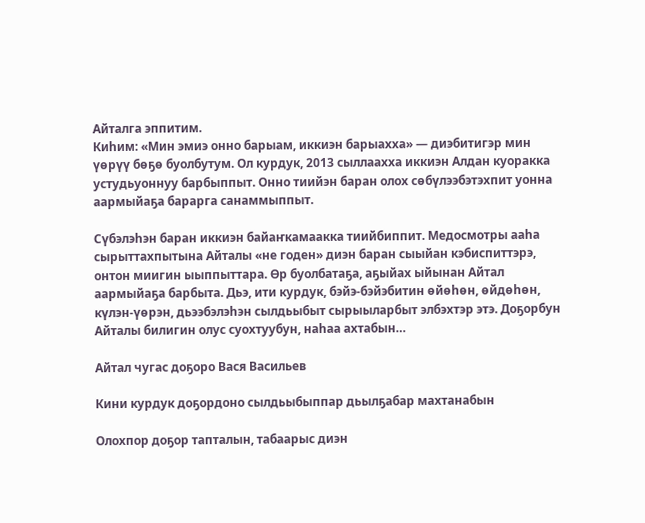Айталга эппитим.
Киһим: «Мин эмиэ онно барыам, иккиэн барыахха» — диэбитигэр мин үөрүү бөҕө буолбутум. Ол курдук, 2013 сыллаахха иккиэн Алдан куоракка устудьуоннуу барбыппыт. Онно тиийэн баран олох сөбүлээбэтэхпит уонна аармыйаҕа барарга санаммыппыт.

Сүбэлэһэн баран иккиэн байаҥкамаакка тиийбиппит. Медосмотры ааһа сырыттахпытына Айталы «не годен» диэн баран сыыйан кэбиспиттэрэ, онтон миигин ыыппыттара. Өр буолбатаҕа, аҕыйах ыйынан Айтал аармыйаҕа барбыта. Дьэ, ити курдук, бэйэ-бэйэбитин өйөһөн, өйдөһөн, күлэн-үөрэн, дьээбэлэһэн сылдьыбыт сырыыларбыт элбэхтэр этэ. Доҕорбун Айталы билигин олус суохтуубун, наһаа ахтабын…

Айтал чугас доҕоро Вася Васильев

Кини курдук доҕордоно сылдьыбыппар дьылҕабар махтанабын

Олохпор доҕор тапталын, табаарыс диэн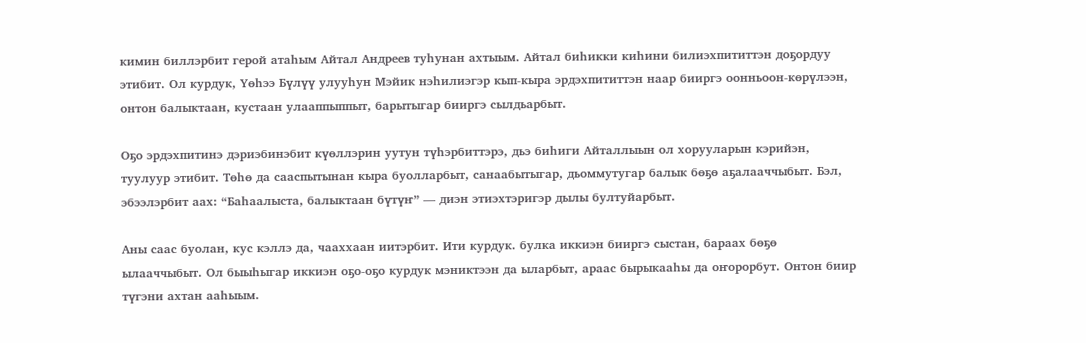кимин биллэрбит герой атаһым Айтал Андреев туһунан ахтыым. Айтал биһикки киһини билиэхпититтэн доҕордуу этибит. Ол курдук, Үөһээ Бүлүү улууһун Мэйик нэһилиэгэр кып-кыра эрдэхпититтэн наар бииргэ оонньоон-көрүлээн, онтон балыктаан, кустаан улааппыппыт, барытыгар бииргэ сылдьарбыт.

Оҕо эрдэхпитинэ дэриэбинэбит күөллэрин уутун түһэрбиттэрэ, дьэ биһиги Айталлыын ол хорууларын кэрийэн, туулуур этибит. Төһө да сааспытынан кыра буолларбыт, санаабытыгар, дьоммутугар балык бөҕө аҕалааччыбыт. Бэл, эбээлэрбит аах: “Баһаалыста, балыктаан бүтүҥ” — диэн этиэхтэригэр дылы бултуйарбыт.

Аны саас буолан, кус кэллэ да, чааххаан иитэрбит. Ити курдук. булка иккиэн бииргэ сыстан, бараах бөҕө ылааччыбыт. Ол быыһыгар иккиэн оҕо-оҕо курдук мэниктээн да ыларбыт, араас бырыкааһы да оҥорорбут. Онтон биир түгэни ахтан ааһыым.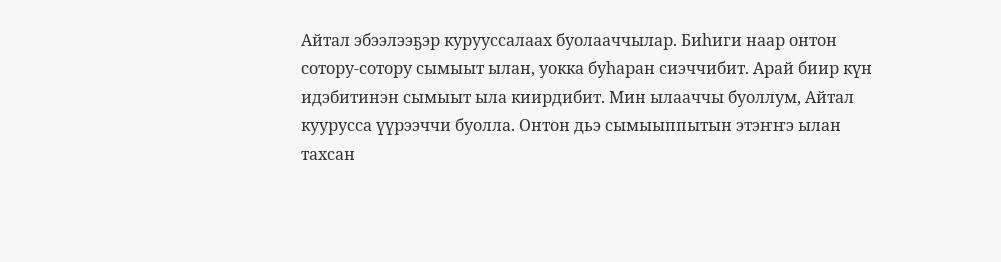Айтал эбээлээҕэр курууссалаах буолааччылар. Биһиги наар онтон сотору-сотору сымыыт ылан, уокка буһаран сиэччибит. Арай биир күн идэбитинэн сымыыт ыла киирдибит. Мин ылааччы буоллум, Айтал куурусса үүрээччи буолла. Онтон дьэ сымыыппытын этэҥҥэ ылан тахсан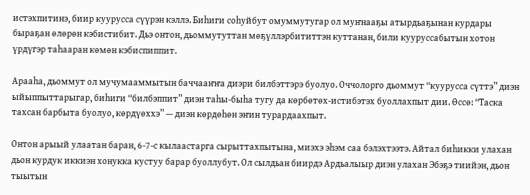истэхпитинэ, биир куурусса сүүрэн кэллэ. Биһиги соһуйбут омуммутугар ол муҥнааҕы атырдьаҕынан курдары быраҕан өлөрөн кэбистибит. Дьэ онтон, дьоммутуттан мөҕүллэрбититтэн куттанан, били кууруссабытын хотон үрдүгэр таһааран көмөн кэбиспиппит.

Арааһа, дьоммут ол мучумааммытын баччааҥҥа диэри билбэттэрэ буолуо. Оччолорго дьоммут “куурусса сүттэ” диэн ыйыппыттарыгар, биһиги “билбэппит” диэн таһы-быһа тугу да көрбөтөх-истибэтэх буоллахпыт дии. Өссө: “Таска тахсан барбыта буолуо, көрдүөххэ” — диэн көрдөһөн эҥин турардаахпыт.

Онтон арыый улаатан баран, 6-7-с кылаастарга сырыттахпытына, миэхэ эһэм саа бэлэхтээтэ. Айтал биһикки улахан дьон курдук иккиэн хонукка кустуу барар буоллубут. Ол сылдьан биирдэ Ардьалыыр диэн улахан Эбэҕэ тиийэн, дьон тыытын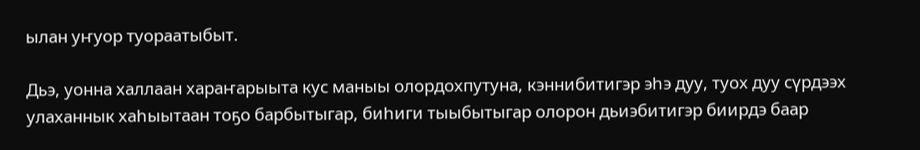ылан уҥуор туораатыбыт.

Дьэ, уонна халлаан хараҥарыыта кус маныы олордохпутуна, кэннибитигэр эһэ дуу, туох дуу сүрдээх улаханнык хаһыытаан тоҕо барбытыгар, биһиги тыыбытыгар олорон дьиэбитигэр биирдэ баар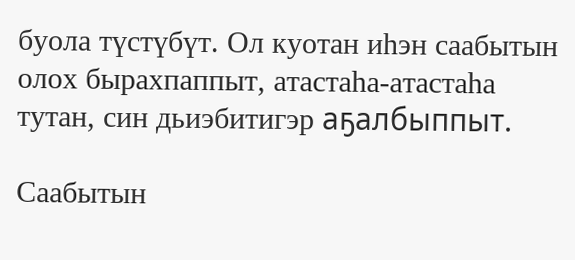буола түстүбүт. Ол куотан иһэн саабытын олох бырахпаппыт, атастаһа-атастаһа тутан, син дьиэбитигэр аҕалбыппыт.

Саабытын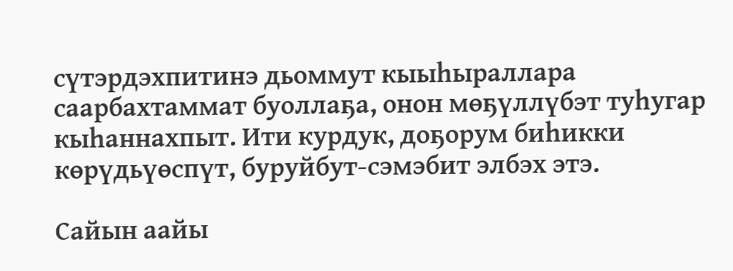сүтэрдэхпитинэ дьоммут кыыһыраллара саарбахтаммат буоллаҕа, онон мөҕүллүбэт туһугар кыһаннахпыт. Ити курдук, доҕорум биһикки көрүдьүөспүт, буруйбут-сэмэбит элбэх этэ.

Сайын аайы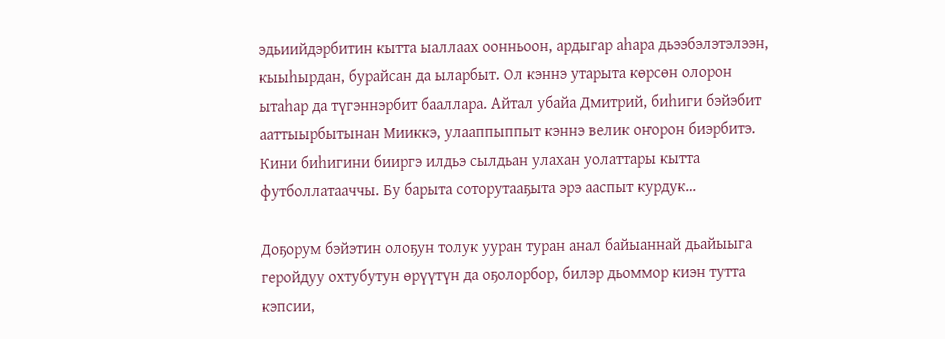эдьиийдэрбитин кытта ыаллаах оонньоон, ардыгар аһара дьээбэлэтэлээн, кыыһырдан, бурайсан да ыларбыт. Ол кэннэ утарыта көрсөн олорон ытаһар да түгэннэрбит бааллара. Айтал убайа Дмитрий, биһиги бэйэбит ааттыырбытынан Мииккэ, улааппыппыт кэннэ велик оҥорон биэрбитэ. Кини биһигини бииргэ илдьэ сылдьан улахан уолаттары кытта футболлатааччы. Бу барыта соторутааҕыта эрэ ааспыт курдук…

Доҕорум бэйэтин олоҕун толук ууран туран анал байыаннай дьайыыга геройдуу охтубутун өрүүтүн да оҕолорбор, билэр дьоммор киэн тутта кэпсии,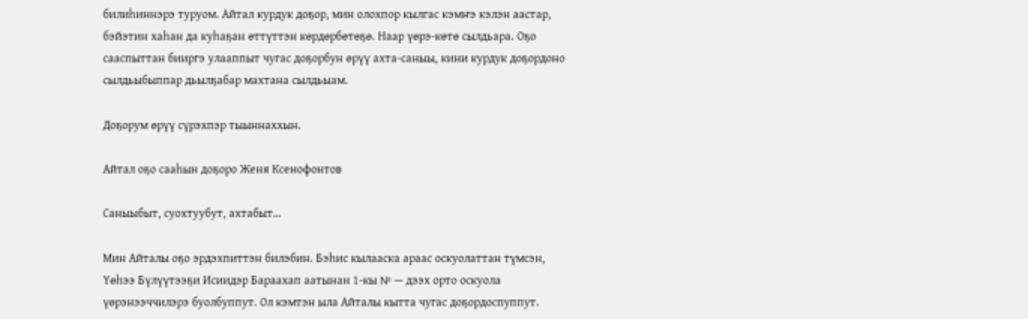билиһиннэрэ туруом. Айтал курдук доҕор, мин олохпор кылгас кэмҥэ кэлэн аастар, бэйэтин хаһан да куһаҕан өттүттэн көрдөрбөтөҕө. Наар үөрэ-көтө сылдьара. Оҕо сааспыттан бииргэ улааппыт чугас доҕорбун өрүү ахта-саныы, кини курдук доҕордоно сылдьыбыппар дьылҕабар махтана сылдьыам.

Доҕорум өрүү сүрэхпэр тыыннаххын.

Айтал оҕо сааһын доҕоро Женя Ксенофонтов

Саныыбыт, суохтуубут, ахтабыт…

Мин Айталы оҕо эрдэхпиттэн билэбин. Бэһис кылааска араас оскуолаттан түмсэн, Үөһээ Бүлүүтээҕи Исиидэр Бараахап аатынан 1-кы № — дээх орто оскуола үөрэнээччилэрэ буолбуппут. Ол кэмтэн ыла Айталы кытта чугас доҕордоспуппут.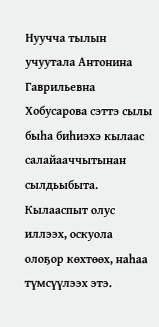Нуучча тылын учуутала Антонина Гаврильевна Хобусарова сэттэ сылы быһа биһиэхэ кылаас салайааччытынан сылдьыбыта. Кылааспыт олус иллээх, оскуола олоҕор көхтөөх, наһаа түмсүүлээх этэ.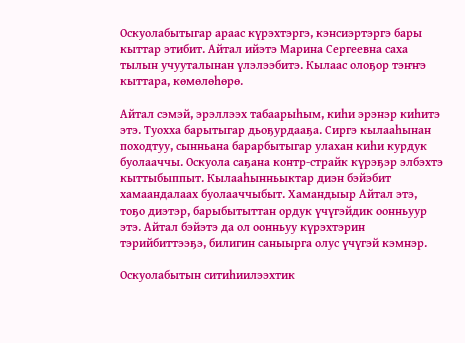Оскуолабытыгар араас күрэхтэргэ, кэнсиэртэргэ бары кыттар этибит. Айтал ийэтэ Марина Сергеевна саха тылын учууталынан үлэлээбитэ. Кылаас олоҕор тэҥҥэ кыттара, көмөлөһөрө.

Айтал сэмэй, эрэллээх табаарыһым, киhи эрэнэр киhитэ этэ. Туохха барытыгар дьоҕурдааҕа. Сиргэ кылааhынан походтуу, сынньана барарбытыгар улахан киһи курдук буолааччы. Оскуола саҕана контр-страйк күрэҕэр элбэхтэ кыттыбыппыт. Кылааhынньыктар диэн бэйэбит хамаандалаах буолааччыбыт. Хамандыыр Айтал этэ, тоҕо диэтэр, барыбытыттан ордук үчүгэйдик оонньуур этэ. Айтал бэйэтэ да ол оонньуу күрэхтэрин тэрийбиттээҕэ, билигин саныырга олус үчүгэй кэмнэр.

Оскуолабытын ситиһиилээхтик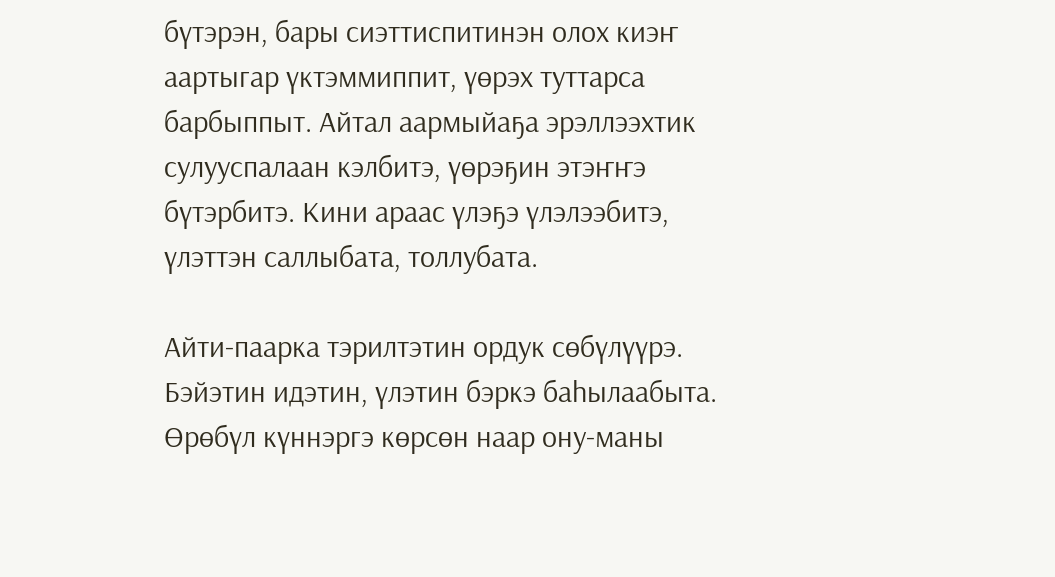бүтэрэн, бары сиэттиспитинэн олох киэҥ аартыгар үктэммиппит, үөрэх туттарса барбыппыт. Айтал аармыйаҕа эрэллээхтик сулууспалаан кэлбитэ, үөрэҕин этэҥҥэ бүтэрбитэ. Кини араас үлэҕэ үлэлээбитэ, үлэттэн саллыбата, толлубата.

Айти-паарка тэрилтэтин ордук сөбүлүүрэ. Бэйэтин идэтин, үлэтин бэркэ баhылаабыта. Өрөбүл күннэргэ көрсөн наар ону-маны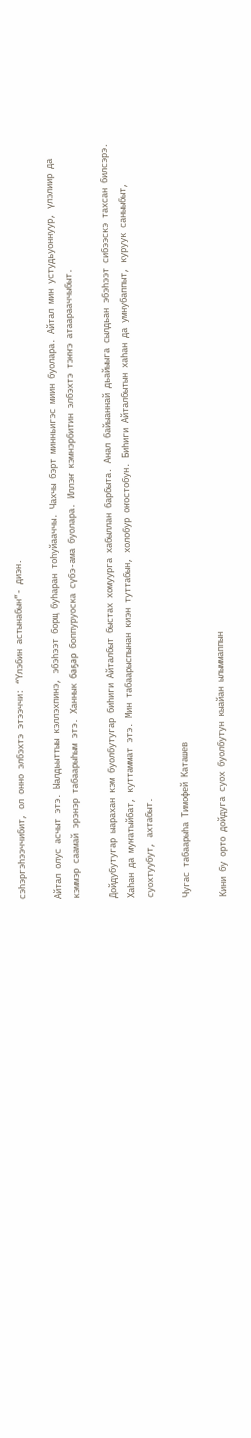сэhэргэhээччибит, ол онно элбэхтэ этээччи: “Үлэбин астынабын”- диэн.

Айтал олус асчыт этэ. Ыалдьыттыы кэллэхпинэ, эбэhээт борщ буһаран тоһуйааччы. Чахчы бэрт минньигэс миин буолара. Айтал мин устудьуоннуур, үлэлиир да кэммэр саамай эрэнэр табаарыһым этэ. Ханнык баҕар боппуруоска сүбэ-ама буолара. Иллэҥ кэмнэрбитин элбэхтэ тэҥҥэ атаарааччыбыт.

Дойдубутугар ыарахан кэм буолбутугар биһиги Айталбыт быстах хомуурга хабыллан барбыта. Анал байыаннай дьайыыга сылдьан эбэhээт сибээскэ тахсан билсэрэ. Хаһан да муҥатыйбат, куттаммат этэ. Мин табаарыспынан киэн туттабын, холобур оҥостобун. Биһиги Айталбытын хаһан да умнубаппыт, куруук саныыбыт, суохтуубут, ахтабыт.

Чугас табаарыһа Тимофей Каташев

Кини бу орто дойдуга суох буолбутун кыайан ылыммаппын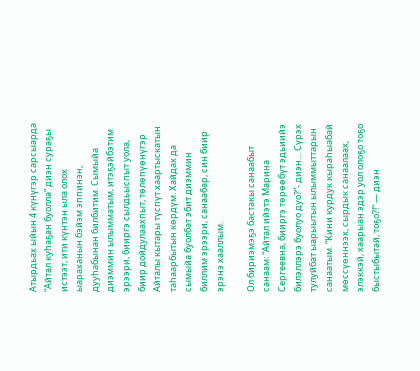Атырдьах ыйын 4 күнүгэр сарсыарда “Айтал куһаҕан буолла” диэн сураҕы истээт, ити күнтэн ыла олох ыараханын бэйэм эппинэн, дууһабынан билбитим. Сымыйа диэммин ылымматым, итэҕэйбэтим эрээри, бииргэ сылдьыспыт уола, биир дойдулаахпыт, төлөпүөнүгэр Айталы кытары түспүт хаартыскатын таһаарбытын көрдүм. Хайдах да сымыйа буолбат эбит диэммин биллим эрээри, санаабар, син биир эрэнэ хааллым.

Ол бириэмэҕэ бастакы санаабыт санаам: “Айтал ийэтэ Марина Сергеевна, бииргэ төрөөбүт эдьиийэ билэллэрэ буолуо дуо?”- диэн… Сүрэх тулуйбат ыарыытын ылыммыттарын санаатым. “Кини курдук кыраһыабай мөссүөннээх, сырдык санаалаах, элэккэй, хаарыан эдэр уол олоҕо тоҕо быстыбытай, тоҕо?!” — диэн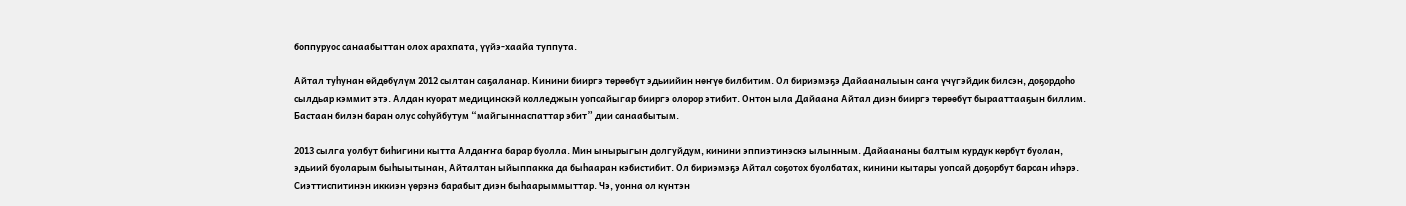боппуруос санаабыттан олох арахпата, үүйэ-хаайа туппута.

Айтал туһунан өйдөбүлүм 2012 сылтан саҕаланар. Кинини бииргэ төрөөбүт эдьиийин нөҥүө билбитим. Ол бириэмэҕэ Дайааналыын саҥа үчүгэйдик билсэн, доҕордоһо сылдьар кэммит этэ. Алдан куорат медицинскэй колледжын уопсайыгар бииргэ олорор этибит. Онтон ыла Дайаана Айтал диэн бииргэ төрөөбүт бырааттааҕын биллим. Бастаан билэн баран олус соһуйбутум “майгыннаспаттар эбит” дии санаабытым.

2013 сылга уолбут биһигини кытта Алдаҥҥа барар буолла. Мин ынырыгын долгуйдум, кинини эппиэтинэскэ ылынным. Дайаананы балтым курдук көрбүт буолан, эдьиий буоларым быһыытынан, Айталтан ыйыппакка да быһааран кэбистибит. Ол бириэмэҕэ Айтал соҕотох буолбатах, кинини кытары уопсай доҕорбут барсан иһэрэ. Сиэттиспитинэн иккиэн үөрэнэ барабыт диэн быһаарыммыттар. Чэ, уонна ол күнтэн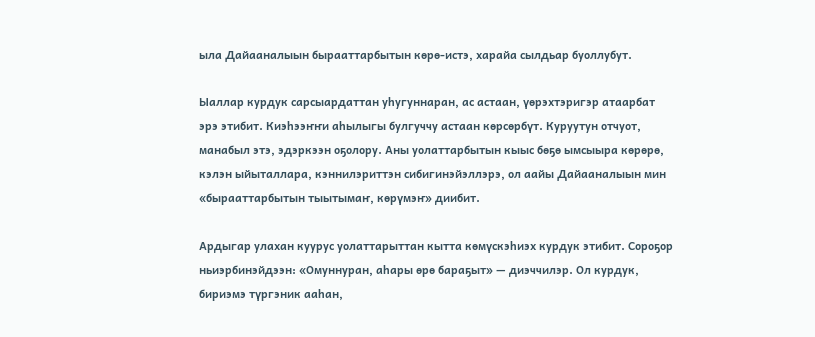ыла Дайааналыын бырааттарбытын көрө-истэ, харайа сылдьар буоллубут.

Ыаллар курдук сарсыардаттан уһугуннаран, ас астаан, үөрэхтэригэр атаарбат эрэ этибит. Киэһээҥҥи аһылыгы булгуччу астаан көрсөрбүт. Куруутун отчуот, манабыл этэ, эдэркээн оҕолору. Аны уолаттарбытын кыыс бөҕө ымсыыра көрөрө, кэлэн ыйыталлара, кэннилэриттэн сибигинэйэллэрэ, ол аайы Дайааналыын мин «бырааттарбытын тыытымаҥ, көрүмэҥ» диибит.

Ардыгар улахан куурус уолаттарыттан кытта көмүскэһиэх курдук этибит. Сороҕор ньиэрбинэйдээн: «Омуннуран, аһары өрө бараҕыт» — диэччилэр. Ол курдук, бириэмэ түргэник ааһан,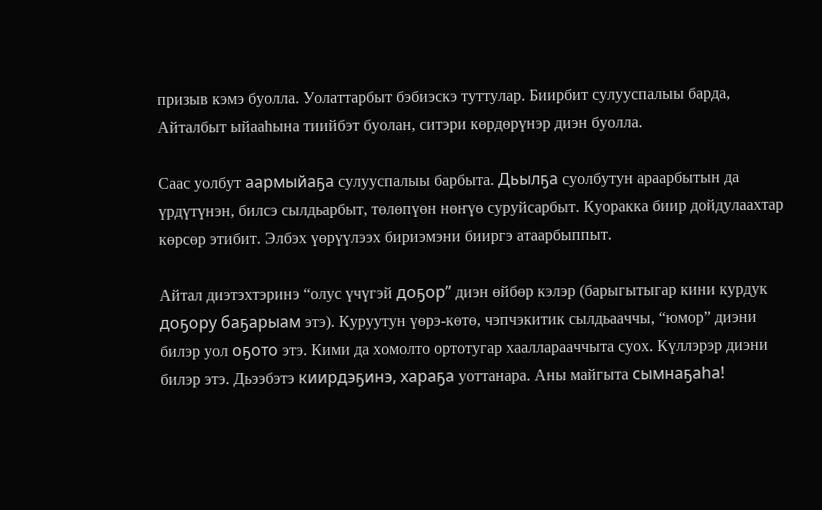призыв кэмэ буолла. Уолаттарбыт бэбиэскэ туттулар. Биирбит сулууспалыы барда, Айталбыт ыйааһына тиийбэт буолан, ситэри көрдөрүнэр диэн буолла.

Саас уолбут аармыйаҕа сулууспалыы барбыта. Дьылҕа суолбутун араарбытын да үрдүтүнэн, билсэ сылдьарбыт, төлөпүөн нөҥүө суруйсарбыт. Куоракка биир дойдулаахтар көрсөр этибит. Элбэх үөрүүлээх бириэмэни бииргэ атаарбыппыт.

Айтал диэтэхтэринэ “олус үчүгэй доҕор” диэн өйбөр кэлэр (барыгытыгар кини курдук доҕору баҕарыам этэ). Куруутун үөрэ-көтө, чэпчэкитик сылдьааччы, “юмор” диэни билэр уол оҕото этэ. Кими да хомолто ортотугар хаалларааччыта суох. Күллэрэр диэни билэр этэ. Дьээбэтэ киирдэҕинэ, хараҕа уоттанара. Аны майгыта сымнаҕаһа!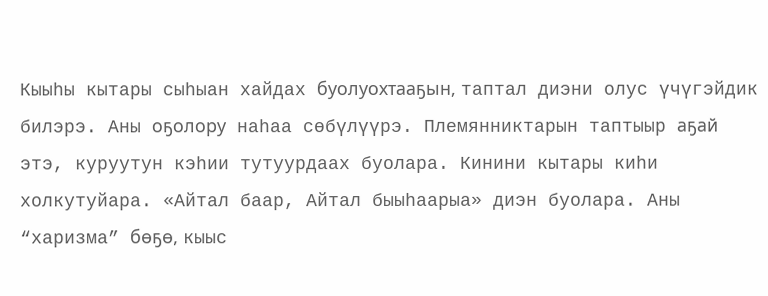Кыыһы кытары сыһыан хайдах буолуохтааҕын, таптал диэни олус үчүгэйдик билэрэ. Аны оҕолору наһаа сөбүлүүрэ. Племянниктарын таптыыр аҕай этэ, куруутун кэһии тутуурдаах буолара. Кинини кытары киһи холкутуйара. «Айтал баар, Айтал быыһаарыа» диэн буолара. Аны “харизма” бөҕө, кыыс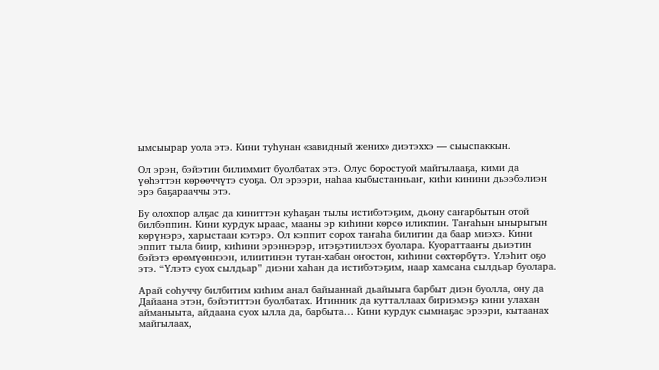ымсыырар уола этэ. Кини туһунан «завидный жених» диэтэххэ — сыыспаккын.

Ол эрэн, бэйэтин билиммит буолбатах этэ. Олус боростуой майгылааҕа, кими да үөһэттэн көрөөччүтэ суоҕа. Ол эрээри, наһаа кыбыстанньаҥ, киһи кинини дьээбэлиэн эрэ баҕарааччы этэ.

Бу олохпор алҕас да киниттэн куһаҕан тылы истибэтэҕим, дьону саҥарбытын отой билбэппин. Кини курдук ыраас, мааны эр киһини көрсө иликпин. Таҥаһын ынырыгын көрүнэрэ, харыстаан кэтэрэ. Ол кэппит сорох таҥаһа билигин да баар миэхэ. Кини эппит тыла биир, киһини эрэннэрэр, итэҕэтиилээх буолара. Куораттааҥы дьиэтин бэйэтэ өрөмүөннээн, илиитинэн тутан-хабан оҥостон, киһини сөхтөрбүтэ. Үлэһит оҕо этэ. “Үлэтэ суох сылдьар” диэни хаһан да истибэтэҕим, наар хамсана сылдьар буолара.

Арай соһуччу билбитим киһим анал байыаннай дьайыыга барбыт диэн буолла, ону да Дайаана этэн, бэйэтиттэн буолбатах. Итинник да кутталлаах бириэмэҕэ кини улахан айманыыта, айдаана суох ылла да, барбыта… Кини курдук сымнаҕас эрээри, кытаанах майгылаах,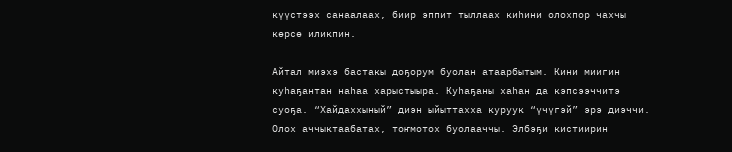күүстээх санаалаах, биир эппит тыллаах киһини олохпор чахчы көрсө иликпин.

Айтал миэхэ бастакы доҕорум буолан атаарбытым. Кини миигин куһаҕантан наһаа харыстыыра. Куһаҕаны хаһан да кэпсээччитэ суоҕа. “Хайдаххыный” диэн ыйыттахха куруук “үчүгэй” эрэ диэччи. Олох аччыктаабатах, тоҥмотох буолааччы. Элбэҕи кистиирин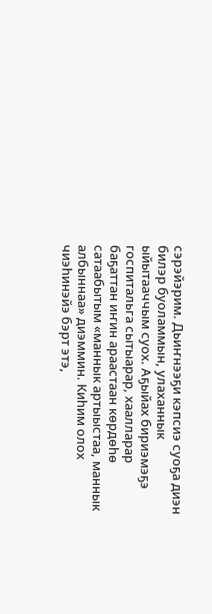сэрэйэрим. Дьиҥнээҕи кэпсиэ суоҕа диэн билэр буоламмын, улаханнык ыйытааччым суох. Аҕыйах бириэмэҕэ госпитальга сытыарар, хаалларар баҕаттан иҥин араастаан көрдөһө сатаабытым «маннык артыыстаа, маннык албыннаа» диэммин. Киһим олох чиэһинэйэ бэрт этэ,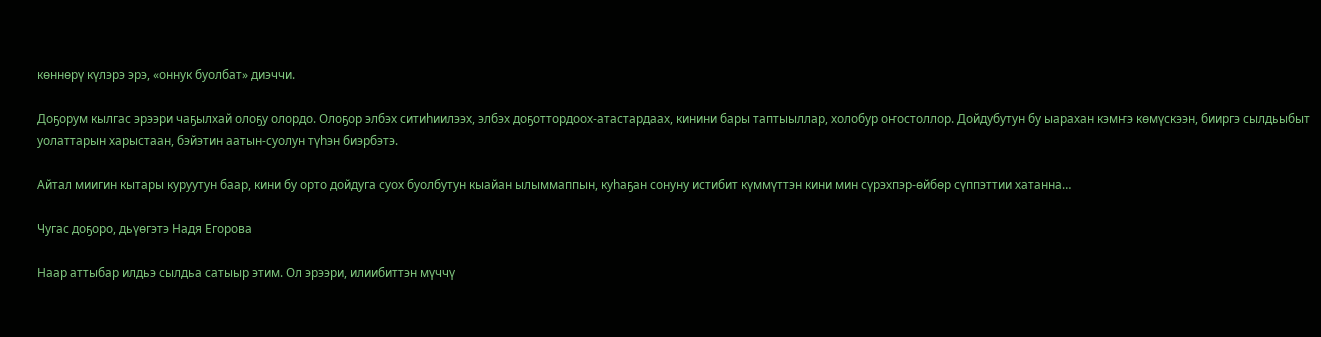көннөрү күлэрэ эрэ, «оннук буолбат» диэччи.

Доҕорум кылгас эрээри чаҕылхай олоҕу олордо. Олоҕор элбэх ситиһиилээх, элбэх доҕоттордоох-атастардаах, кинини бары таптыыллар, холобур оҥостоллор. Дойдубутун бу ыарахан кэмҥэ көмүскээн, бииргэ сылдьыбыт уолаттарын харыстаан, бэйэтин аатын-суолун түһэн биэрбэтэ.

Айтал миигин кытары куруутун баар, кини бу орто дойдуга суох буолбутун кыайан ылыммаппын, куһаҕан сонуну истибит күммүттэн кини мин сүрэхпэр-өйбөр сүппэттии хатанна…

Чугас доҕоро, дьүөгэтэ Надя Егорова

Наар аттыбар илдьэ сылдьа сатыыр этим. Ол эрээри, илиибиттэн мүччү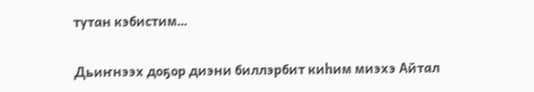тутан кэбистим…

Дьиҥнээх доҕор диэни биллэрбит киһим миэхэ Айтал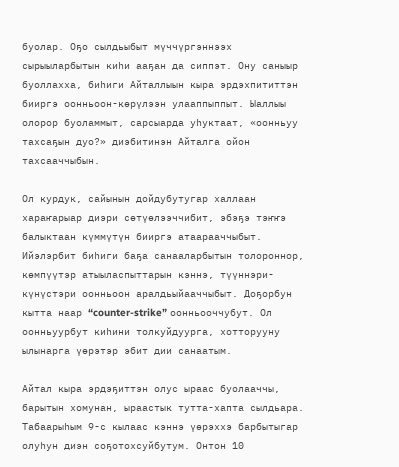буолар. Оҕо сылдьыбыт мүччүргэннээх сырыыларбытын киһи ааҕан да сиппэт. Ону саныыр буоллахха, биһиги Айталлыын кыра эрдэхпититтэн бииргэ оонньоон-көрүлээн улааппыппыт. Ыаллыы олорор буоламмыт, сарсыарда уһуктаат, «оонньуу тахсаҕын дуо?» диэбитинэн Айталга ойон тахсааччыбын.

Ол курдук, сайынын дойдубутугар халлаан хараҥарыар диэри сөтүөлээччибит, эбэҕэ тэҥҥэ балыктаан күммүтүн бииргэ атаарааччыбыт. Ийэлэрбит биһиги баҕа санааларбытын толороннор, көмпүүтэр атыыласпыттарын кэннэ, түүннэри-күнүстэри оонньоон аралдьыйааччыбыт. Доҕорбун кытта наар “counter-strike” оонньооччубут. Ол оонньуурбут киһини толкуйдуурга, хотторууну ылынарга үөрэтэр эбит дии санаатым.

Айтал кыра эрдэҕиттэн олус ыраас буолааччы, барытын хомунан, ыраастык тутта-хапта сылдьара. Табаарыһым 9-с кылаас кэннэ үөрэххэ барбытыгар олуһун диэн соҕотохсуйбутум. Онтон 10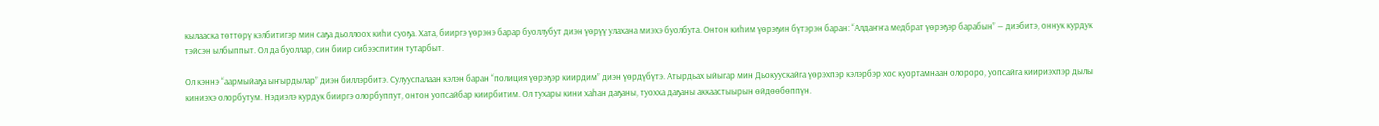кылааска төттөрү кэлбитигэр мин саҕа дьоллоох киһи суоҕа. Хата, бииргэ үөрэнэ барар буоллубут диэн үөрүү улахана миэхэ буолбута. Онтон киһим үөрэҕин бүтэрэн баран: “Алдаҥҥа медбрат үөрэҕэр барабын” — диэбитэ, оннук курдук тэйсэн ылбыппыт. Ол да буоллар, син биир сибээспитин тутарбыт.

Ол кэннэ “аармыйаҕа ыҥырдылар” диэн биллэрбитэ. Сулууспалаан кэлэн баран “полиция үөрэҕэр киирдим” диэн үөрдүбүтэ. Атырдьах ыйыгар мин Дьокуускайга үөрэхпэр кэлэрбэр хос куортамнаан олороро, уопсайга киириэхпэр дылы киниэхэ олорбутум. Нэдиэлэ курдук бииргэ олорбуппут, онтон уопсайбар киирбитим. Ол тухары кини хаһан даҕаны, туохха даҕаны аккаастыырын өйдөөбөппүн.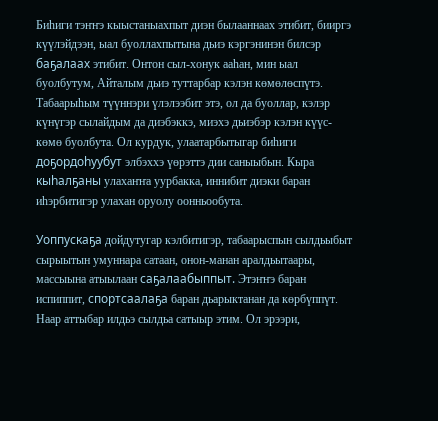Биһиги тэҥҥэ кыыстаныахпыт диэн былааннаах этибит, бииргэ күүлэйдээн, ыал буоллахпытына дьиэ кэргэнинэн билсэр баҕалаах этибит. Онтон сыл-хонук ааһан, мин ыал буолбутум, Айталым дьиэ туттарбар кэлэн көмөлөспүтэ. Табаарыһым түүннэри үлэлээбит этэ, ол да буоллар, кэлэр күнүгэр сылайдым да диэбэккэ, миэхэ дьиэбэр кэлэн күүс-көмө буолбута. Ол курдук, улаатарбытыгар биһиги доҕордоһуубут элбэххэ үөрэттэ дии саныыбын. Кыра кыһалҕаны улахаҥҥа уурбакка, иннибит диэки баран иһэрбитигэр улахан оруолу оонньообута.

Уоппускаҕа дойдутугар кэлбитигэр, табаарыспын сылдьыбыт сырыытын умуннара сатаан, онон-манан аралдьытаары, массыына атыылаан саҕалаабыппыт. Этэҥҥэ баран испиппит, спортсаалаҕа баран дьарыктанан да көрбүппүт. Наар аттыбар илдьэ сылдьа сатыыр этим. Ол эрээри,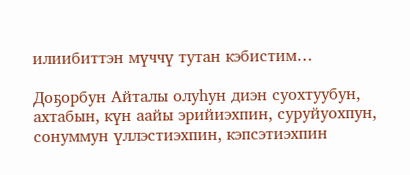илиибиттэн мүччү тутан кэбистим…

Доҕорбун Айталы олуһун диэн суохтуубун, ахтабын, күн аайы эрийиэхпин, суруйуохпун, сонуммун үллэстиэхпин, кэпсэтиэхпин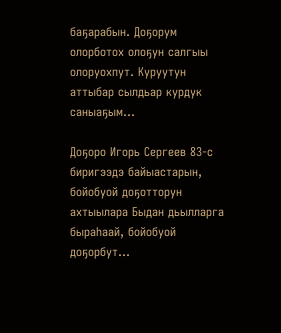баҕарабын. Доҕорум олорботох олоҕун салгыы олоруохпут. Куруутун аттыбар сылдьар курдук саныаҕым…

Доҕоро Игорь Сергеев 83-с биригээдэ байыастарын, бойобуой доҕотторун ахтыылара Быдан дьылларга быраһаай, бойобуой доҕорбут…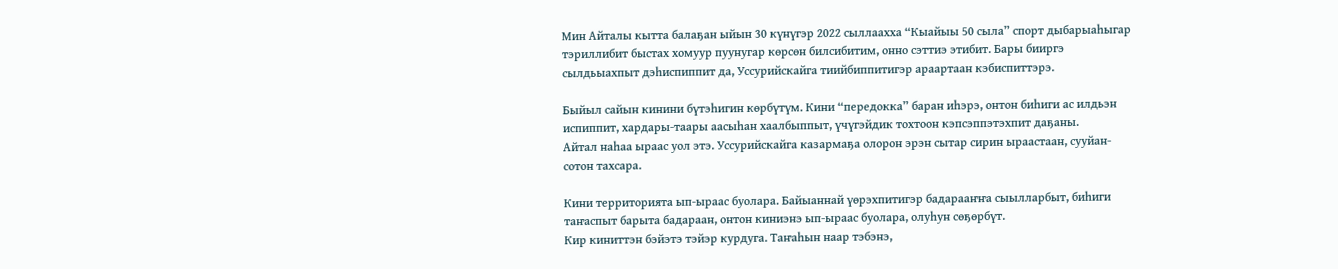Мин Айталы кытта балаҕан ыйын 30 күнүгэр 2022 сыллаахха “Кыайыы 50 сыла” спорт дыбарыаһыгар тэриллибит быстах хомуур пуунугар көрсөн билсибитим, онно сэттиэ этибит. Бары бииргэ сылдьыахпыт дэһиспиппит да, Уссурийскайга тиийбиппитигэр араартаан кэбиспиттэрэ.

Быйыл сайын кинини бүтэһигин көрбүтүм. Кини “передокка” баран иһэрэ, онтон биһиги ас илдьэн испиппит, хардары-таары аасыһан хаалбыппыт, үчүгэйдик тохтоон кэпсэппэтэхпит даҕаны.
Айтал наһаа ыраас уол этэ. Уссурийскайга казармаҕа олорон эрэн сытар сирин ыраастаан, сууйан-сотон тахсара.

Кини территорията ып-ыраас буолара. Байыаннай үөрэхпитигэр бадарааҥҥа сыылларбыт, биһиги таҥаспыт барыта бадараан, онтон киниэнэ ып-ыраас буолара, олуһун сөҕөрбүт.
Кир киниттэн бэйэтэ тэйэр курдуга. Таҥаһын наар тэбэнэ,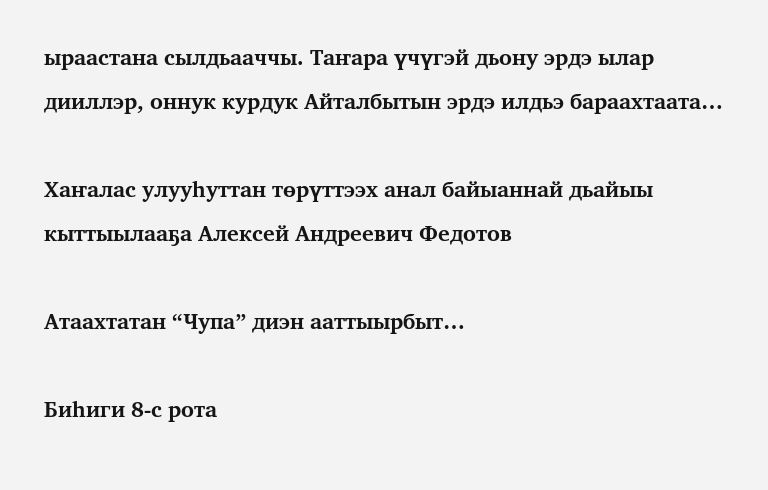ыраастана сылдьааччы. Таҥара үчүгэй дьону эрдэ ылар дииллэр, оннук курдук Айталбытын эрдэ илдьэ бараахтаата…

Хаҥалас улууһуттан төрүттээх анал байыаннай дьайыы кыттыылааҕа Алексей Андреевич Федотов

Атаахтатан “Чупа” диэн ааттыырбыт…

Биһиги 8-с рота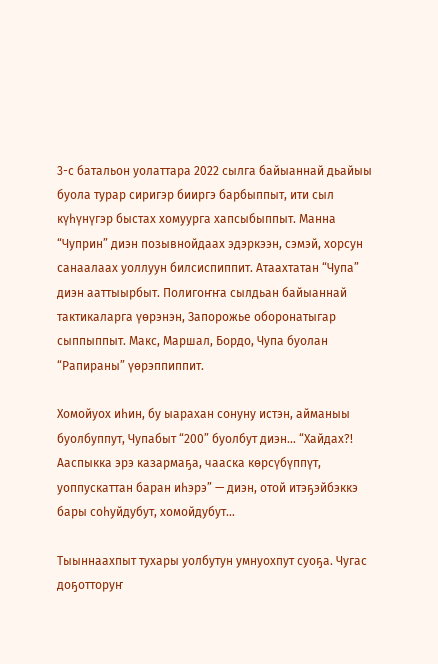3-с батальон уолаттара 2022 сылга байыаннай дьайыы буола турар сиригэр бииргэ барбыппыт, ити сыл күһүнүгэр быстах хомуурга хапсыбыппыт. Манна “Чуприн” диэн позывнойдаах эдэркээн, сэмэй, хорсун санаалаах уоллуун билсиспиппит. Атаахтатан “Чупа” диэн ааттыырбыт. Полигоҥҥа сылдьан байыаннай тактикаларга үөрэнэн, Запорожье оборонатыгар сыппыппыт. Макс, Маршал, Бордо, Чупа буолан “Рапираны” үөрэппиппит.

Хомойуох иһин, бу ыарахан сонуну истэн, айманыы буолбуппут, Чупабыт “200” буолбут диэн… “Хайдах?! Ааспыкка эрэ казармаҕа, чааска көрсүбүппүт, уоппускаттан баран иһэрэ” — диэн, отой итэҕэйбэккэ бары соһуйдубут, хомойдубут…

Тыыннаахпыт тухары уолбутун умнуохпут суоҕа. Чугас доҕотторуҥ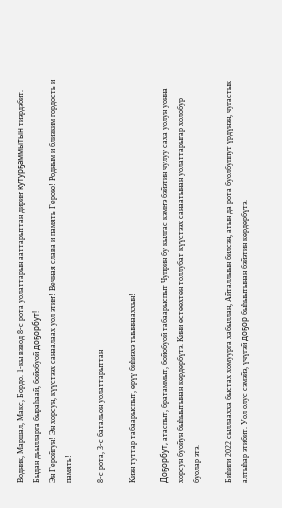Водник, Маршал, Макс, Бордо. 1-кы взвод 8-с рота уолаттарын ааттарыттан дириҥ кутурҕаммытын тиэрдэбит. Быдан дьылларга быраһаай, бойобуой доҕорбут!
Эн Геройгун! Эн хорсун, күүстээх санаалаах уол этиҥ! Вечная слава и память Герою! Родным и близким гордость и память!

8-с рота, 3-с батальон уолаттарыттан

Киэн туттар табаарыспыт, өрүү биһиэхэ тыыннааххын!

Доҕорбут, атаспыт, братаммыт, бойобуой табаарыспыт Чуприн бу кылгас кэмҥэ бэйэтин чулуу саха уолун уонна хорсун буойун быһыытынан көрдөрбүтэ. Кини өстөөхтөн толлубат күүстээх санаатынан уолаттарыгар холобур буолар этэ.

Биһиги 2022 сыллаахха быстах хомуурга хабыллан, Айталлыын билсэн, атын да рота буолбуппут үрдүнэн, чугастык алтыһар этибит. Уол олус сэмэйэ, үчүгэй доҕор быһыытынан бэйэтин көрдөрбүтэ.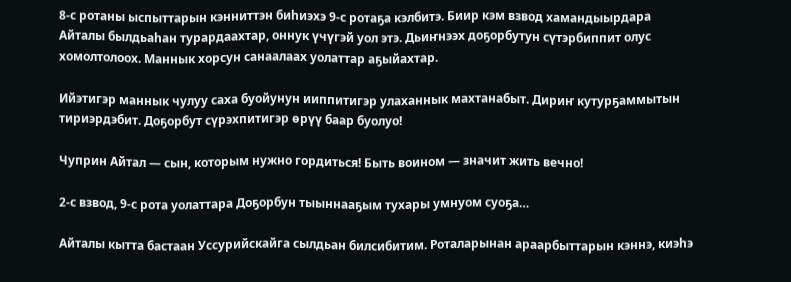8-с ротаны ыспыттарын кэнниттэн биһиэхэ 9-с ротаҕа кэлбитэ. Биир кэм взвод хамандыырдара Айталы былдьаһан турардаахтар, оннук үчүгэй уол этэ. Дьиҥнээх доҕорбутун сүтэрбиппит олус хомолтолоох. Маннык хорсун санаалаах уолаттар аҕыйахтар.

Ийэтигэр маннык чулуу саха буойунун ииппитигэр улаханнык махтанабыт. Дириҥ кутурҕаммытын тириэрдэбит. Доҕорбут сүрэхпитигэр өрүү баар буолуо!

Чуприн Айтал — сын, которым нужно гордиться! Быть воином — значит жить вечно!

2-с взвод, 9-с рота уолаттара Доҕорбун тыыннааҕым тухары умнуом суоҕа…

Айталы кытта бастаан Уссурийскайга сылдьан билсибитим. Роталарынан араарбыттарын кэннэ, киэһэ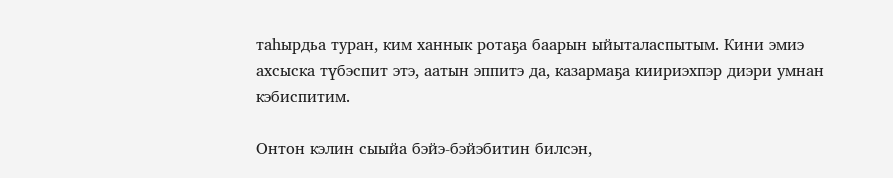таһырдьа туран, ким ханнык ротаҕа баарын ыйыталаспытым. Кини эмиэ ахсыска түбэспит этэ, аатын эппитэ да, казармаҕа киириэхпэр диэри умнан кэбиспитим.

Онтон кэлин сыыйа бэйэ-бэйэбитин билсэн,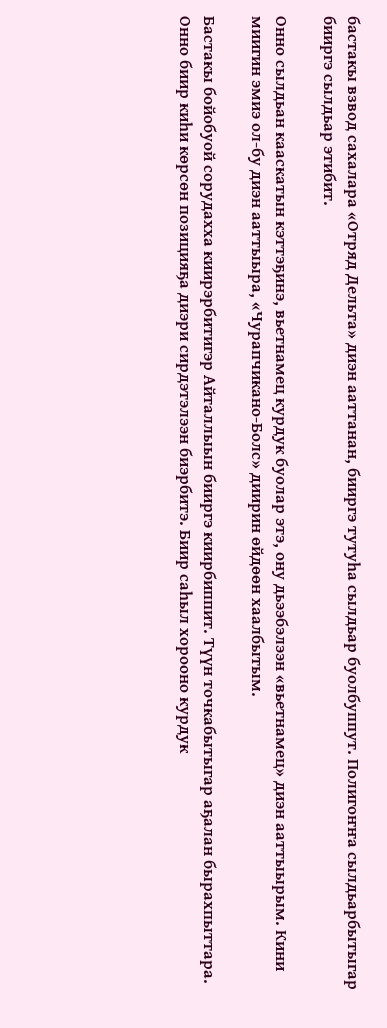бастакы взвод сахалара «Отряд Дельта» диэн ааттанан, бииргэ тутуһа сылдьар буолбуппут. Полигоҥҥа сылдьарбытыгар бииргэ сылдьар этибит.

Онно сылдьан кааскатын кэттэҕинэ, вьетнамец курдук буолар этэ, ону дьээбэлээн «вьетнамец» диэн ааттыырым. Кини миигин эмиэ ол-бу диэн ааттыыра, «Чурапчикано-Болс» диирин өйдөөн хаалбытым.

Бастакы бойобуой сорудахха киирэрбитигэр Айталлыын бииргэ киирбиппит. Түүн точкабытыгар аҕалан бырахпыттара. Онно биир киһи көрсөн позицияҕа диэри сирдэтэлээн биэрбитэ. Биир саһыл хорооно курдук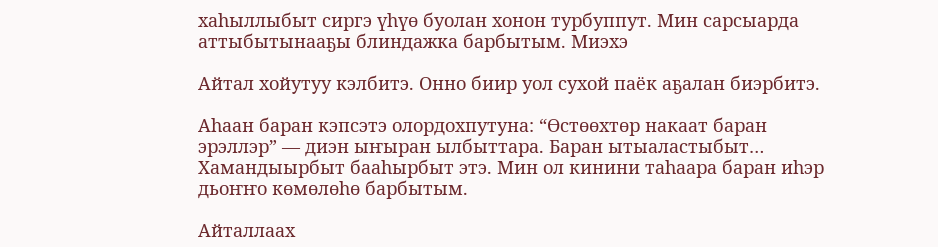хаһыллыбыт сиргэ үһүө буолан хонон турбуппут. Мин сарсыарда аттыбытынааҕы блиндажка барбытым. Миэхэ

Айтал хойутуу кэлбитэ. Онно биир уол сухой паёк аҕалан биэрбитэ.

Аһаан баран кэпсэтэ олордохпутуна: “Өстөөхтөр накаат баран эрэллэр” — диэн ыҥыран ылбыттара. Баран ытыаластыбыт… Хамандыырбыт бааһырбыт этэ. Мин ол кинини таһаара баран иһэр дьоҥҥо көмөлөһө барбытым.

Айталлаах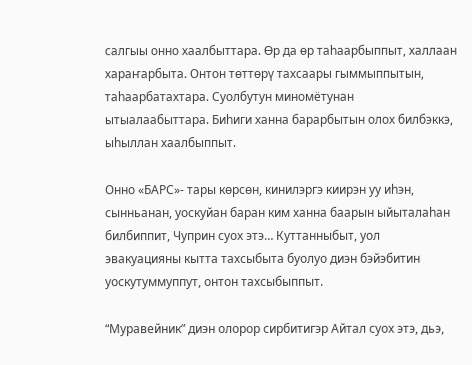салгыы онно хаалбыттара. Өр да өр таһаарбыппыт, халлаан хараҥарбыта. Онтон төттөрү тахсаары гыммыппытын, таһаарбатахтара. Суолбутун миномëтунан ытыалаабыттара. Биһиги ханна барарбытын олох билбэккэ, ыһыллан хаалбыппыт.

Онно «БАРС»- тары көрсөн, кинилэргэ киирэн уу иһэн, сынньанан, уоскуйан баран ким ханна баарын ыйыталаһан билбиппит, Чуприн суох этэ… Куттанныбыт, уол эвакуацияны кытта тахсыбыта буолуо диэн бэйэбитин уоскутуммуппут, онтон тахсыбыппыт.

“Муравейник” диэн олорор сирбитигэр Айтал суох этэ, дьэ,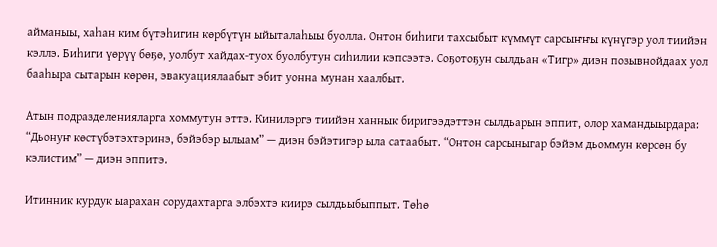айманыы, хаһан ким бүтэһигин көрбүтүн ыйыталаһыы буолла. Онтон биһиги тахсыбыт күммүт сарсыҥҥы күнүгэр уол тиийэн кэллэ. Биһиги үөрүү бөҕө, уолбут хайдах-туох буолбутун сиһилии кэпсээтэ. Соҕотоҕун сылдьан «Тигр» диэн позывнойдаах уол бааһыра сытарын көрөн, эвакуациялаабыт эбит уонна мунан хаалбыт.

Атын подразделенияларга хоммутун эттэ. Кинилэргэ тиийэн ханнык биригээдэттэн сылдьарын эппит, олор хамандыырдара: “Дьонуҥ көстүбэтэхтэринэ, бэйэбэр ылыам” — диэн бэйэтигэр ыла сатаабыт. “Онтон сарсыныгар бэйэм дьоммун көрсөн бу кэлистим” — диэн эппитэ.

Итинник курдук ыарахан сорудахтарга элбэхтэ киирэ сылдьыбыппыт. Төһө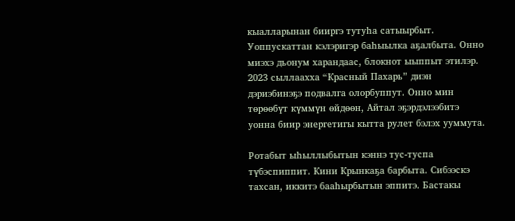кыалларынан бииргэ тутуһа сатыырбыт. Уоппускаттан кэлэригэр баһыылка аҕалбыта. Онно миэхэ дьонум харандаас, блокнот ыыппыт этилэр.
2023 сыллаахха “Красный Пахарь” диэн дэриэбинэҕэ подвалга олорбуппут. Онно мин төрөөбүт күммүн өйдөөн, Айтал эҕэрдэлээбитэ уонна биир энергетигы кытта рулет бэлэх ууммута.

Ротабыт ыһыллыбытын кэннэ тус-туспа түбэспиппит. Кини Крынкаҕа барбыта. Сибээскэ тахсан, иккитэ бааһырбытын эппитэ. Бастакы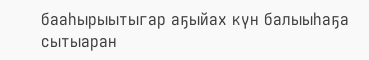бааһырыытыгар аҕыйах күн балыыһаҕа сытыаран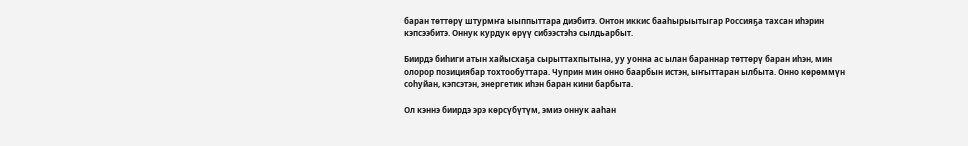баран төттөрү штурмҥа ыыппыттара диэбитэ. Онтон иккис бааһырыытыгар Россияҕа тахсан иһэрин кэпсээбитэ. Оннук курдук өрүү сибээстэһэ сылдьарбыт.

Биирдэ биһиги атын хайысхаҕа сырыттахпытына, уу уонна ас ылан бараннар төттөрү баран иһэн, мин олорор позициябар тохтообуттара. Чуприн мин онно баарбын истэн, ыҥыттаран ылбыта. Онно көрөммүн соһуйан, кэпсэтэн, энергетик иһэн баран кини барбыта.

Ол кэннэ биирдэ эрэ көрсүбүтүм, эмиэ оннук ааһан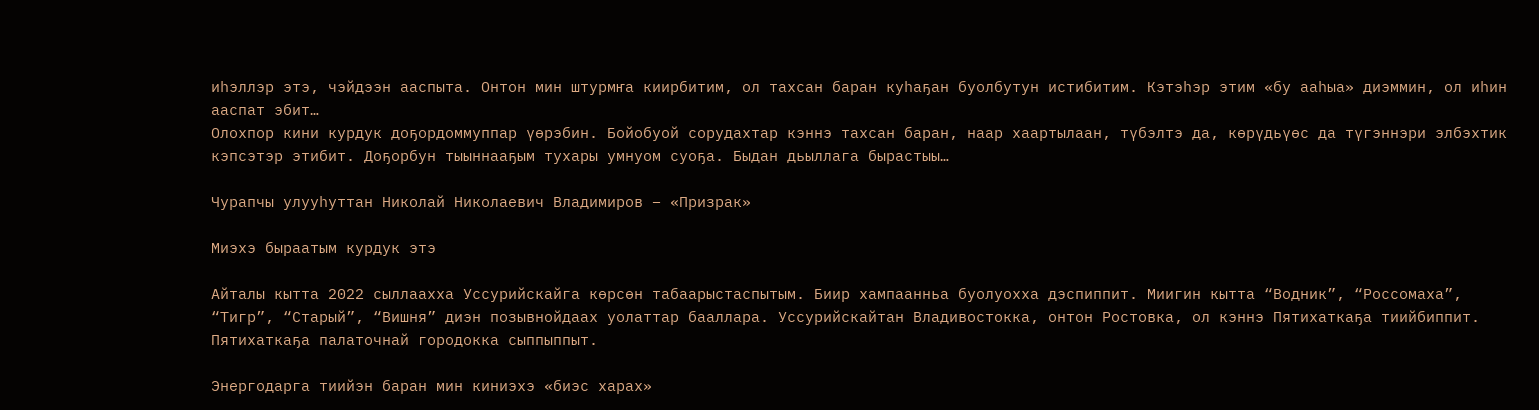иһэллэр этэ, чэйдээн ааспыта. Онтон мин штурмҥа киирбитим, ол тахсан баран куһаҕан буолбутун истибитим. Кэтэһэр этим «бу ааһыа» диэммин, ол иһин ааспат эбит…
Олохпор кини курдук доҕордоммуппар үөрэбин. Бойобуой сорудахтар кэннэ тахсан баран, наар хаартылаан, түбэлтэ да, көрүдьүөс да түгэннэри элбэхтик кэпсэтэр этибит. Доҕорбун тыыннааҕым тухары умнуом суоҕа. Быдан дьыллага бырастыы…

Чурапчы улууһуттан Николай Николаевич Владимиров – «Призрак»

Миэхэ быраатым курдук этэ

Айталы кытта 2022 сыллаахха Уссурийскайга көрсөн табаарыстаспытым. Биир хампаанньа буолуохха дэспиппит. Миигин кытта “Водник”, “Россомаха”, “Тигр”, “Старый”, “Вишня” диэн позывнойдаах уолаттар бааллара. Уссурийскайтан Владивостокка, онтон Ростовка, ол кэннэ Пятихаткаҕа тиийбиппит. Пятихаткаҕа палаточнай городокка сыппыппыт.

Энергодарга тиийэн баран мин киниэхэ «биэс харах»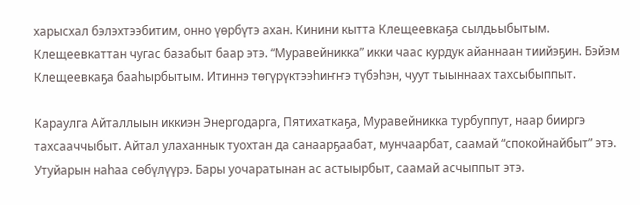харысхал бэлэхтээбитим, онно үөрбүтэ ахан. Кинини кытта Клещеевкаҕа сылдьыбытым. Клещеевкаттан чугас базабыт баар этэ. “Муравейникка” икки чаас курдук айаннаан тиийэҕин. Бэйэм Клещеевкаҕа бааһырбытым. Итиннэ төгүрүктээһиҥҥэ түбэһэн, чуут тыыннаах тахсыбыппыт.

Караулга Айталлыын иккиэн Энергодарга, Пятихаткаҕа, Муравейникка турбуппут, наар бииргэ тахсааччыбыт. Айтал улаханнык туохтан да санаарҕаабат, мунчаарбат, саамай “спокойнайбыт” этэ. Утуйарын наһаа сөбүлүүрэ. Бары уочаратынан ас астыырбыт, саамай асчыппыт этэ.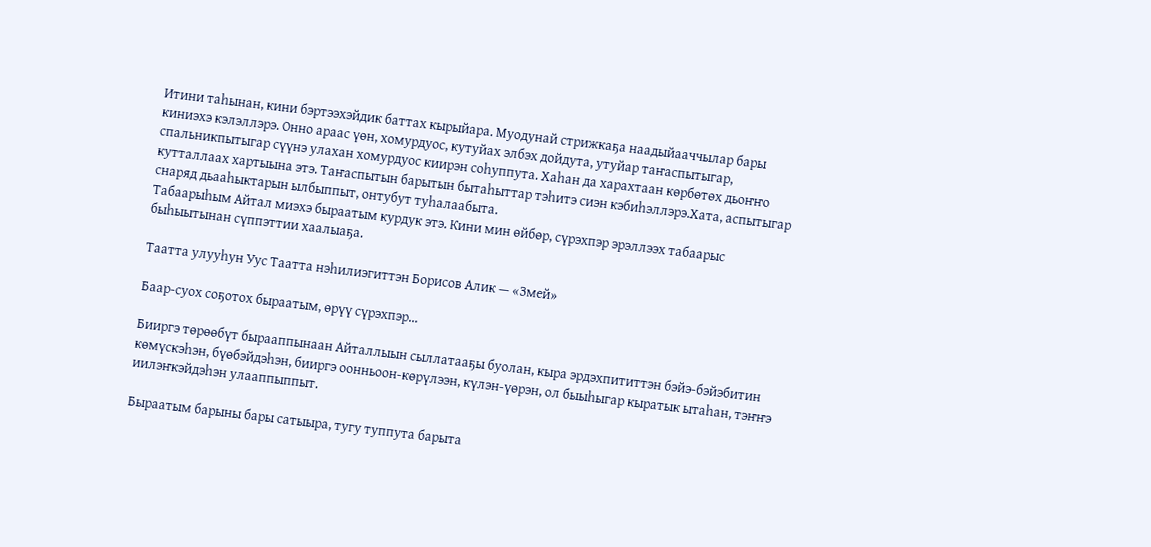Итини таһынан, кини бэртээхэйдик баттах кырыйара. Муодунай стрижкаҕа наадыйааччылар бары киниэхэ кэлэллэрэ. Онно араас үөн, хомурдуос, кутуйах элбэх дойдута, утуйар таҥаспытыгар, спальникпытыгар сүүнэ улахан хомурдуос киирэн соһуппута. Хаһан да харахтаан көрбөтөх дьоҥҥо кутталлаах хартыына этэ. Таҥаспытын барытын бытаһыттар тэһитэ сиэн кэбиһэллэрэ.Хата, аспытыгар снаряд дьааһыктарын ылбыппыт, онтубут туһалаабыта.
Табаарыһым Айтал миэхэ быраатым курдук этэ. Кини мин өйбөр, сүрэхпэр эрэллээх табаарыс быһыытынан сүппэттии хаалыаҕа.

Таатта улууһун Уус Таатта нэһилиэгиттэн Борисов Алик — «Змей»

Баар-суох соҕотох быраатым, өрүү сүрэхпэр…

Бииргэ төрөөбүт бырааппынаан Айталлыын сыллатааҕы буолан, кыра эрдэхпититтэн бэйэ-бэйэбитин көмүскэһэн, бүөбэйдэһэн, бииргэ оонньоон-көрүлээн, күлэн-үөрэн, ол быыһыгар кыратык ытаһан, тэҥҥэ иилэҥкэйдэһэн улааппыппыт.

Быраатым барыны бары сатыыра, тугу туппута барыта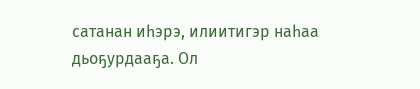сатанан иһэрэ, илиитигэр наһаа дьоҕурдааҕа. Ол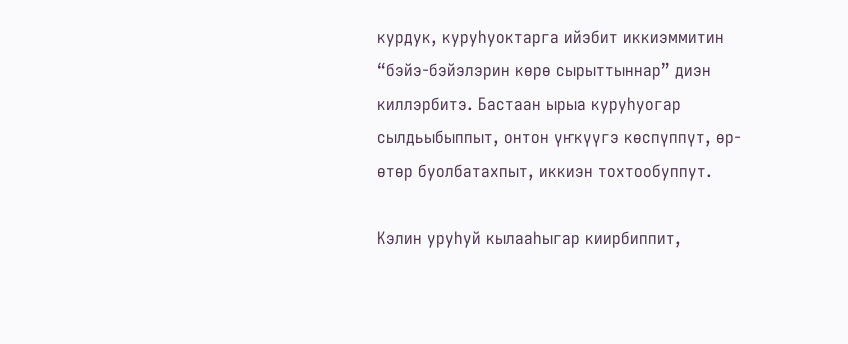курдук, куруһуоктарга ийэбит иккиэммитин “бэйэ-бэйэлэрин көрө сырыттыннар” диэн киллэрбитэ. Бастаан ырыа куруһуогар сылдьыбыппыт, онтон үҥкүүгэ көспүппүт, өр-өтөр буолбатахпыт, иккиэн тохтообуппут.

Кэлин уруһуй кылааһыгар киирбиппит,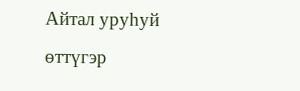Айтал уруһуй өттүгэр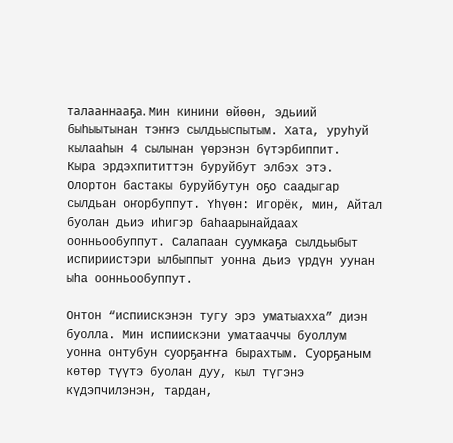талааннааҕа. Мин кинини өйөөн, эдьиий быһыытынан тэҥҥэ сылдьыспытым. Хата, уруһуй кылааһын 4 сылынан үөрэнэн бүтэрбиппит.
Кыра эрдэхпититтэн буруйбут элбэх этэ. Олортон бастакы буруйбутун оҕо саадыгар сылдьан оҥорбуппут. Үһүөн: Игорёк, мин, Айтал буолан дьиэ иһигэр баһаарынайдаах оонньообуппут. Салапаан суумкаҕа сылдьыбыт испириистэри ылбыппыт уонна дьиэ үрдүн уунан ыһа оонньообуппут.

Онтон “испиискэнэн тугу эрэ уматыахха” диэн буолла. Мин испиискэни уматааччы буоллум уонна онтубун суорҕаҥҥа бырахтым. Суорҕаным көтөр түүтэ буолан дуу, кыл түгэнэ күдэпчилэнэн, тардан,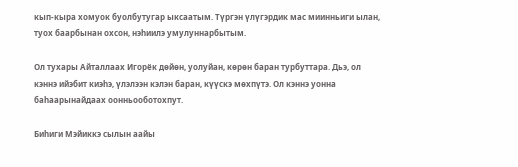кып-кыра хомуок буолбутугар ыксаатым. Түргэн үлүгэрдик мас миинньиги ылан, туох баарбынан охсон, нэһиилэ умулуннарбытым.

Ол тухары Айталлаах Игорёк дөйөн, уолуйан, көрөн баран турбуттара. Дьэ, ол кэннэ ийэбит киэһэ, үлэлээн кэлэн баран, күүскэ мөхпүтэ. Ол кэннэ уонна баһаарынайдаах оонньооботохпут.

Биһиги Мэйиккэ сылын аайы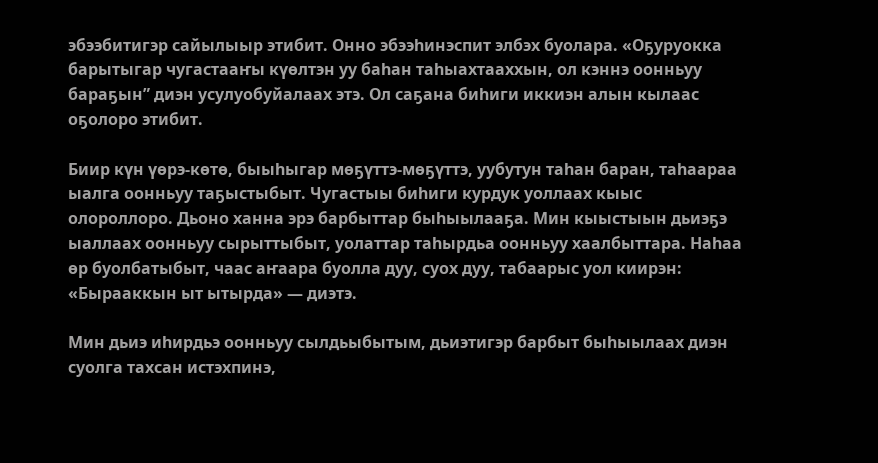эбээбитигэр сайылыыр этибит. Онно эбээһинэспит элбэх буолара. «Оҕуруокка барытыгар чугастааҥы күөлтэн уу баһан таһыахтааххын, ол кэннэ оонньуу бараҕын” диэн усулуобуйалаах этэ. Ол саҕана биһиги иккиэн алын кылаас оҕолоро этибит.

Биир күн үөрэ-көтө, быыһыгар мөҕүттэ-мөҕүттэ, уубутун таһан баран, таһаараа ыалга оонньуу таҕыстыбыт. Чугастыы биһиги курдук уоллаах кыыс олороллоро. Дьоно ханна эрэ барбыттар быһыылааҕа. Мин кыыстыын дьиэҕэ ыаллаах оонньуу сырыттыбыт, уолаттар таһырдьа оонньуу хаалбыттара. Наһаа өр буолбатыбыт, чаас аҥаара буолла дуу, суох дуу, табаарыс уол киирэн: «Бырааккын ыт ытырда» — диэтэ.

Мин дьиэ иһирдьэ оонньуу сылдьыбытым, дьиэтигэр барбыт быһыылаах диэн суолга тахсан истэхпинэ,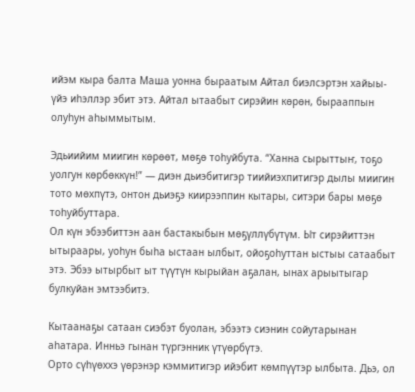ийэм кыра балта Маша уонна быраатым Айтал биэлсэртэн хайыы-үйэ иһэллэр эбит этэ. Айтал ытаабыт сирэйин көрөн, бырааппын олуһун аһыммытым.

Эдьиийим миигин көрөөт, мөҕө тоһуйбута. “Ханна сырыттыҥ, тоҕо уолгун көрбөккүн!” — диэн дьиэбитигэр тиийиэхпитигэр дылы миигин тото мөхпүтэ, онтон дьиэҕэ киирээппин кытары, ситэри бары мөҕө тоһуйбуттара.
Ол күн эбээбиттэн аан бастакыбын мөҕүллүбүтүм. Ыт сирэйиттэн ытыраары, уоһун быһа ыстаан ылбыт, ойоҕоһуттан ыстыы сатаабыт этэ. Эбээ ытырбыт ыт түүтүн кырыйан аҕалан, ынах арыытыгар булкуйан эмтээбитэ.

Кытаанаҕы сатаан сиэбэт буолан, эбээтэ сиэнин сойутарынан аһатара. Инньэ гынан түргэнник үтүөрбүтэ.
Орто сүһүөххэ үөрэнэр кэммитигэр ийэбит көмпүүтэр ылбыта. Дьэ, ол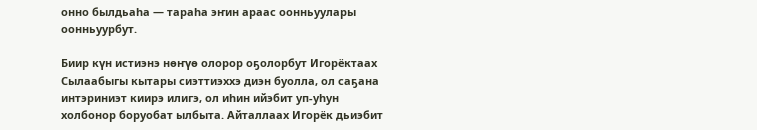онно былдьаһа — тараһа эҥин араас оонньуулары оонньуурбут.

Биир күн истиэнэ нөҥүө олорор оҕолорбут Игорёктаах Сылаабыгы кытары сиэттиэххэ диэн буолла, ол саҕана интэриниэт киирэ илигэ, ол иһин ийэбит уп-уһун холбонор боруобат ылбыта. Айталлаах Игорёк дьиэбит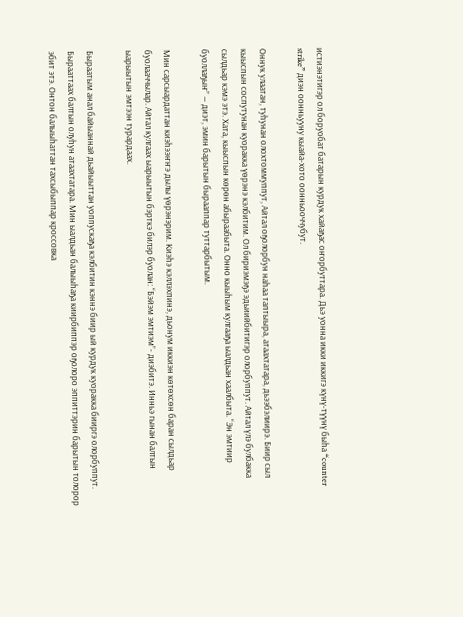истиэнэтигэр ол боруобат батарын курдук хайаҕас оҥорбуттара. Дьэ уонна икки иккигэ күнү-түүнү быһа “counter strike” диэн оонньууну кыайа-хото оонньооччубут.

Оннук улаатан, туһунан олохтоммуппут, Айтал оҕолорбун наһаа таптыыра, атаахтатара, дьээбэлиирэ. Биир сыл кыыспын соспутунан куоракка үөрэнэ кэлбитим. Ол бириэмэҕэ эдьиийбитигэр олорбуппут. Айтал үлэ булбакка сылдьар кэмэ этэ. Хата, кыыспын көрөн абыраабыта. Онно кыыһым кулгааҕа ыалдьан хаалбыта. “Эн эмтиир буоллаҕыҥ” — диэт, эмин барытын бырааппар туттарбытым.

Мин сарсыардаттан киэһээҥҥэ дылы үөрэнэрим. Киэһэ кэллэхпинэ, дьонум иккиэн көтөхсөн баран сылдьар буолааччылар. Айтал кулгаах ыарыытын бэрткэ билэр буолан: “Бэйэм эмтиэм”- диэбитэ. Инньэ гынан балтын ыарыытын эмтээн турардаах.

Быраатым анал байыаннай дьайыыттан уоппускаҕа кэлбитин кэннэ биир ый курдук куоракка бииргэ олорбуппут. Бырааттаах балтын олуһун атаахтатара. Мин ыалдьан балыыһаҕа киирбиппэр оҕолоро эппиттэрин барытын толорор эбит этэ. Онтон балыыһаттан тахсыбыппар кроссовка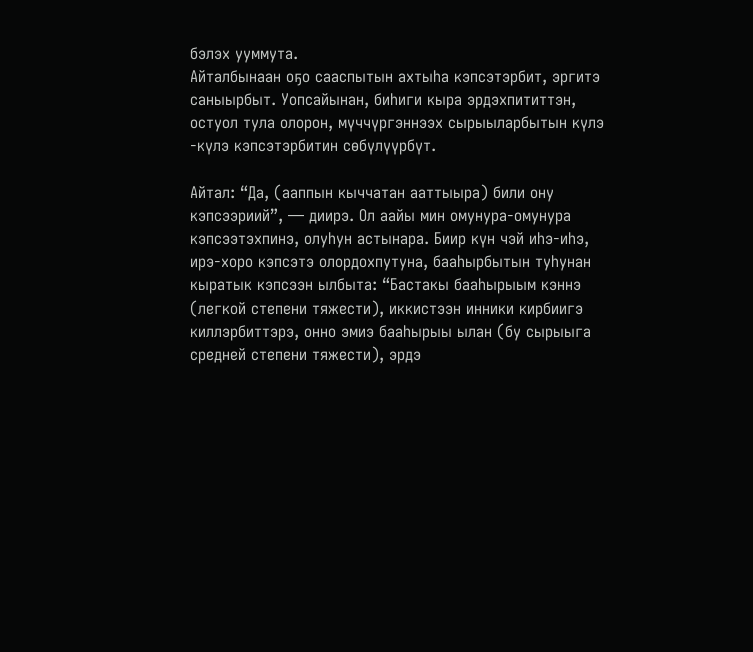бэлэх ууммута.
Айталбынаан оҕо сааспытын ахтыһа кэпсэтэрбит, эргитэ саныырбыт. Уопсайынан, биһиги кыра эрдэхпититтэн, остуол тула олорон, мүччүргэннээх сырыыларбытын күлэ -күлэ кэпсэтэрбитин сөбүлүүрбүт.

Айтал: “Да, (ааппын кыччатан ааттыыра) били ону кэпсээриий”, — диирэ. Ол аайы мин омунура-омунура кэпсээтэхпинэ, олуһун астынара. Биир күн чэй иһэ-иһэ, ирэ-хоро кэпсэтэ олордохпутуна, бааһырбытын туһунан кыратык кэпсээн ылбыта: “Бастакы бааһырыым кэннэ (легкой степени тяжести), иккистээн инники кирбиигэ киллэрбиттэрэ, онно эмиэ бааһырыы ылан (бу сырыыга средней степени тяжести), эрдэ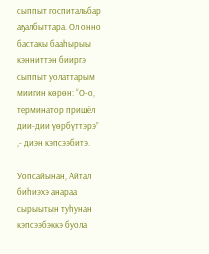сыппыт госпитальбар аҕалбыттара. Ол онно бастакы бааһырыы кэнниттэн бииргэ сыппыт уолаттарым миигин көрөн: “О-о, терминатор пришёл дии-дии үөрбүттэрэ” ,- диэн кэпсээбитэ.

Уопсайынан, Айтал биһиэхэ анараа сырыытын туһунан кэпсээбэккэ буола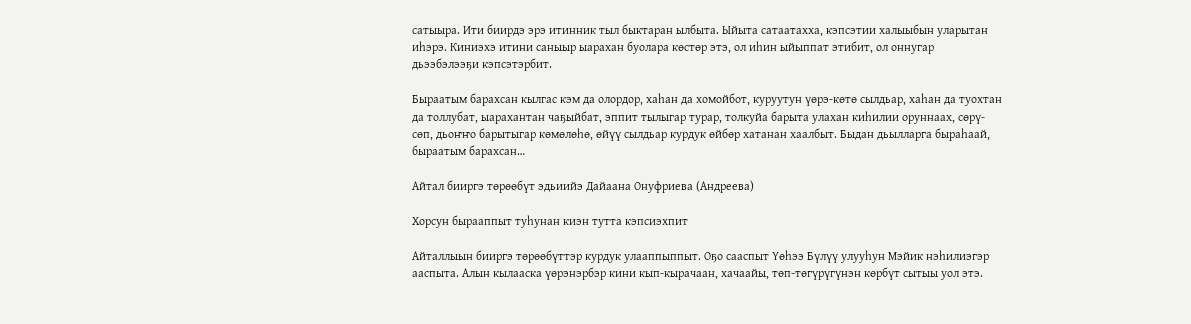сатыыра. Ити биирдэ эрэ итинник тыл быктаран ылбыта. Ыйыта сатаатахха, кэпсэтии халыыбын уларытан иһэрэ. Киниэхэ итини саныыр ыарахан буолара көстөр этэ, ол иһин ыйыппат этибит, ол оннугар дьээбэлээҕи кэпсэтэрбит.

Быраатым барахсан кылгас кэм да олордор, хаһан да хомойбот, куруутун үөрэ-көтө сылдьар, хаһан да туохтан да толлубат, ыарахантан чаҕыйбат, эппит тылыгар турар, толкуйа барыта улахан киһилии оруннаах, сөрү-сөп, дьоҥҥо барытыгар көмөлөһө, өйүү сылдьар курдук өйбөр хатанан хаалбыт. Быдан дьылларга быраһаай, быраатым барахсан…

Айтал бииргэ төрөөбүт эдьиийэ Дайаана Онуфриева (Андреева)

Хорсун бырааппыт туһунан киэн тутта кэпсиэхпит

Айталлыын бииргэ төрөөбүттэр курдук улааппыппыт. Оҕо сааспыт Үөһээ Бүлүү улууһун Мэйик нэһилиэгэр ааспыта. Алын кылааска үөрэнэрбэр кини кып-кырачаан, хачаайы, төп-төгүрүгүнэн көрбүт сытыы уол этэ.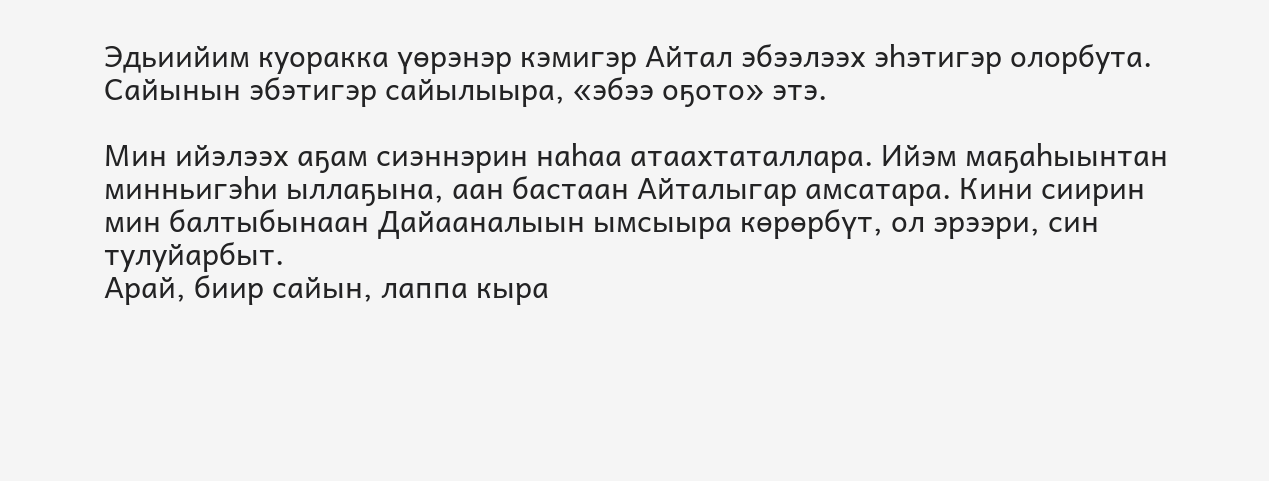Эдьиийим куоракка үөрэнэр кэмигэр Айтал эбээлээх эһэтигэр олорбута. Сайынын эбэтигэр сайылыыра, «эбээ оҕото» этэ.

Мин ийэлээх аҕам сиэннэрин наһаа атаахтаталлара. Ийэм маҕаһыынтан минньигэһи ыллаҕына, аан бастаан Айталыгар амсатара. Кини сиирин мин балтыбынаан Дайааналыын ымсыыра көрөрбүт, ол эрээри, син тулуйарбыт.
Арай, биир сайын, лаппа кыра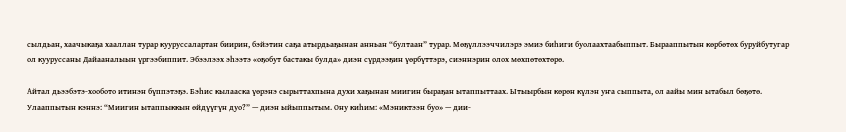сылдьан, хаачыкаҕа хааллан турар кууруссалартан биирин, бэйэтин саҕа атырдьаҕынан анньан “бултаан” турар. Мөҕүллээччилэрэ эмиэ биһиги буолаахтаабыппыт. Бырааппытын көрбөтөх буруйбутугар ол кууруссаны Дайааналыын үргээбиппит. Эбээлээх эһээтэ «оҕобут бастакы булда» диэн сүрдээҕин үөрбүттэрэ, сиэннэрин олох мөхпөтөхтөрө.

Айтал дьээбэтэ-хообото итинэн бүппэтэҕэ. Бэһис кылааска үөрэнэ сырыттахпына духи хаҕынан миигин быраҕан ытаппыттаах. Ытыырбын көрөн күлэн уҥа сыппыта, ол аайы мин ытабыл бөҕөтө. Улааппытын кэннэ: “Миигин ытаппыккын өйдүүгүн дуо?” — диэн ыйыппытым. Ону киһим: «Мэниктээн буо» — дии-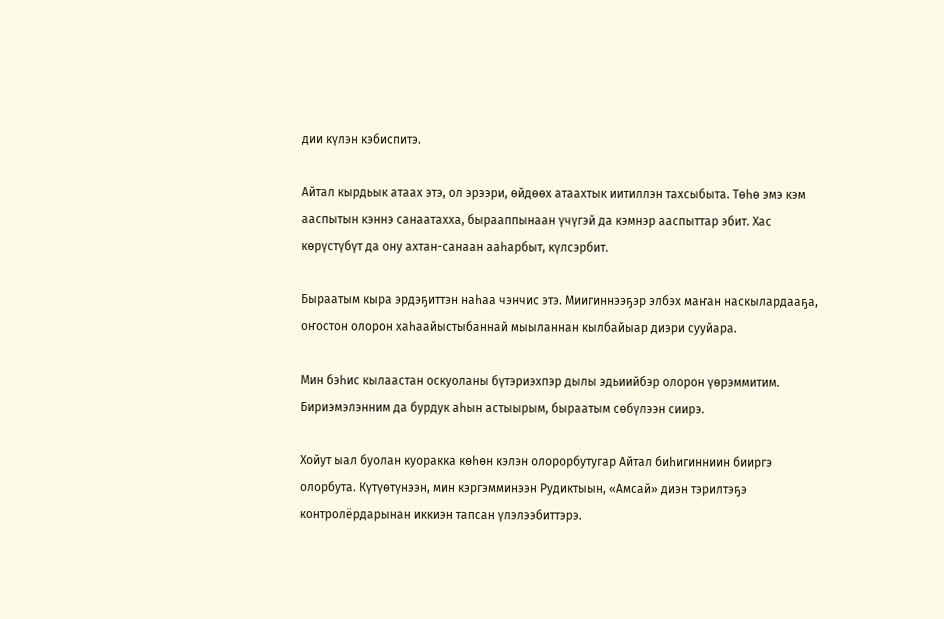дии күлэн кэбиспитэ.

Айтал кырдьык атаах этэ, ол эрээри, өйдөөх атаахтык иитиллэн тахсыбыта. Төһө эмэ кэм ааспытын кэннэ санаатахха, бырааппынаан үчүгэй да кэмнэр ааспыттар эбит. Хас көрүстүбүт да ону ахтан-санаан ааһарбыт, күлсэрбит.

Быраатым кыра эрдэҕиттэн наһаа чэнчис этэ. Миигиннээҕэр элбэх маҥан наскылардааҕа, оҥостон олорон хаһаайыстыбаннай мыыланнан кылбайыар диэри сууйара.

Мин бэһис кылаастан оскуоланы бүтэриэхпэр дылы эдьиийбэр олорон үөрэммитим. Бириэмэлэнним да бурдук аһын астыырым, быраатым сөбүлээн сиирэ.

Хойут ыал буолан куоракка көһөн кэлэн олорорбутугар Айтал биһигинниин бииргэ олорбута. Күтүөтүнээн, мин кэргэмминээн Рудиктыын, «Амсай» диэн тэрилтэҕэ контролёрдарынан иккиэн тапсан үлэлээбиттэрэ.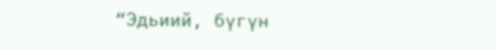“Эдьиий, бүгүн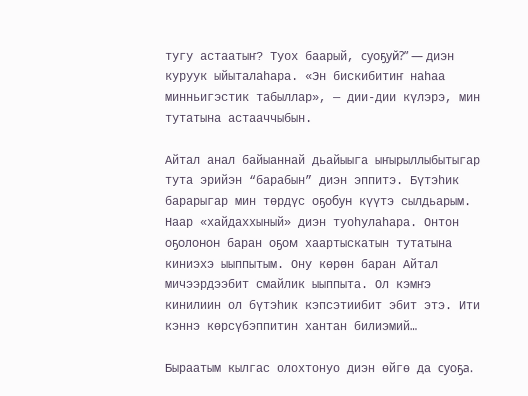тугу астаатыҥ? Туох баарый, суоҕуй?” — диэн куруук ыйыталаһара. «Эн бискибитиҥ наһаа минньигэстик табыллар», — дии-дии күлэрэ, мин тутатына астааччыбын.

Айтал анал байыаннай дьайыыга ыҥырыллыбытыгар тута эрийэн “барабын” диэн эппитэ. Бүтэһик барарыгар мин төрдүс оҕобун күүтэ сылдьарым. Наар «хайдаххыный» диэн туоһулаһара. Онтон оҕолонон баран оҕом хаартыскатын тутатына киниэхэ ыыппытым. Ону көрөн баран Айтал мичээрдээбит смайлик ыыппыта. Ол кэмҥэ кинилиин ол бүтэһик кэпсэтиибит эбит этэ. Ити кэннэ көрсүбэппитин хантан билиэмий…

Быраатым кылгас олохтонуо диэн өйгө да суоҕа.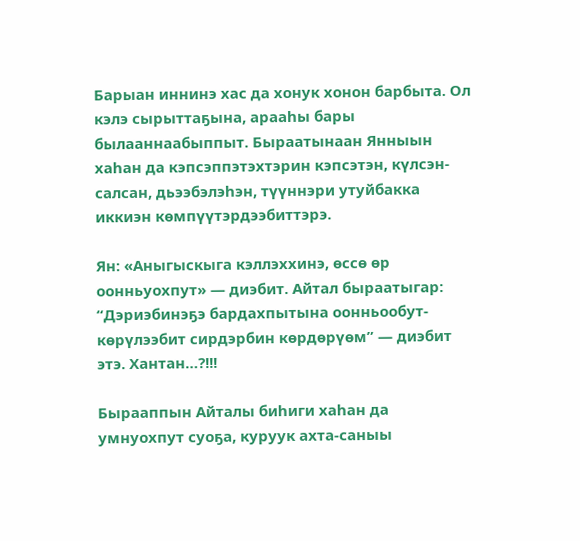Барыан иннинэ хас да хонук хонон барбыта. Ол кэлэ сырыттаҕына, арааһы бары былааннаабыппыт. Быраатынаан Янныын хаһан да кэпсэппэтэхтэрин кэпсэтэн, күлсэн-салсан, дьээбэлэһэн, түүннэри утуйбакка иккиэн көмпүүтэрдээбиттэрэ.

Ян: «Аныгыскыга кэллэххинэ, өссө өр оонньуохпут» — диэбит. Айтал быраатыгар: “Дэриэбинэҕэ бардахпытына оонньообут-көрүлээбит сирдэрбин көрдөрүөм” — диэбит этэ. Хантан…?!!!

Бырааппын Айталы биһиги хаһан да умнуохпут суоҕа, куруук ахта-саныы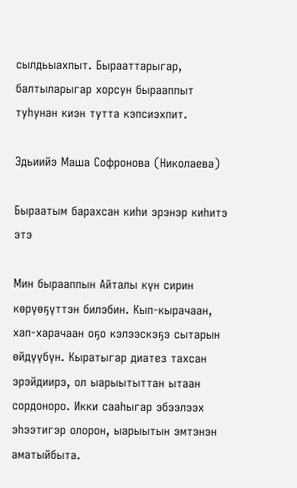сылдьыахпыт. Бырааттарыгар, балтыларыгар хорсун бырааппыт туһунан киэн тутта кэпсиэхпит.

Эдьиийэ Маша Софронова (Николаева)

Быраатым барахсан киһи эрэнэр киһитэ этэ

Мин бырааппын Айталы күн сирин көрүөҕүттэн билэбин. Кып-кырачаан, хап-харачаан оҕо кэлээскэҕэ сытарын өйдүүбүн. Кыратыгар диатез тахсан эрэйдиирэ, ол ыарыытыттан ытаан сордоноро. Икки сааһыгар эбээлээх эһээтигэр олорон, ыарыытын эмтэнэн аматыйбыта.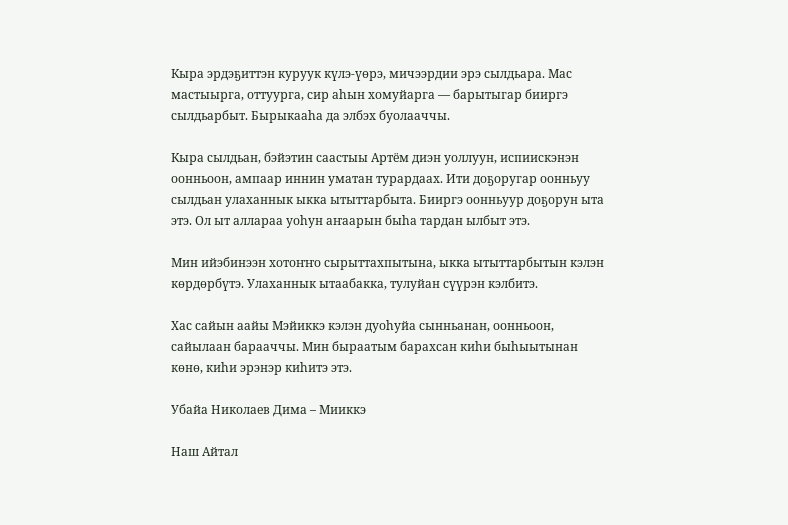Кыра эрдэҕиттэн куруук күлэ-үөрэ, мичээрдии эрэ сылдьара. Мас мастыырга, оттуурга, сир аһын хомуйарга — барытыгар бииргэ сылдьарбыт. Бырыкааһа да элбэх буолааччы.

Кыра сылдьан, бэйэтин саастыы Артём диэн уоллуун, испиискэнэн оонньоон, ампаар иннин уматан турардаах. Ити доҕоругар оонньуу сылдьан улаханнык ыкка ытыттарбыта. Бииргэ оонньуур доҕорун ыта этэ. Ол ыт аллараа уоһун аҥаарын быһа тардан ылбыт этэ.

Мин ийэбинээн хотоҥҥо сырыттахпытына, ыкка ытыттарбытын кэлэн көрдөрбүтэ. Улаханнык ытаабакка, тулуйан сүүрэн кэлбитэ.

Хас сайын аайы Мэйиккэ кэлэн дуоһуйа сынньанан, оонньоон, сайылаан барааччы. Мин быраатым барахсан киһи быһыытынан көнө, киһи эрэнэр киһитэ этэ.

Убайа Николаев Дима – Мииккэ

Наш Айтал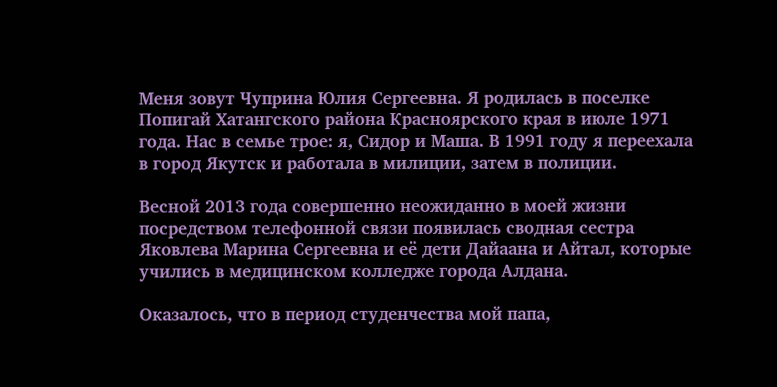Меня зовут Чуприна Юлия Сергеевна. Я родилась в поселке Попигай Хатангского района Красноярского края в июле 1971 года. Нас в семье трое: я, Сидор и Маша. В 1991 году я переехала в город Якутск и работала в милиции, затем в полиции.

Весной 2013 года совершенно неожиданно в моей жизни посредством телефонной связи появилась сводная сестра Яковлева Марина Сергеевна и её дети Дайаана и Айтал, которые учились в медицинском колледже города Алдана.

Оказалось, что в период студенчества мой папа,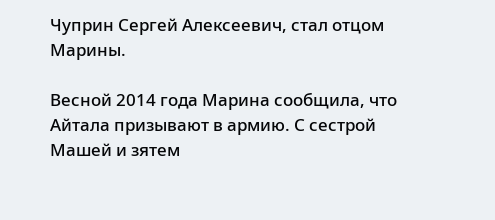Чуприн Сергей Алексеевич, стал отцом Марины.

Весной 2014 года Марина сообщила, что Айтала призывают в армию. С сестрой Машей и зятем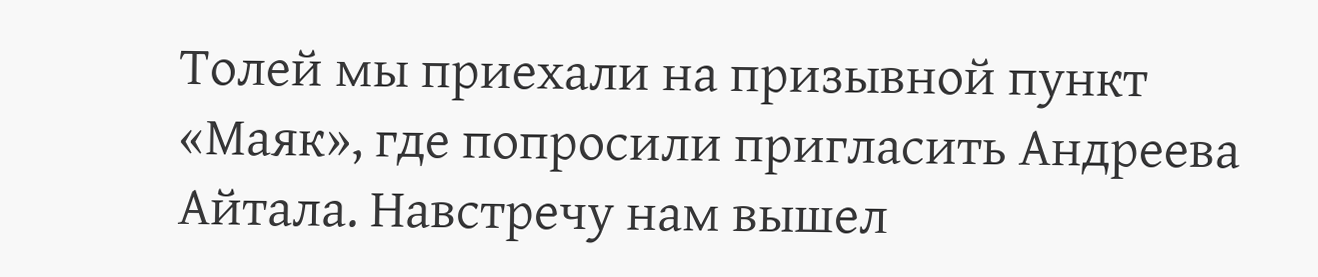Толей мы приехали на призывной пункт «Маяк», где попросили пригласить Андреева Айтала. Навстречу нам вышел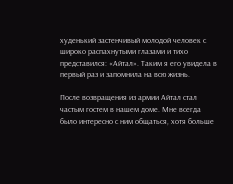худенький застенчивый молодой человек с широко распахнутыми глазами и тихо представился: «Айтал». Таким я его увидела в первый раз и запомнила на всю жизнь.

После возвращения из армии Айтал стал частым гостем в нашем доме. Мне всегда было интересно с ним общаться, хотя больше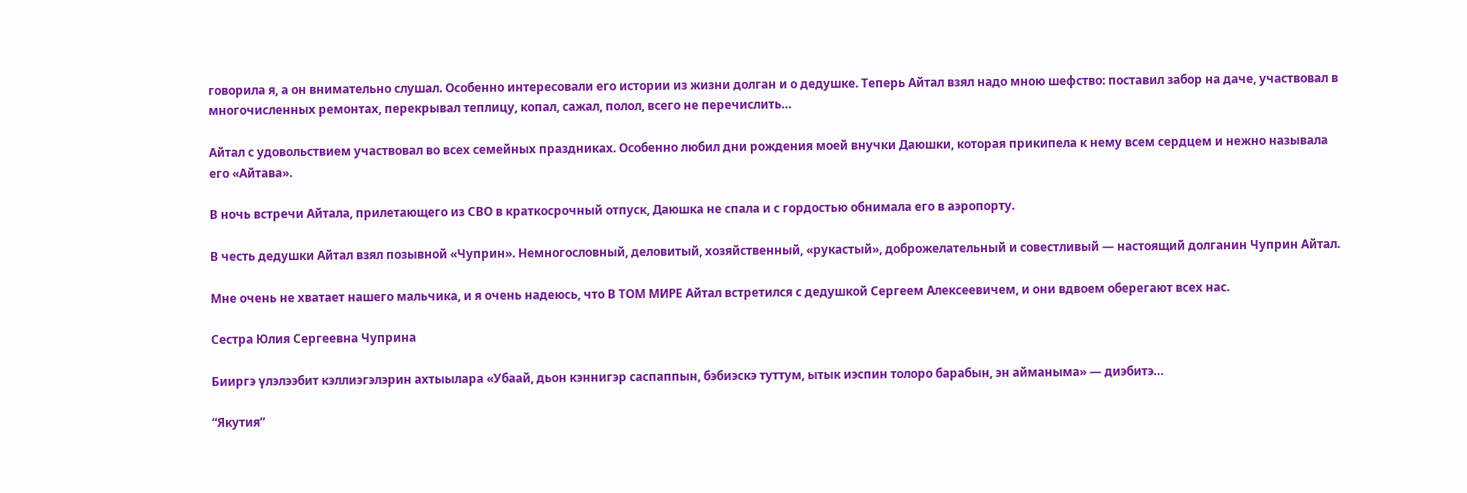говорила я, а он внимательно слушал. Особенно интересовали его истории из жизни долган и о дедушке. Теперь Айтал взял надо мною шефство: поставил забор на даче, участвовал в многочисленных ремонтах, перекрывал теплицу, копал, сажал, полол, всего не перечислить…

Айтал с удовольствием участвовал во всех семейных праздниках. Особенно любил дни рождения моей внучки Даюшки, которая прикипела к нему всем сердцем и нежно называла его «Айтава».

В ночь встречи Айтала, прилетающего из СВО в краткосрочный отпуск, Даюшка не спала и с гордостью обнимала его в аэропорту.

В честь дедушки Айтал взял позывной «Чуприн». Немногословный, деловитый, хозяйственный, «рукастый», доброжелательный и совестливый — настоящий долганин Чуприн Айтал.

Мне очень не хватает нашего мальчика, и я очень надеюсь, что В ТОМ МИРЕ Айтал встретился с дедушкой Сергеем Алексеевичем, и они вдвоем оберегают всех нас.

Сестра Юлия Сергеевна Чуприна

Бииргэ үлэлээбит кэллиэгэлэрин ахтыылара «Убаай, дьон кэннигэр саспаппын, бэбиэскэ туттум, ытык иэспин толоро барабын, эн айманыма» — диэбитэ…

“Якутия”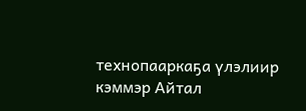технопааркаҕа үлэлиир кэммэр Айтал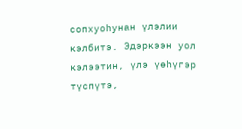сопхуоһунан үлэлии кэлбитэ. Эдэркээн уол кэлээтин, үлэ үөһүгэр түспүтэ,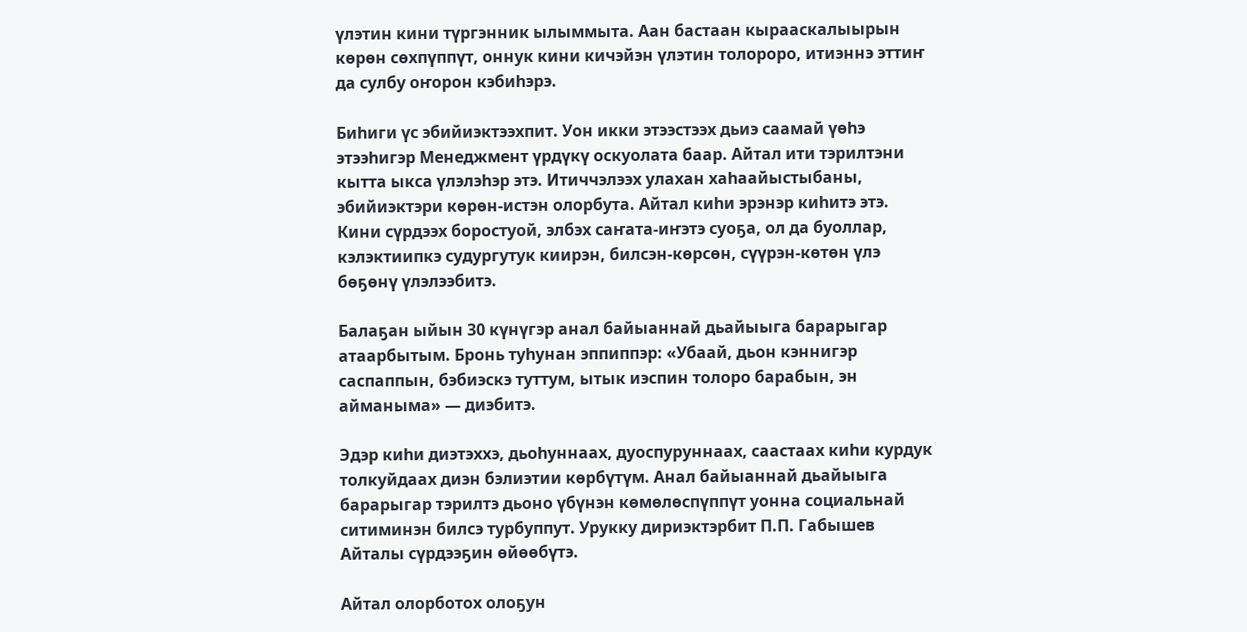үлэтин кини түргэнник ылыммыта. Аан бастаан кырааскалыырын көрөн сөхпүппүт, оннук кини кичэйэн үлэтин толороро, итиэннэ эттиҥ да сулбу оҥорон кэбиһэрэ.

Биһиги үс эбийиэктээхпит. Уон икки этээстээх дьиэ саамай үөһэ этээһигэр Менеджмент үрдүкү оскуолата баар. Айтал ити тэрилтэни кытта ыкса үлэлэһэр этэ. Итиччэлээх улахан хаһаайыстыбаны, эбийиэктэри көрөн-истэн олорбута. Айтал киһи эрэнэр киһитэ этэ. Кини сүрдээх боростуой, элбэх саҥата-иҥэтэ суоҕа, ол да буоллар, кэлэктиипкэ судургутук киирэн, билсэн-көрсөн, сүүрэн-көтөн үлэ бөҕөнү үлэлээбитэ.

Балаҕан ыйын 30 күнүгэр анал байыаннай дьайыыга барарыгар атаарбытым. Бронь туһунан эппиппэр: «Убаай, дьон кэннигэр саспаппын, бэбиэскэ туттум, ытык иэспин толоро барабын, эн айманыма» — диэбитэ.

Эдэр киһи диэтэххэ, дьоһуннаах, дуоспуруннаах, саастаах киһи курдук толкуйдаах диэн бэлиэтии көрбүтүм. Анал байыаннай дьайыыга барарыгар тэрилтэ дьоно үбүнэн көмөлөспүппүт уонна социальнай ситиминэн билсэ турбуппут. Урукку дириэктэрбит П.П. Габышев Айталы сүрдээҕин өйөөбүтэ.

Айтал олорботох олоҕун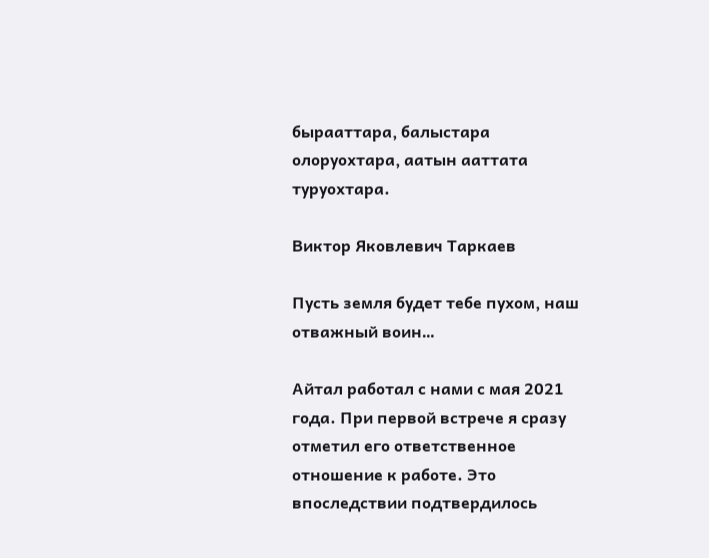бырааттара, балыстара олоруохтара, аатын ааттата туруохтара.

Виктор Яковлевич Таркаев

Пусть земля будет тебе пухом, наш отважный воин…

Айтал работал с нами с мая 2021 года. При первой встрече я сразу отметил его ответственное отношение к работе. Это впоследствии подтвердилось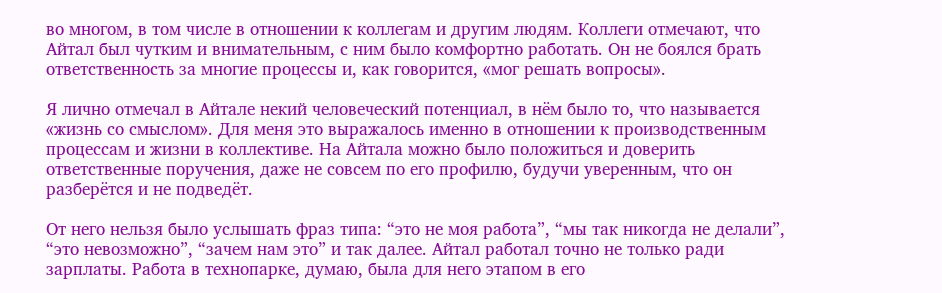во многом, в том числе в отношении к коллегам и другим людям. Коллеги отмечают, что Айтал был чутким и внимательным, с ним было комфортно работать. Он не боялся брать ответственность за многие процессы и, как говорится, «мог решать вопросы».

Я лично отмечал в Айтале некий человеческий потенциал, в нём было то, что называется «жизнь со смыслом». Для меня это выражалось именно в отношении к производственным процессам и жизни в коллективе. На Айтала можно было положиться и доверить ответственные поручения, даже не совсем по его профилю, будучи уверенным, что он разберётся и не подведёт.

От него нельзя было услышать фраз типа: “это не моя работа”, “мы так никогда не делали”, “это невозможно”, “зачем нам это” и так далее. Айтал работал точно не только ради зарплаты. Работа в технопарке, думаю, была для него этапом в его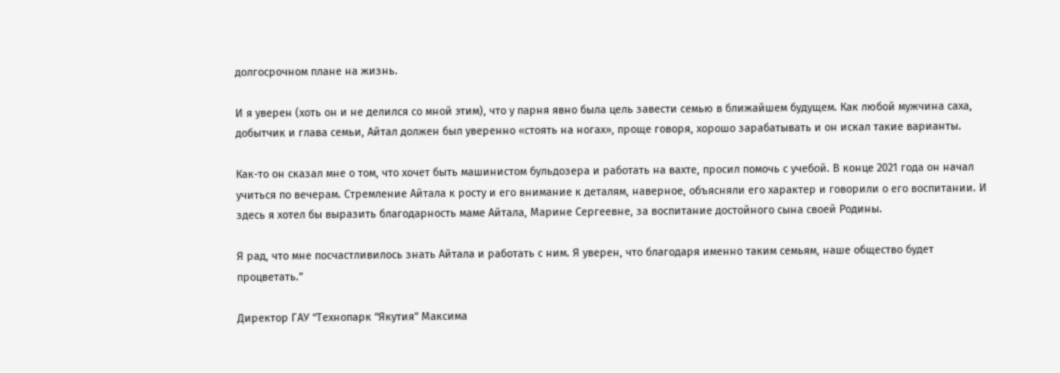долгосрочном плане на жизнь.

И я уверен (хоть он и не делился со мной этим), что у парня явно была цель завести семью в ближайшем будущем. Как любой мужчина саха, добытчик и глава семьи, Айтал должен был уверенно «стоять на ногах», проще говоря, хорошо зарабатывать и он искал такие варианты.

Как-то он сказал мне о том, что хочет быть машинистом бульдозера и работать на вахте, просил помочь с учебой. В конце 2021 года он начал учиться по вечерам. Стремление Айтала к росту и его внимание к деталям, наверное, объясняли его характер и говорили о его воспитании. И здесь я хотел бы выразить благодарность маме Айтала, Марине Сергеевне, за воспитание достойного сына своей Родины.

Я рад, что мне посчастливилось знать Айтала и работать с ним. Я уверен, что благодаря именно таким семьям, наше общество будет процветать.”

Директор ГАУ “Технопарк “Якутия” Максима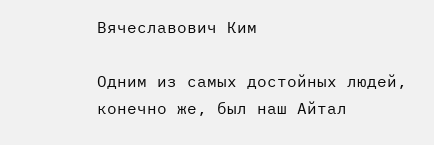Вячеславович Ким

Одним из самых достойных людей, конечно же, был наш Айтал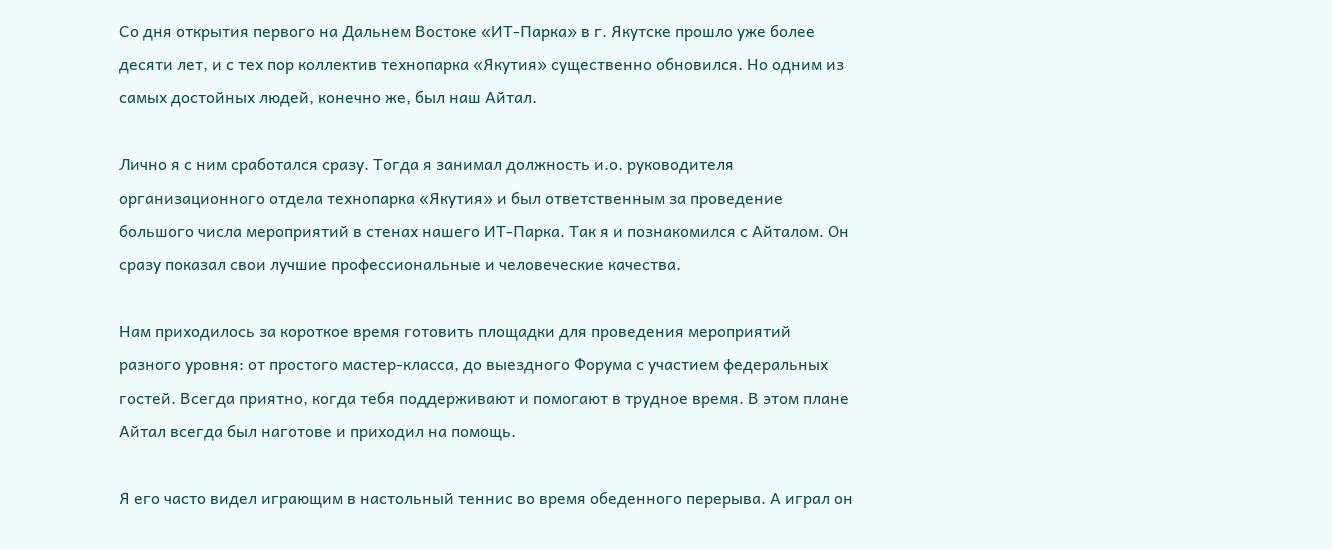Со дня открытия первого на Дальнем Востоке «ИТ-Парка» в г. Якутске прошло уже более десяти лет, и с тех пор коллектив технопарка «Якутия» существенно обновился. Но одним из самых достойных людей, конечно же, был наш Айтал.

Лично я с ним сработался сразу. Тогда я занимал должность и.о. руководителя организационного отдела технопарка «Якутия» и был ответственным за проведение большого числа мероприятий в стенах нашего ИТ-Парка. Так я и познакомился с Айталом. Он сразу показал свои лучшие профессиональные и человеческие качества.

Нам приходилось за короткое время готовить площадки для проведения мероприятий разного уровня: от простого мастер-класса, до выездного Форума с участием федеральных гостей. Всегда приятно, когда тебя поддерживают и помогают в трудное время. В этом плане Айтал всегда был наготове и приходил на помощь.

Я его часто видел играющим в настольный теннис во время обеденного перерыва. А играл он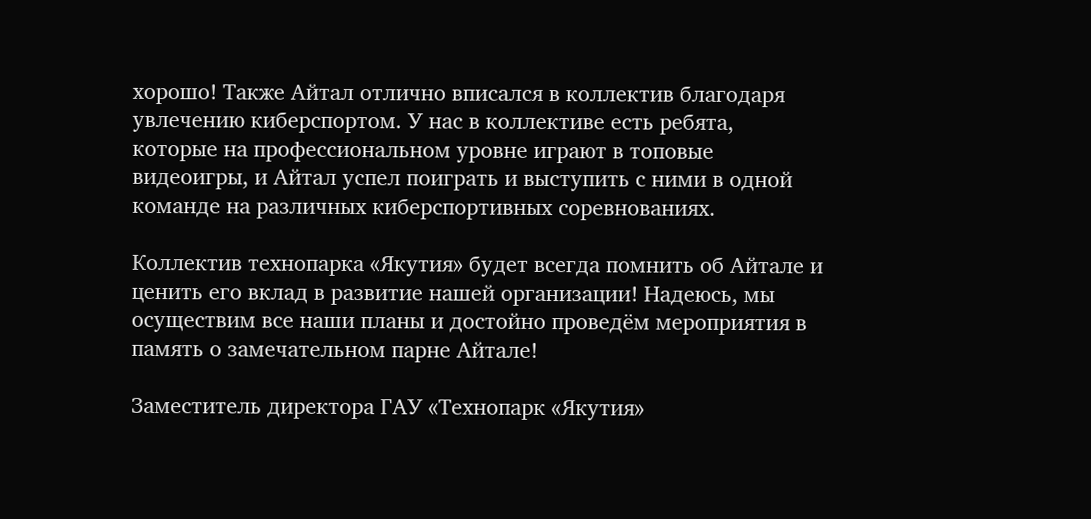хорошо! Также Айтал отлично вписался в коллектив благодаря увлечению киберспортом. У нас в коллективе есть ребята, которые на профессиональном уровне играют в топовые видеоигры, и Айтал успел поиграть и выступить с ними в одной команде на различных киберспортивных соревнованиях.

Коллектив технопарка «Якутия» будет всегда помнить об Айтале и ценить его вклад в развитие нашей организации! Надеюсь, мы осуществим все наши планы и достойно проведём мероприятия в память о замечательном парне Айтале!

Заместитель директора ГАУ «Технопарк «Якутия»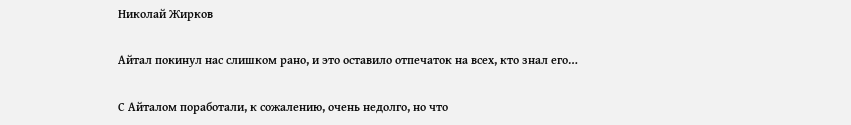Николай Жирков

Айтал покинул нас слишком рано, и это оставило отпечаток на всех, кто знал его…

С Айталом поработали, к сожалению, очень недолго, но что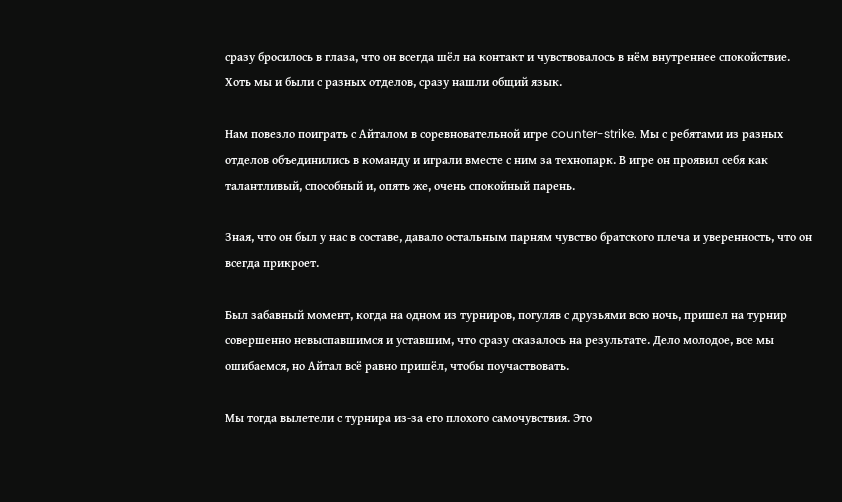сразу бросилось в глаза, что он всегда шёл на контакт и чувствовалось в нём внутреннее спокойствие. Хоть мы и были с разных отделов, сразу нашли общий язык.

Нам повезло поиграть с Айталом в соревновательной игре counter-strike. Мы с ребятами из разных отделов объединились в команду и играли вместе с ним за технопарк. В игре он проявил себя как талантливый, способный и, опять же, очень спокойный парень.

Зная, что он был у нас в составе, давало остальным парням чувство братского плеча и уверенность, что он всегда прикроет.

Был забавный момент, когда на одном из турниров, погуляв с друзьями всю ночь, пришел на турнир совершенно невыспавшимся и уставшим, что сразу сказалось на результате. Дело молодое, все мы ошибаемся, но Айтал всё равно пришёл, чтобы поучаствовать.

Мы тогда вылетели с турнира из-за его плохого самочувствия. Это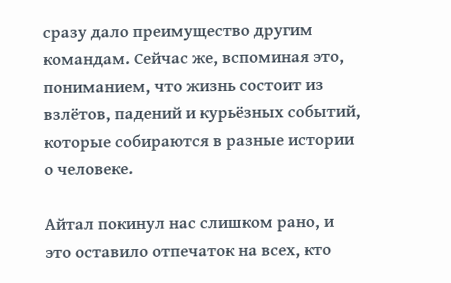сразу дало преимущество другим командам. Сейчас же, вспоминая это, пониманием, что жизнь состоит из взлётов, падений и курьёзных событий, которые собираются в разные истории о человеке.

Айтал покинул нас слишком рано, и это оставило отпечаток на всех, кто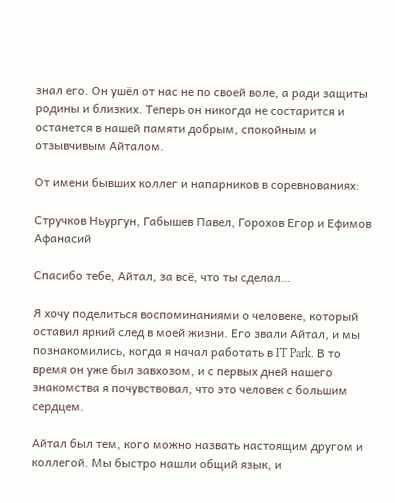знал его. Он ушёл от нас не по своей воле, а ради защиты родины и близких. Теперь он никогда не состарится и останется в нашей памяти добрым, спокойным и отзывчивым Айталом.

От имени бывших коллег и напарников в соревнованиях:

Стручков Ньургун, Габышев Павел, Горохов Егор и Ефимов Афанасий

Спасибо тебе, Айтал, за всё, что ты сделал…

Я хочу поделиться воспоминаниями о человеке, который оставил яркий след в моей жизни. Его звали Айтал, и мы познакомились, когда я начал работать в IT Park. В то время он уже был завхозом, и с первых дней нашего знакомства я почувствовал, что это человек с большим сердцем.

Айтал был тем, кого можно назвать настоящим другом и коллегой. Мы быстро нашли общий язык, и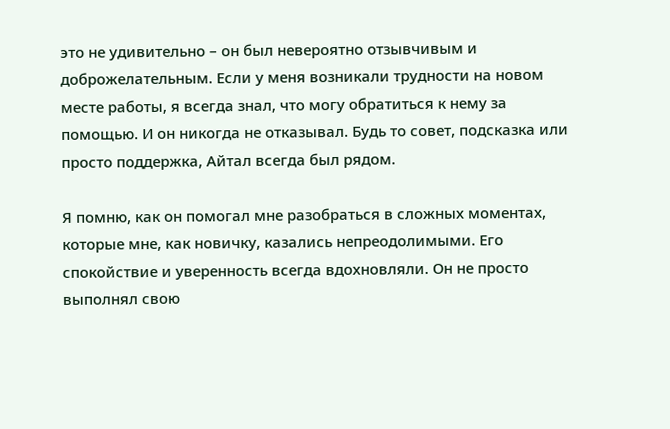это не удивительно – он был невероятно отзывчивым и доброжелательным. Если у меня возникали трудности на новом месте работы, я всегда знал, что могу обратиться к нему за помощью. И он никогда не отказывал. Будь то совет, подсказка или просто поддержка, Айтал всегда был рядом.

Я помню, как он помогал мне разобраться в сложных моментах, которые мне, как новичку, казались непреодолимыми. Его спокойствие и уверенность всегда вдохновляли. Он не просто выполнял свою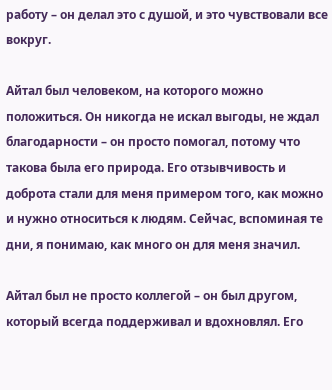работу – он делал это с душой, и это чувствовали все вокруг.

Айтал был человеком, на которого можно положиться. Он никогда не искал выгоды, не ждал благодарности – он просто помогал, потому что такова была его природа. Его отзывчивость и доброта стали для меня примером того, как можно и нужно относиться к людям. Сейчас, вспоминая те дни, я понимаю, как много он для меня значил.

Айтал был не просто коллегой – он был другом, который всегда поддерживал и вдохновлял. Его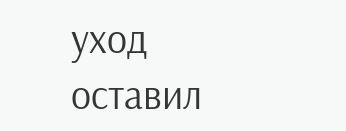уход оставил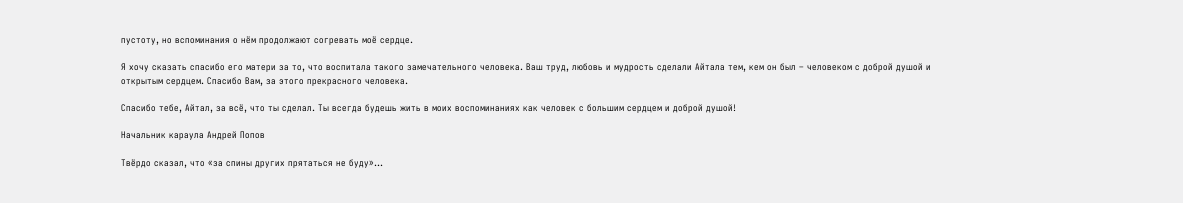пустоту, но вспоминания о нём продолжают согревать моё сердце.

Я хочу сказать спасибо его матери за то, что воспитала такого замечательного человека. Ваш труд, любовь и мудрость сделали Айтала тем, кем он был – человеком с доброй душой и открытым сердцем. Спасибо Вам, за этого прекрасного человека.

Спасибо тебе, Айтал, за всё, что ты сделал. Ты всегда будешь жить в моих воспоминаниях как человек с большим сердцем и доброй душой!

Начальник караула Андрей Попов

Твёрдо сказал, что «за спины других прятаться не буду»…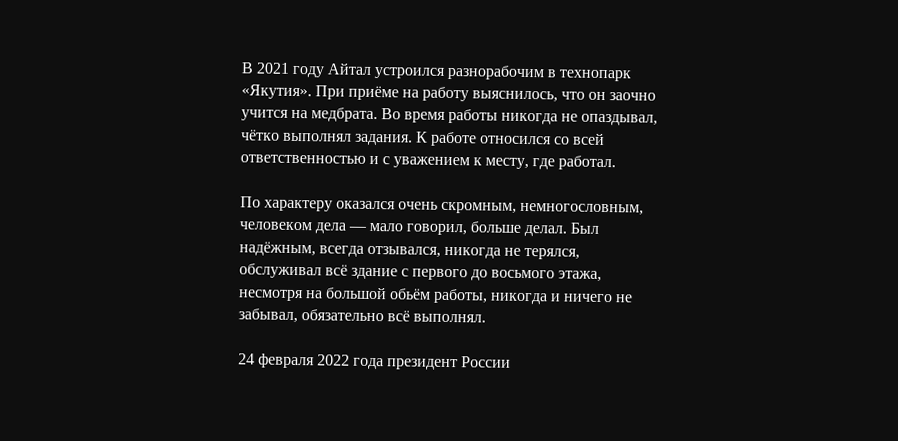В 2021 году Айтал устроился разнорабочим в технопарк «Якутия». При приёме на работу выяснилось, что он заочно учится на медбрата. Во время работы никогда не опаздывал, чётко выполнял задания. К работе относился со всей ответственностью и с уважением к месту, где работал.

По характеру оказался очень скромным, немногословным, человеком дела — мало говорил, больше делал. Был надёжным, всегда отзывался, никогда не терялся, обслуживал всё здание с первого до восьмого этажа, несмотря на большой обьём работы, никогда и ничего не забывал, обязательно всё выполнял.

24 февраля 2022 года президент России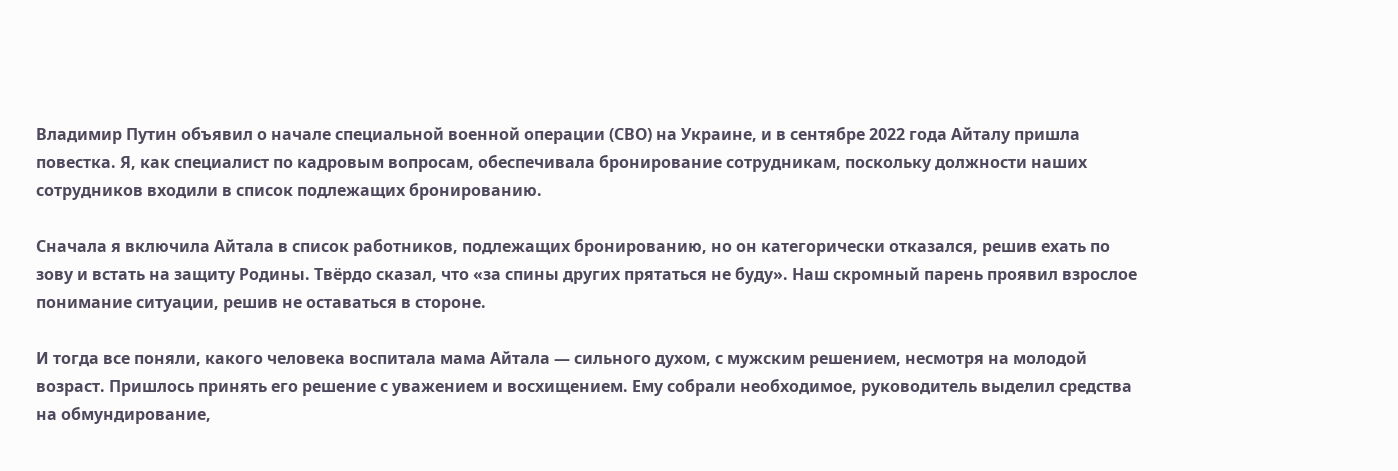Владимир Путин объявил о начале специальной военной операции (СВО) на Украине, и в сентябре 2022 года Айталу пришла повестка. Я, как специалист по кадровым вопросам, обеспечивала бронирование сотрудникам, поскольку должности наших сотрудников входили в список подлежащих бронированию.

Сначала я включила Айтала в список работников, подлежащих бронированию, но он категорически отказался, решив ехать по зову и встать на защиту Родины. Твёрдо сказал, что «за спины других прятаться не буду». Наш скромный парень проявил взрослое понимание ситуации, решив не оставаться в стороне.

И тогда все поняли, какого человека воспитала мама Айтала — сильного духом, с мужским решением, несмотря на молодой возраст. Пришлось принять его решение с уважением и восхищением. Ему собрали необходимое, руководитель выделил средства на обмундирование,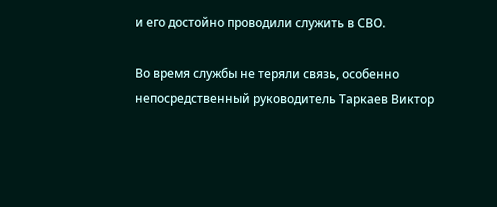и его достойно проводили служить в СВО.

Во время службы не теряли связь, особенно непосредственный руководитель Таркаев Виктор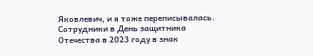Яковлевич, и я тоже переписывалась. Сотрудники в День защитника Отечества в 2023 году в знак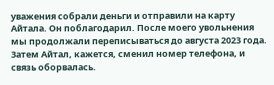уважения собрали деньги и отправили на карту Айтала. Он поблагодарил. После моего увольнения мы продолжали переписываться до августа 2023 года. Затем Айтал, кажется, сменил номер телефона, и связь оборвалась.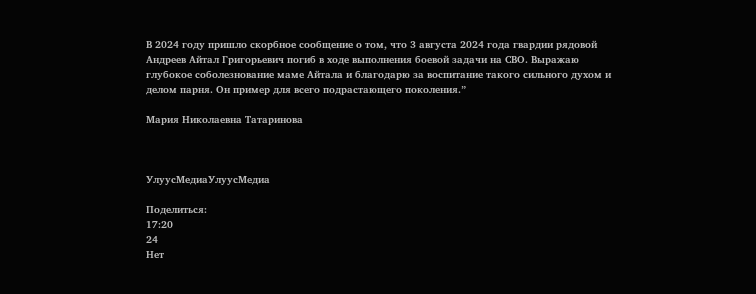В 2024 году пришло скорбное сообщение о том, что 3 августа 2024 года гвардии рядовой Андреев Айтал Григорьевич погиб в ходе выполнения боевой задачи на СВО. Выражаю глубокое соболезнование маме Айтала и благодарю за воспитание такого сильного духом и делом парня. Он пример для всего подрастающего поколения.”

Мария Николаевна Татаринова



УлуусМедиаУлуусМедиа

Поделиться:
17:20
24
Нет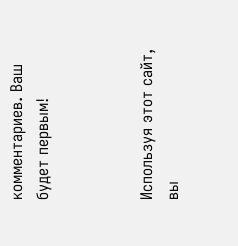комментариев. Ваш будет первым!



Используя этот сайт, вы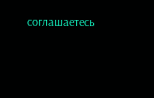соглашаетесь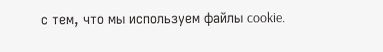с тем, что мы используем файлы cookie.